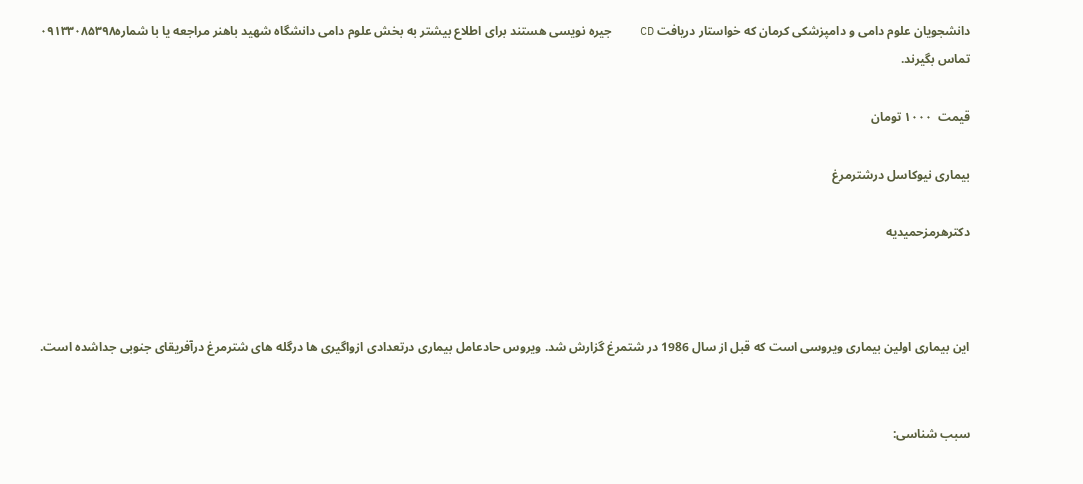دانشجویان علوم دامی و دامپزشکی کرمان که خواستار دریافت CD    جیره نویسی هستند برای اطلاع بیشتر به بخش علوم دامی دانشگاه شهید باهنر مراجعه یا با شماره۰۹۱۳۳۰۸۵۳۹۸ تماس بگیرند.

قیمت  ۱۰۰۰ تومان

بیماری نیوکاسل درشترمرغ

دکترهرمزحمیدیه



این بیماری اولین بیماری ویروسی است که قبل از سال 1986 در شتمرغ گزارش شد. ویروس حادعامل بیماری درتعدادی ازواگیری ها درگله های شترمرغ درآفریقای جنوبی جداشده است.


سبب شناسی: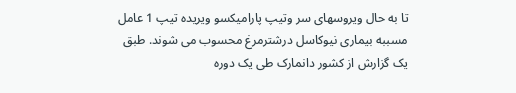تا به حال ویروسهای سر وتیپ پارامیکسو ویریده تیپ 1 عامل مسببه بیماری نیوکاسل درشترمرغ محسوب می شوند. طبق یک گزارش از کشور دانمارک طی یک دوره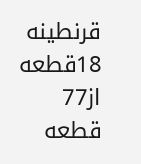قرنطینه 18قطعه از77 قطعه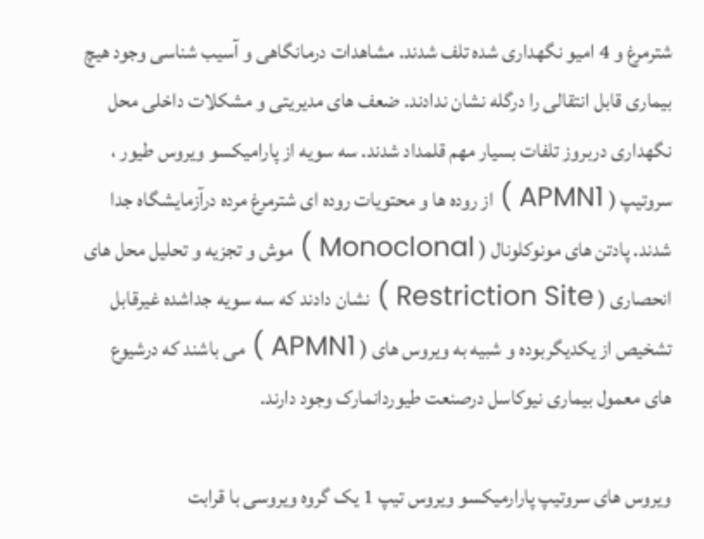شترمرغ و 4 امیو نگهداری شده تلف شدند. مشاهدات درمانگاهی و آسیب شناسی وجود هیچ بیماری قابل انتقالی را درگله نشان ندادند. ضعف های مدیریتی و مشکلات داخلی محل نگهداری دربروز تلفات بسیار مهم قلمداد شدند. سه سویه از پارامیکسو ویروس طیور ، سروتیپ ( APMN1 ) از روده ها و محتویات روده ای شترمرغ مرده درآزمایشگاه جدا شدند. پادتن های مونوکلونال ( Monoclonal ) موش و تجزیه و تحلیل محل های انحصاری ( Restriction Site ) نشان دادند که سه سویه جداشده غیرقابل تشخیص از یکدیگربوده و شبیه به ویروس های ( APMN1 ) می باشند که درشیوع های معمول بیماری نیوکاسل درصنعت طیوردانمارک وجود دارند.

ویروس های سروتیپ پارارمیکسو ویروس تیپ 1 یک گروه ویروسی با قرابت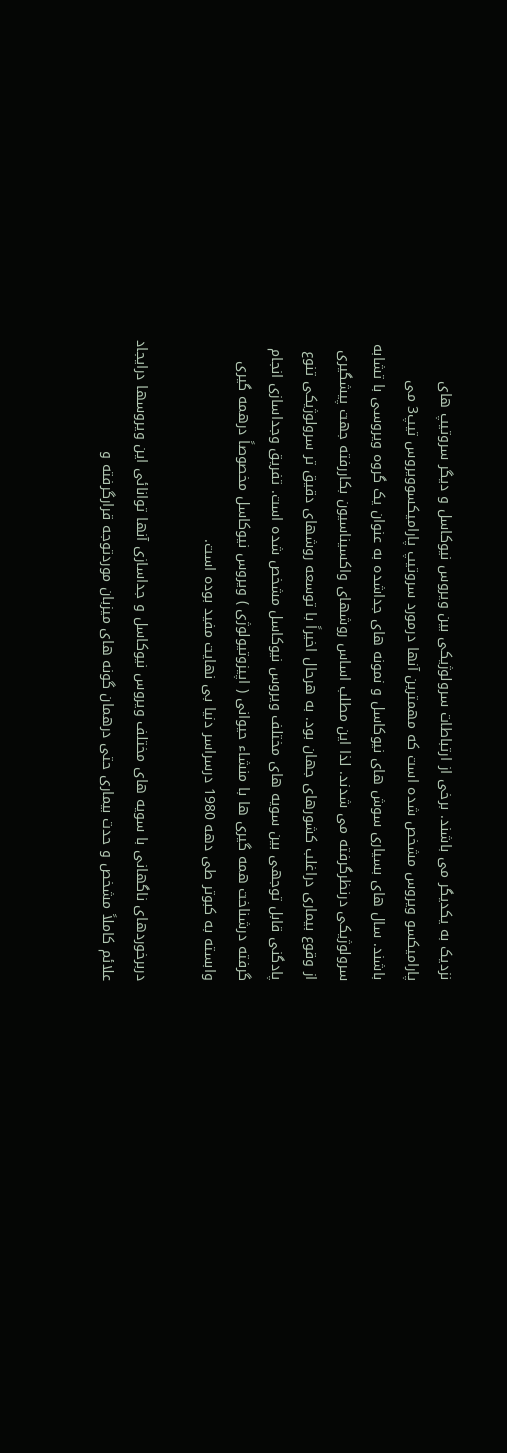نزدیک به یکدیگر می باشند. برخی از ارتباطات سرولوژیکی بین ویروس نیوکاسل و دیگر سروتیپ های پارامیکسو ویروس مشخص شده است که مهمترین آنها درمورد سروتیپ پارامیکسوویروس تیپ3 می باشند. سال های بسیاری سوش های نیوکاسل و نمونه های جداشده به عنوان یک گروه ویروسی با تشابه سرولوژیکی درنظرگرفته می شدند. لذا این مطلب اساس روشهای واکسیناسیون بکاررفته جهت پیشگیری از وقوع بیماری دراغلب کشورهای جهان بود. به هرحال اخیراً با توسعه روشهای دقیق تر سرولوژیکی تنوع پادگنی قابل توجهی بین سویه های مختلف ویروس نیوکاسل مشخص شده است. تفریق وجداسازی انجام گرفته درشناخت همه گیری ها با منشاء حیوانی ( اپیزوتیولوژی ) ویروس نیوکاسل مخصوصاً درهمه گیری وابسته به کبوتر طی دهه 1980 درسراسر دنیا بی نهایت مفید بوده است.

دربرخوردهای ناگهانی با سویه های مختلف ویروس نیوکاسل و جداسازی آنها توانائی این ویروسها درایجاد علائم کاملاً مشخص و حدت بیماری حتی درهمان گونه های میزبان موردتوجه قرارگرفته و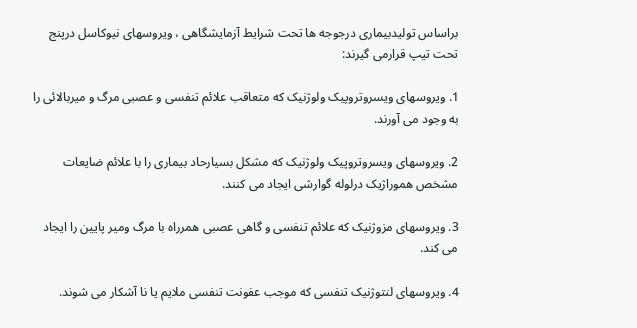براساس تولیدبیماری درجوجه ها تحت شرایط آزمایشگاهی ، ویروسهای نیوکاسل درپنج تحت تیپ قرارمی گیرند:

1. ویروسهای ویسروتروپیک ولوژنیک که متعاقب علائم تنفسی و عصبی مرگ و میربالائی را به وجود می آورند.

2. ویروسهای ویسروتروپیک ولوژنیک که مشکل بسیارحاد بیماری را با علائم ضایعات مشخص هموراژیک درلوله گوارشی ایجاد می کنند.

3. ویروسهای مزوژنیک که علائم تنفسی و گاهی عصبی همرراه با مرگ ومیر پایین را ایجاد می کند.

4. ویروسهای لنتوژنیک تنفسی که موجب عفونت تنفسی ملایم یا نا آشکار می شوند.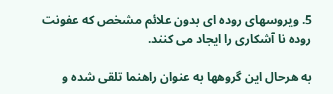5. ویروسهای روده ای بدون علائم مشخص که عفونت روده نا آشکاری را ایجاد می کنند.

به هرحال این گروهها به عنوان راهنما تلقی شده و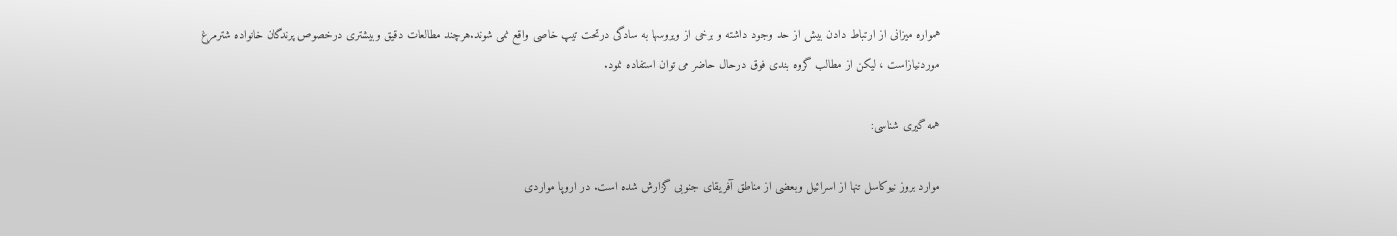همواره میزانی از ارتباط دادن بیش از حد وجود داشته و برخی از ویروسها به سادگی درتحت تیپ خاصی واقع نمی شوند.هرچند مطالعات دقیق وبیشتری درخصوص پرندگان خانواده شترمرغ موردنیازاست ، لیکن از مطالب گروه بندی فوق درحال حاضر می توان استفاده نمود.

همه گیری شناسی:

موارد بروز نیوکاسل تنها از اسرائیل وبعضی از مناطق آفریقای جنوبی گزارش شده است. در اروپا مواردی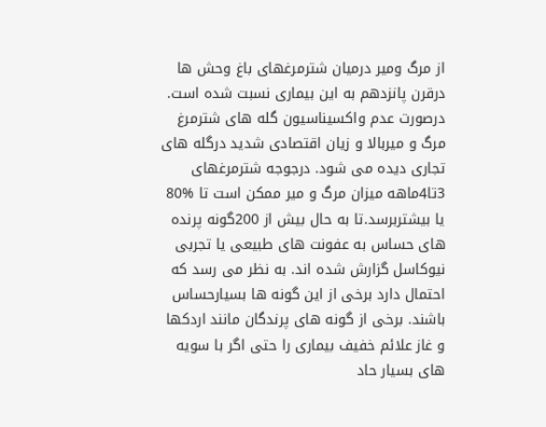از مرگ ومیر درمیان شترمرغهای باغ وحش ها درقرن پانزدهم به این بیماری نسبت شده است. درصورت عدم واکسیناسیون گله های شترمرغ مرگ و میربالا و زیان اقتصادی شدید درگله های تجاری دیده می شود. درجوجه شترمرغهای 3تا4ماهه میزان مرگ و میر ممکن است تا %80 یا بیشتربرسد.تا به حال بیش از 200گونه پرنده های حساس به عفونت های طبیعی یا تجربی نیوکاسل گزارش شده اند. به نظر می رسد که احتمال دارد برخی از این گونه ها بسیارحساس باشند. برخی از گونه های پرندگان مانند اردکها و غاز علائم خفیف بیماری را حتی اگر با سویه های بسیار حاد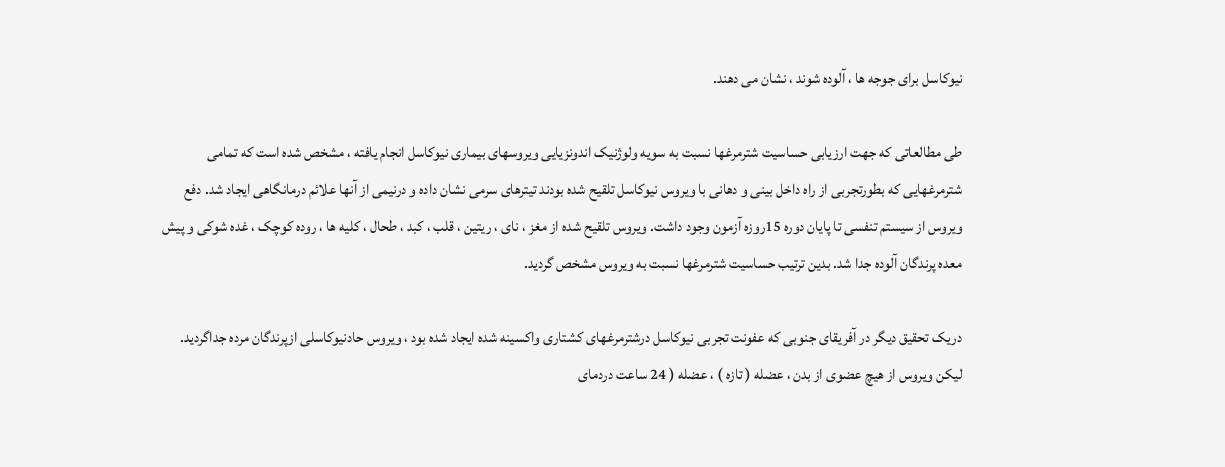نیوکاسل برای جوجه ها ، آلوده شوند ، نشان می دهند.

طی مطالعاتی که جهت ارزیابی حساسیت شترمرغها نسبت به سویه ولوژنیک اندونزیایی ویروسهای بیماری نیوکاسل انجام یافته ، مشخص شده است که تمامی شترمرغهایی که بطورتجربی از راه داخل بینی و دهانی با ویروس نیوکاسل تلقیح شده بودند تیترهای سرمی نشان داده و درنیمی از آنها علائم درمانگاهی ایجاد شد. دفع ویروس از سیستم تنفسی تا پایان دوره 15روزه آزمون وجود داشت. ویروس تلقیح شده از مغز ، نای ، ریتین ، قلب ، کبد ، طحال ، کلیه ها ، روده کوچک ، غده شوکی و پیش معده پرندگان آلوده جدا شد. بدین ترتیب حساسیت شترمرغها نسبت به ویروس مشخص گردید.

دریک تحقیق دیگر در آفریقای جنوبی که عفونت تجربی نیوکاسل درشترمرغهای کشتاری واکسینه شده ایجاد شده بود ، ویروس حادنیوکاسلی ازپرندگان مرده جداگردید. لیکن ویروس از هیچ عضوی از بدن ، عضله ( تازه ) ، عضله ( 24 ساعت دردمای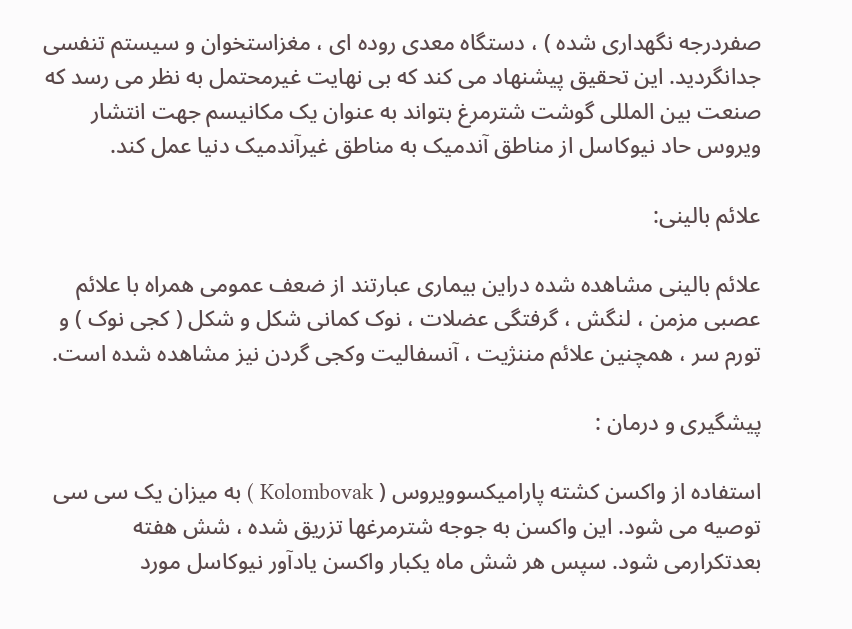صفردرجه نگهداری شده ) ، دستگاه معدی روده ای ، مغزاستخوان و سیستم تنفسی جدانگردید. این تحقیق پیشنهاد می کند که بی نهایت غیرمحتمل به نظر می رسد که صنعت بین المللی گوشت شترمرغ بتواند به عنوان یک مکانیسم جهت انتشار ویروس حاد نیوکاسل از مناطق آندمیک به مناطق غیرآندمیک دنیا عمل کند.

علائم بالینی:

علائم بالینی مشاهده شده دراین بیماری عبارتند از ضعف عمومی همراه با علائم عصبی مزمن ، لنگش ، گرفتگی عضلات ، نوک کمانی شکل و شکل ( کجی نوک ) و تورم سر ، همچنین علائم مننژیت ، آنسفالیت وکجی گردن نیز مشاهده شده است.

پیشگیری و درمان :

استفاده از واکسن کشته پارامیکسوویروس ( Kolombovak ) به میزان یک سی سی توصیه می شود. این واکسن به جوجه شترمرغها تزریق شده ، شش هفته بعدتکرارمی شود. سپس هر شش ماه یکبار واکسن یادآور نیوکاسل مورد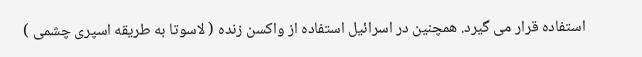استفاده قرار می گیرد. همچنین در اسرائیل استفاده از واکسن زنده ( لاسوتا به طریقه اسپری چشمی )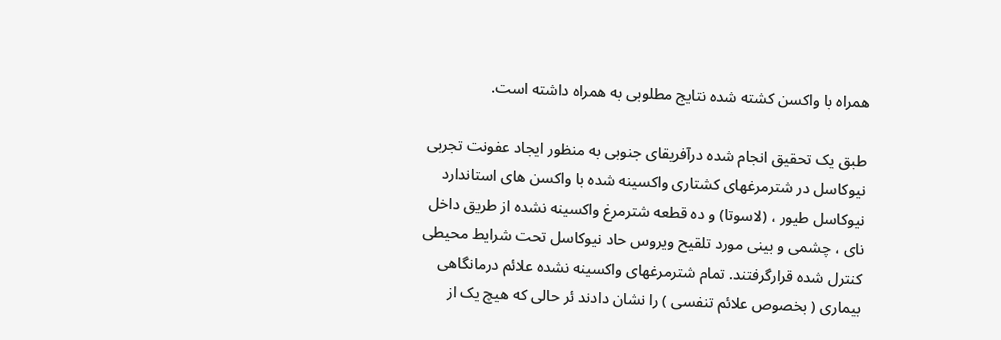همراه با واکسن کشته شده نتایج مطلوبی به همراه داشته است.

طبق یک تحقیق انجام شده درآفریقای جنوبی به منظور ایجاد عفونت تجربی نیوکاسل در شترمرغهای کشتاری واکسینه شده با واکسن های استاندارد نیوکاسل طیور ، (لاسوتا) و ده قطعه شترمرغ واکسینه نشده از طریق داخل نای ، چشمی و بینی مورد تلقیح ویروس حاد نیوکاسل تحت شرایط محیطی کنترل شده قرارگرفتند. تمام شترمرغهای واکسینه نشده علائم درمانگاهی بیماری ( بخصوص علائم تنفسی ) را نشان دادند ئر حالی که هیچ یک از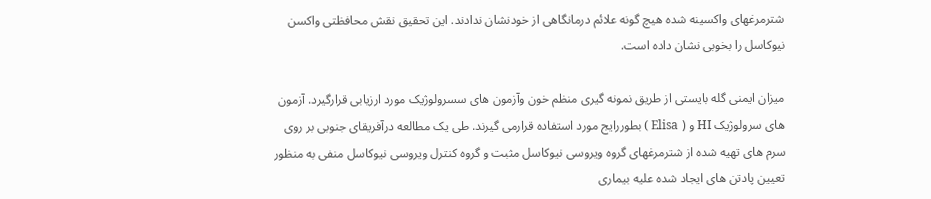شترمرغهای واکسینه شده هیچ گونه علائم درمانگاهی از خودنشان ندادند. این تحقیق نقش محافظتی واکسن نیوکاسل را بخوبی نشان داده است.

میزان ایمنی گله بایستی از طریق نمونه گیری منظم خون وآزمون های سسرولوژیک مورد ارزیابی قرارگیرد. آزمون های سرولوژیک HI و ( Elisa ) بطوررایج مورد استفاده قرارمی گیرند. طی یک مطالعه درآفریقای جنوبی بر روی سرم های تهیه شده از شترمرغهای گروه ویروسی نیوکاسل مثبت و گروه کنترل ویروسی نیوکاسل منفی به منظور تعیین پادتن های ایجاد شده علیه بیماری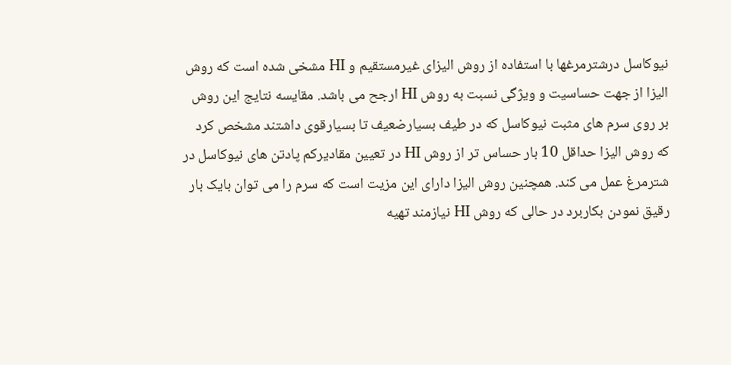نیوکاسل درشترمرغها با استفاده از روش الیزای غیرمستقیم و HI مشخی شده است که روش الیزا از جهت حساسیت و ویژگی نسبت به روش HI ارجح می باشد. مقایسه نتایج این روش بر روی سرم های مثبت نیوکاسل که در طیف بسیارضعیف تا بسیارقوی داشتند مشخص کرد که روش الیزا حداقل 10 بار حساس تر از روش HI در تعیین مقادیرکم پادتن های نیوکاسل در شترمرغ عمل می کند. همچنین روش الیزا دارای این مزیت است که سرم را می توان بایک بار رقیق نمودن بکاربرد در حالی که روش HI نیازمند تهیه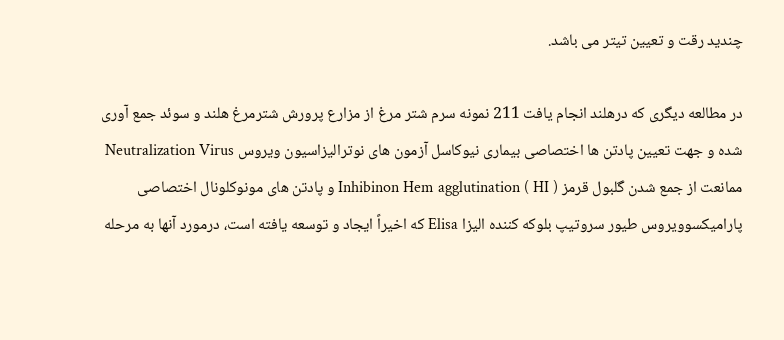چندید رقت و تعیین تیتر می باشد.

در مطالعه دیگری که درهلند انجام یافت 211 نمونه سرم شتر مرغ از مزارع پرورش شترمرغ هلند و سوئد جمع آوری شده و جهت تعیین پادتن ها اختصاصی بیماری نیوکاسل آزمون های نوترالیزاسیون ویروس Neutralization Virus ممانعت از جمع شدن گلبول قرمز Inhibinon Hem agglutination ( HI ) و پادتن های مونوکلونال اختصاصی پارامیکسوویروس طیور سروتیپ بلوکه کننده الیزا Elisa که اخیراً ایجاد و توسعه یافته است، درمورد آنها به مرحله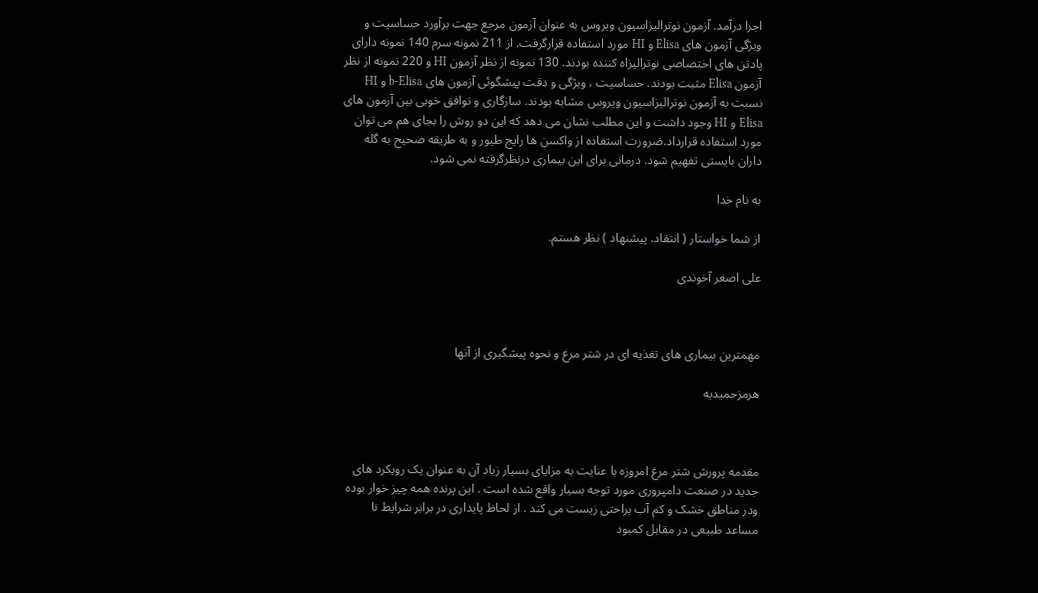اجرا درآمد. آزمون نوترالیزاسیون ویروس به عنوان آزمون مرجع جهت برآورد حساسیت و ویژگی آزمون های Elisa و HI مورد استفاده قرارگرفت. از 211 نمونه سرم 140 نمونه دارای پادتن های اختصاصی نوترالیزاه کننده بودند. 130 نمونه از نظر آزمون HI و 220 نمونه از نظر آزمون Elisa مثبت بودند. حساسیت ، ویژگی و دقت پیشگوئی آزمون های b-Elisa و HI نسبت به آزمون نوترالیزاسیون ویروس مشابه بودند. سازگاری و توافق خوبی بین آزمون های Elisa و HI وجود داشت و این مطلب نشان می دهد که این دو روش را بجای هم می توان مورد استفاده قرارداد.ضرورت استفاده از واکسن ها رایج طیور و به طریقه صحیح به گله داران بایستی تفهیم شود. درمانی برای این بیماری درنظرگرفته نمی شود.

به نام خدا

از شما خواستار ( انتقاد. پیشنهاد ) نظر هستم.

علی اصغر آخوندی



مهمترین بیماری های تغذیه ای در شتر مرغ و نحوه پیشگیری از آنها

هرمزحمیدیه



مقدمه پرورش شتر مرغ امروزه با عنایت به مزایای بسیار زیاد آن به عنوان یک رویکرد های جدید در صنعت دامپروری مورد توجه بسیار واقع شده است . این پرنده همه چیز خوار بوده ودر مناطق خشک و کم آب براحتی زیست می کند . از لحاظ پایداری در برابر شرایط نا مساعد طبیعی در مقابل کمبود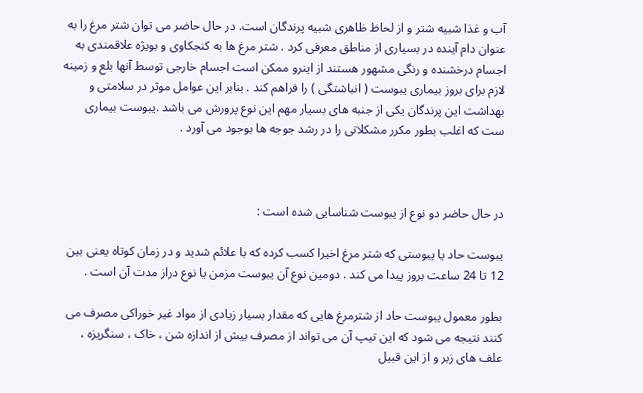آب و غذا شبیه شتر و از لحاظ ظاهری شبیه پرندگان است. در حال حاضر می توان شتر مرغ را به عنوان دام آینده در بسیاری از مناطق معرفی کرد . شتر مرغ ها به کنجکاوی و بویژه علاقمندی به اجسام درخشنده و رنگی مشهور هستند از اینرو ممکن است اجسام خارجی توسط آنها بلع و زمینه لازم برای بروز بیماری یبوست ( انباشتگی ) را فراهم کند . بنابر این عوامل موثر در سلامتی و بهداشت این پرندگان یکی از جنبه های بسیار مهم این نوع پرورش می باشد .یبوست بیماری ست که اغلب بطور مکرر مشکلاتی را در رشد جوجه ها بوجود می آورد .



در حال حاضر دو نوع از یبوست شناسایی شده است :

یبوست حاد یا یبوستی که شتر مرغ اخیرا کسب کرده که با علائم شدید و در زمان کوتاه یعنی بین 12 تا 24 ساعت بروز پیدا می کند . دومین نوع آن یبوست مزمن یا نوع دراز مدت آن است .

بطور معمول یبوست حاد از شترمرغ هایی که مقدار بسیار زیادی از مواد غیر خوراکی مصرف می کنند نتیجه می شود که این تیپ آن می تواند از مصرف بیش از اندازه شن ، خاک ، سنگریزه ، علف های زبر و از این قبیل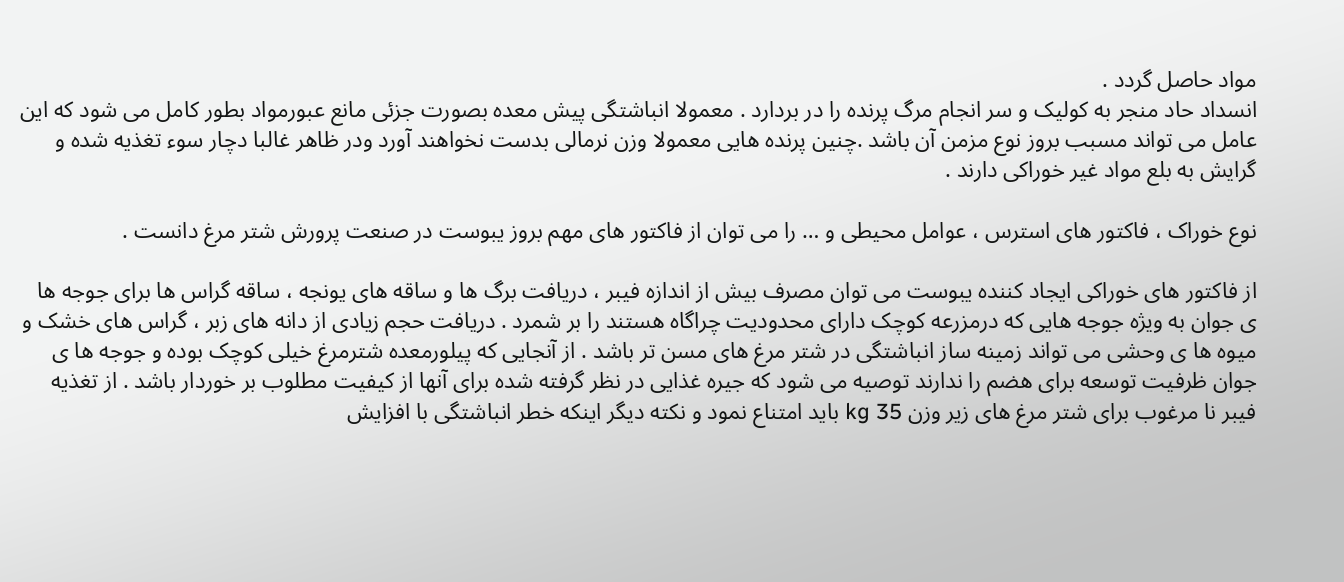مواد حاصل گردد .
انسداد حاد منجر به کولیک و سر انجام مرگ پرنده را در بردارد . معمولا انباشتگی پیش معده بصورت جزئی مانع عبورمواد بطور کامل می شود که این عامل می تواند مسبب بروز نوع مزمن آن باشد .چنین پرنده هایی معمولا وزن نرمالی بدست نخواهند آورد ودر ظاهر غالبا دچار سوء تغذیه شده و گرایش به بلع مواد غیر خوراکی دارند .

نوع خوراک ، فاکتور های استرس ، عوامل محیطی و … را می توان از فاکتور های مهم بروز یبوست در صنعت پرورش شتر مرغ دانست .

از فاکتور های خوراکی ایجاد کننده یبوست می توان مصرف بیش از اندازه فیبر ، دریافت برگ ها و ساقه های یونجه ، ساقه گراس ها برای جوجه ها ی جوان به ویژه جوجه هایی که درمزرعه کوچک دارای محدودیت چراگاه هستند را بر شمرد . دریافت حجم زیادی از دانه های زبر ، گراس های خشک و میوه ها ی وحشی می تواند زمینه ساز انباشتگی در شتر مرغ های مسن تر باشد . از آنجایی که پیلورمعده شترمرغ خیلی کوچک بوده و جوجه ها ی جوان ظرفیت توسعه برای هضم را ندارند توصیه می شود که جیره غذایی در نظر گرفته شده برای آنها از کیفیت مطلوب بر خوردار باشد . از تغذیه فیبر نا مرغوب برای شتر مرغ های زیر وزن kg 35 باید امتناع نمود و نکته دیگر اینکه خطر انباشتگی با افزایش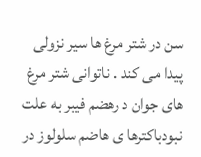سن در شتر مرغ ها سیر نزولی پیدا می کند . ناتوانی شتر مرغ های جوان د رهضم فیبر به علت نبودباکترها ی هاضم سلولوز در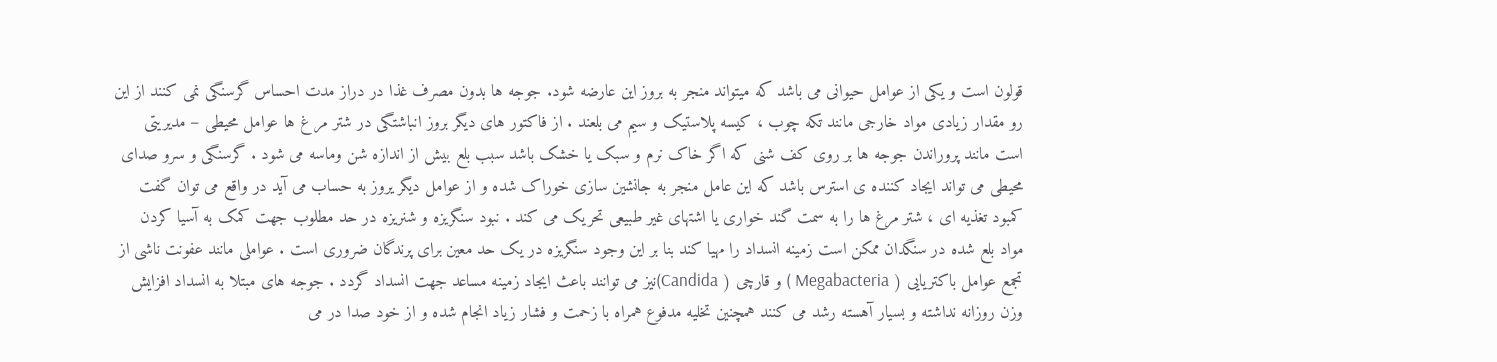قولون است و یکی از عوامل حیوانی می باشد که میتواند منجر به بروز این عارضه شود. جوجه ها بدون مصرف غذا در دراز مدت احساس گرسنگی نمی کنند از این رو مقدار زیادی مواد خارجی مانند تکه چوب ، کیسه پلاستیک و سیم می بلعند . از فاکتور های دیگر بروز انباشتگی در شتر مر غ ها عوامل محیطی – مدیریتی است مانند پروراندن جوجه ها بر روی کف شنی که اگر خاک نرم و سبک یا خشک باشد سبب بلع بیش از اندازه شن وماسه می شود . گرسنگی و سرو صدای محیطی می تواند ایجاد کننده ی استرس باشد که این عامل منجر به جانشین سازی خوراک شده و از عوامل دیگر یروز به حساب می آید در واقع می توان گفت کمبود تغذیه ای ، شتر مرغ ها را به سمت گند خواری یا اشتهای غیر طبیعی تحریک می کند . نبود سنگریزه و شنریزه در حد مطلوب جهت کمک به آسیا کردن مواد بلع شده در سنگدان ممکن است زمینه انسداد را مهیا کند بنا بر این وجود سنگریزه در یک حد معین برای پرندگان ضروری است . عواملی مانند عفونت ناشی از تجمع عوامل باکتریایی ( Megabacteria ) و قارچی ( Candida)نیز می توانند باعث ایجاد زمینه مساعد جهت انسداد گردد . جوجه های مبتلا به انسداد افزایش وزن روزانه نداشته و بسیار آهسته رشد می کنند همچنین تخلیه مدفوع همراه با زحمت و فشار زیاد انجام شده و از خود صدا در می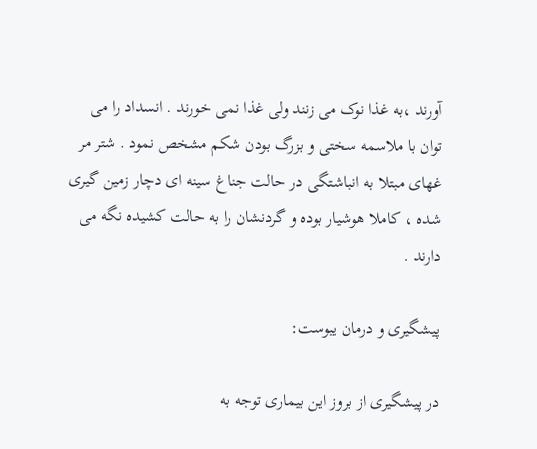آورند ،به غذا نوک می زنند ولی غذا نمی خورند . انسداد را می توان با ملاسمه سختی و بزرگ بودن شکم مشخص نمود . شتر مر غهای مبتلا به انباشتگی در حالت جناغ سینه ای دچار زمین گیری شده ، کاملا هوشیار بوده و گردنشان را به حالت کشیده نگه می دارند .

پیشگیری و درمان یبوست:

در پیشگیری از بروز این بیماری توجه به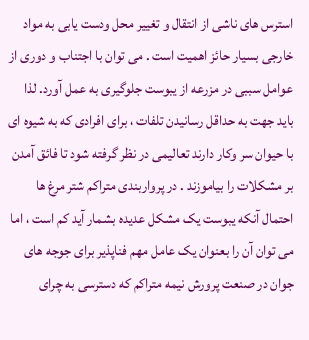استرس های ناشی از انتقال و تغییر محل ودست یابی به مواد خارجی بسیار حائز اهمیت است . می توان با اجتناب و دوری از عوامل سببی در مزرعه از یبوست جلوگیری به عمل آورد. لذا باید جهت به حداقل رسانیدن تلفات ، برای افرادی که به شیوه ای با حیوان سر وکار دارند تعالیمی در نظر گرفته شود تا فائق آمدن بر مشکلات را بیاموزند . در پرواربندی متراکم شتر مرغ ها احتمال آنکه یبوست یک مشکل عدیده بشمار آید کم است ، اما می توان آن را بعنوان یک عامل مهم فناپذیر برای جوجه های جوان در صنعت پرورش نیمه متراکم که دسترسی به چرای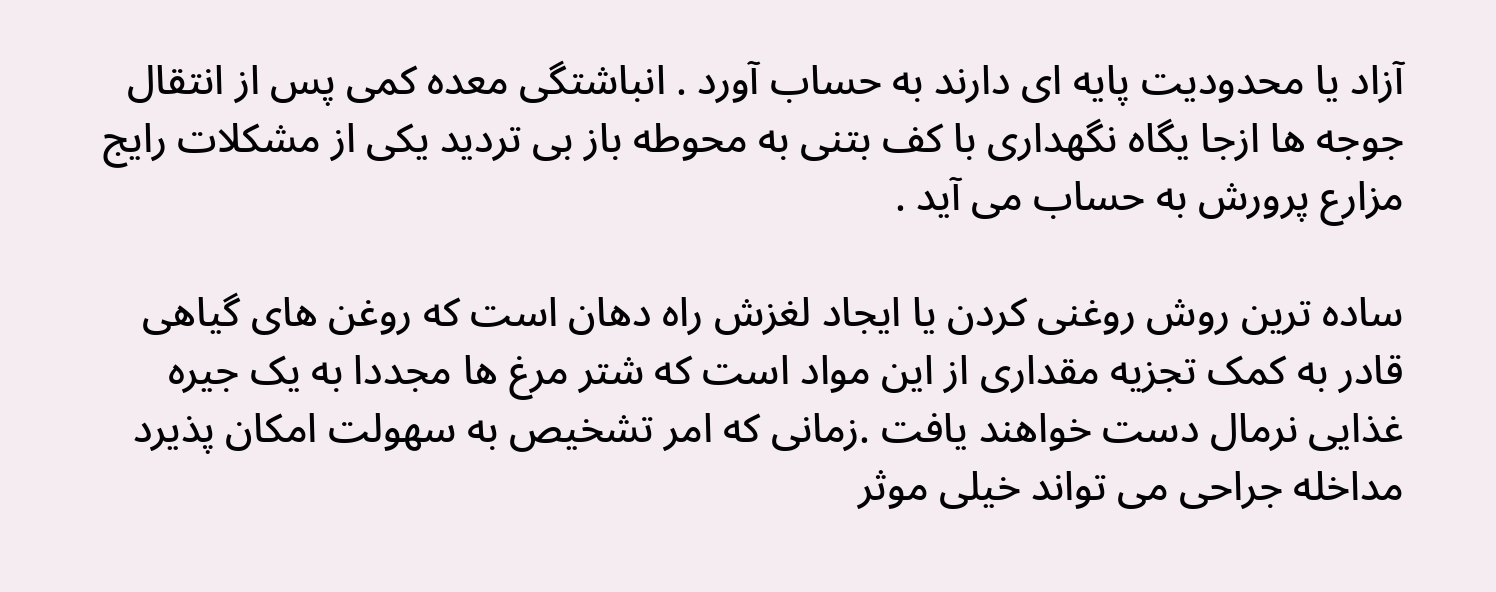آزاد یا محدودیت پایه ای دارند به حساب آورد . انباشتگی معده کمی پس از انتقال جوجه ها ازجا یگاه نگهداری با کف بتنی به محوطه باز بی تردید یکی از مشکلات رایج مزارع پرورش به حساب می آید .

ساده ترین روش روغنی کردن یا ایجاد لغزش راه دهان است که روغن های گیاهی قادر به کمک تجزیه مقداری از این مواد است که شتر مرغ ها مجددا به یک جیره غذایی نرمال دست خواهند یافت .زمانی که امر تشخیص به سهولت امکان پذیرد مداخله جراحی می تواند خیلی موثر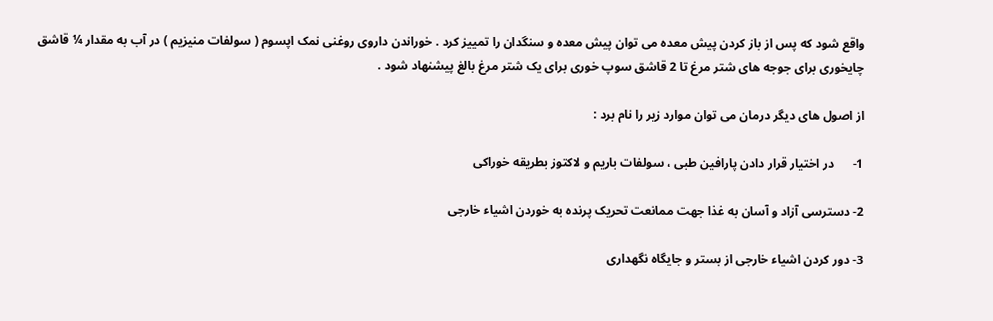واقع شود که پس از باز کردن پیش معده می توان پیش معده و سنگدان را تمییز کرد . خوراندن داروی روغنی نمک اپسوم ( سولفات منیزیم ) در آب به مقدار ¼ قاشق چایخوری برای جوجه های شتر مرغ تا 2 قاشق سوپ خوری برای یک شتر مرغ بالغ پیشنهاد شود .

از اصول های دیگر درمان می توان موارد زیر را نام برد :

1-      در اختیار قرار دادن پارافین طبی ، سولفات باریم و لاکتوز بطریقه خوراکی

2- دسترسی آزاد و آسان به غذا جهت ممانعت تحریک پرنده به خوردن اشیاء خارجی

3- دور کردن اشیاء خارجی از بستر و جایگاه نگهداری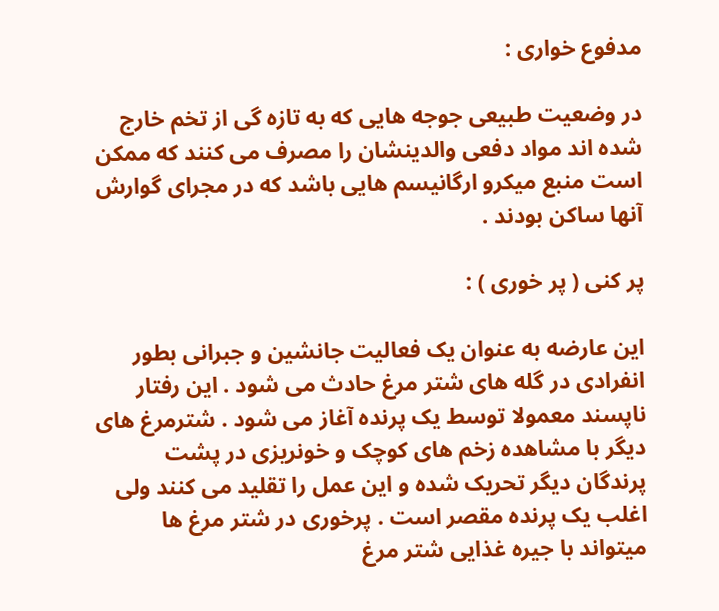مدفوع خواری :

در وضعیت طبیعی جوجه هایی که به تازه گی از تخم خارج شده اند مواد دفعی والدینشان را مصرف می کنند که ممکن است منبع میکرو ارگانیسم هایی باشد که در مجرای گوارش آنها ساکن بودند .

پر کنی ( پر خوری ) :

این عارضه به عنوان یک فعالیت جانشین و جبرانی بطور انفرادی در گله های شتر مرغ حادث می شود . این رفتار ناپسند معمولا توسط یک پرنده آغاز می شود . شترمرغ های دیگر با مشاهده زخم های کوچک و خونریزی در پشت پرندگان دیگر تحریک شده و این عمل را تقلید می کنند ولی اغلب یک پرنده مقصر است . پرخوری در شتر مرغ ها میتواند با جیره غذایی شتر مرغ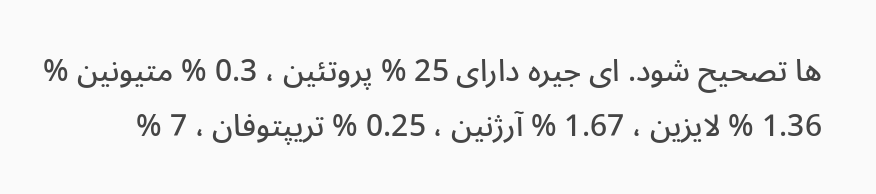ها تصحیح شود. ای جیره دارای 25 % پروتئین ، 0.3 % متیونین % 1.36 % لایزین ، 1.67 % آرژنین ، 0.25 % تریپتوفان ، 7 %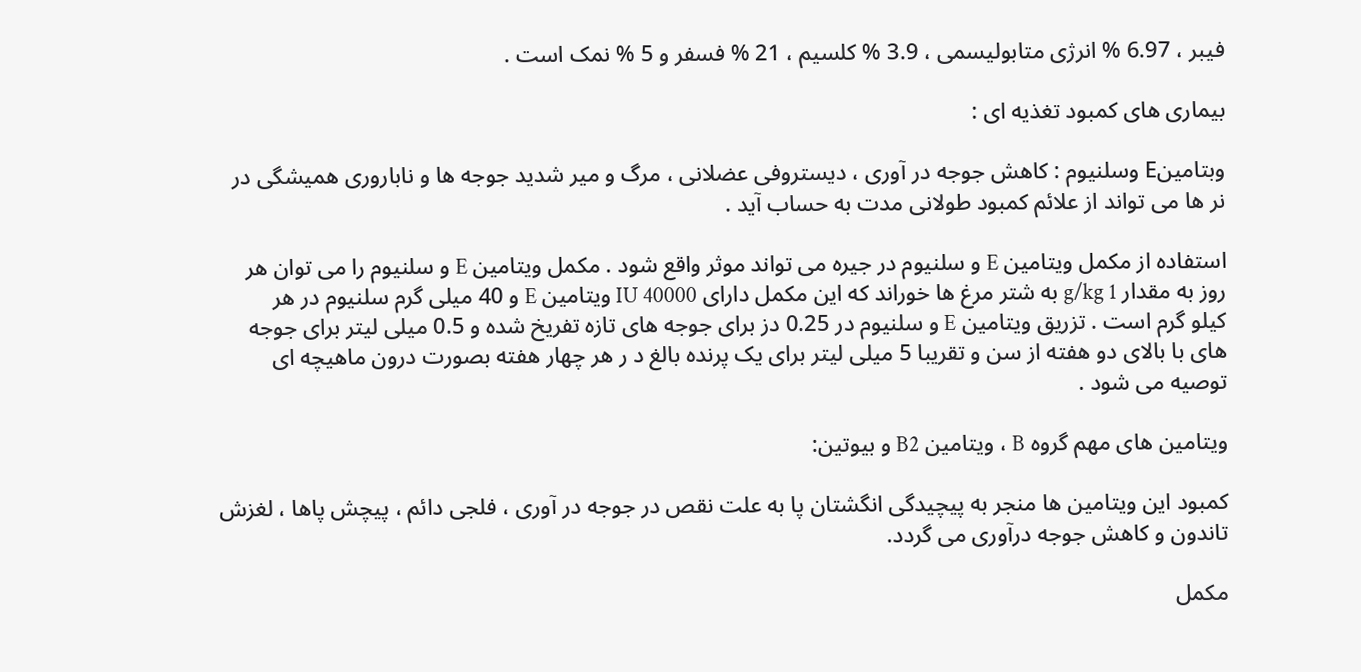فیبر ، 6.97 % انرژی متابولیسمی ، 3.9 % کلسیم ، 21 % فسفر و 5 % نمک است .

بیماری های کمبود تغذیه ای :

وبتامینE وسلنیوم : کاهش جوجه در آوری ، دیستروفی عضلانی ، مرگ و میر شدید جوجه ها و ناباروری همیشگی در نر ها می تواند از علائم کمبود طولانی مدت به حساب آید .

استفاده از مکمل ویتامین E و سلنیوم در جیره می تواند موثر واقع شود . مکمل ویتامین E و سلنیوم را می توان هر روز به مقدار g/kg 1 به شتر مرغ ها خوراند که این مکمل دارای IU 40000 ویتامین E و 40 میلی گرم سلنیوم در هر کیلو گرم است . تزریق ویتامین E و سلنیوم در 0.25 دز برای جوجه های تازه تفریخ شده و 0.5 میلی لیتر برای جوجه های با بالای دو هفته از سن و تقریبا 5 میلی لیتر برای یک پرنده بالغ د ر هر چهار هفته بصورت درون ماهیچه ای توصیه می شود .

ویتامین های مهم گروه B ، ویتامین B2 و بیوتین:

کمبود این ویتامین ها منجر به پیچیدگی انگشتان پا به علت نقص در جوجه در آوری ، فلجی دائم ، پیچش پاها ، لغزش تاندون و کاهش جوجه درآوری می گردد.

مکمل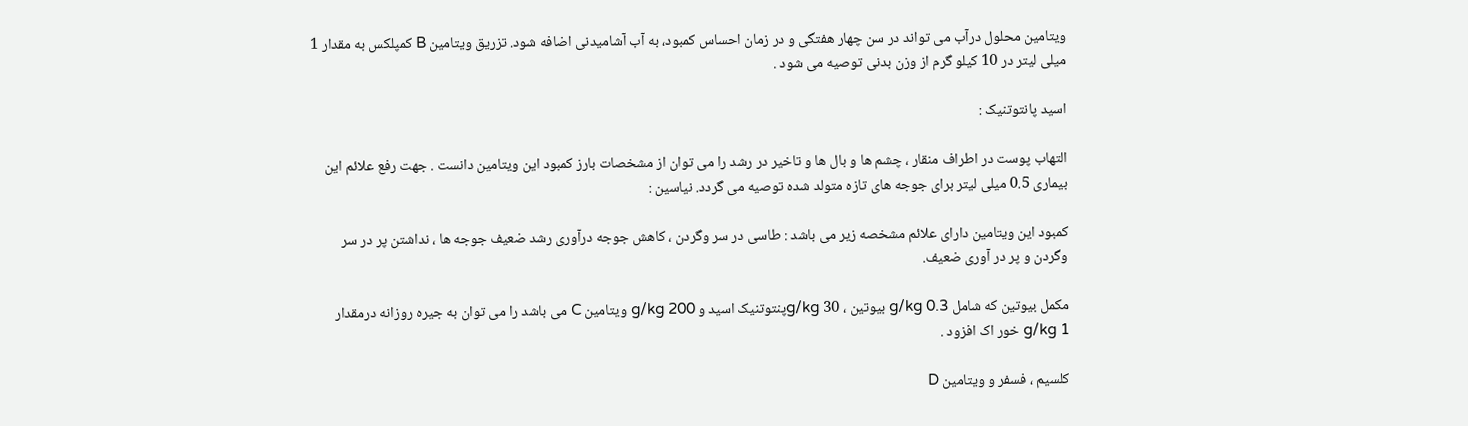ویتامین محلول درآب می تواند در سن چهار هفتگی و در زمان احساس کمبود، به آب آشامیدنی اضافه شود. تزریق ویتامین B کمپلکس به مقدار 1 میلی لیتر در 10 کیلو گرم از وزن بدنی توصیه می شود .

اسید پانتوتنیک :

التهاب پوست در اطراف منقار ، چشم ها و بال ها و تاخیر در رشد را می توان از مشخصات بارز کمبود این ویتامین دانست . جهت رفع علائم این بیماری 0.5 میلی لیتر برای جوجه های تازه متولد شده توصیه می گردد. نیاسین :

کمبود این ویتامین دارای علائم مشخصه زیر می باشد : طاسی در سر وگردن ، کاهش جوجه درآوری رشد ضعیف جوجه ها ، نداشتن پر در سر وگردن و پر در آوری ضعیف.

مکمل بیوتین که شامل g/kg 0.3 بیوتین ، g/kg 30پنتوتنیک اسید و g/kg 200 ویتامین C می باشد را می توان به جیره روزانه درمقدار g/kg 1 خور اک افزود .

کلسیم ، فسفر و ویتامین D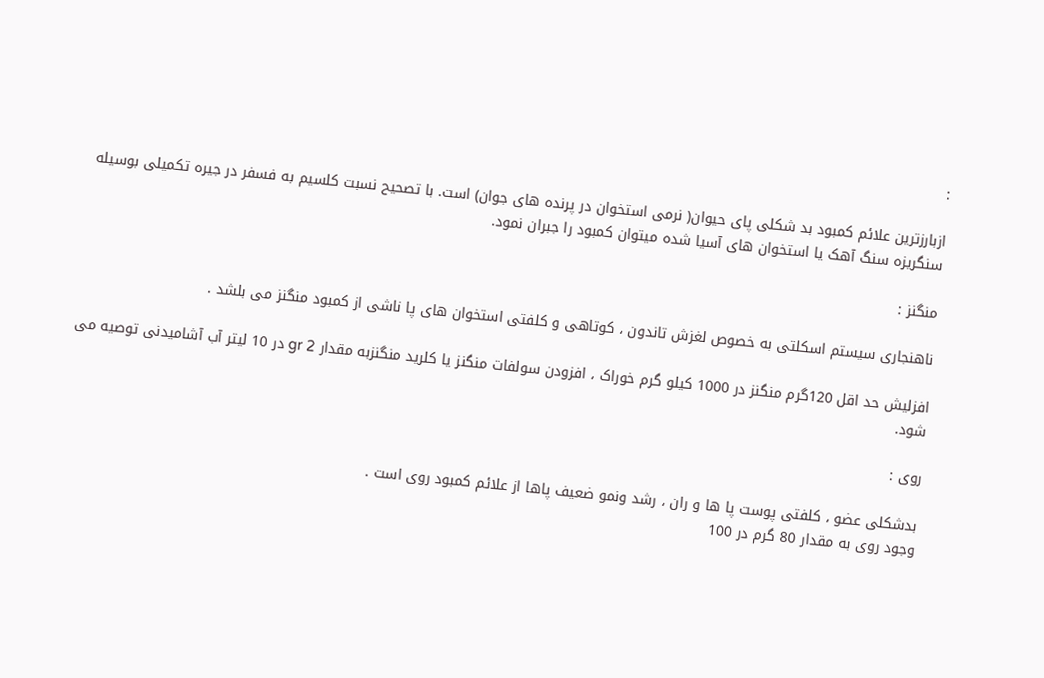:

ازبارزترین علائم کمبود بد شکلی پای حیوان( نرمی استخوان در پرنده های جوان) است. با تصحیح نسبت کلسیم به فسفر در جیره تکمیلی بوسیله سنگریزه سنگ آهک یا استخوان های آسیا شده میتوان کمبود را جبران نمود.

منگنز :

ناهنجاری سیستم اسکلتی به خصوص لغزش تاندون ، کوتاهی و کلفتی استخوان های پا ناشی از کمبود منگنز می بلشد .

افزلیش حد اقل 120گرم منگنز در 1000 کیلو گرم خوراک ، افزودن سولفات منگنز یا کلرید منگنزبه مقدار gr 2 در 10 لیتر آب آشامیدنی توصیه می شود.

روی :

بدشکلی عضو ، کلفتی پوست پا ها و ران ، رشد ونمو ضعیف پاها از علائم کمبود روی است .
وجود روی به مقدار 80 گرم در 100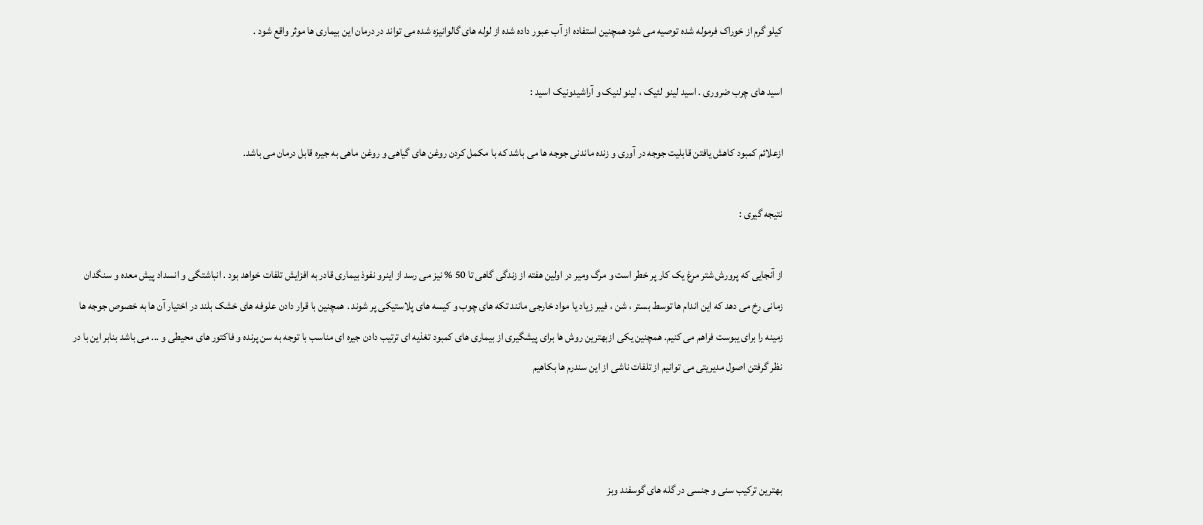کیلو گرم از خوراک فرموله شده توصیه می شود همچنین استفاده از آب عبور داده شده از لوله های گالوانیزه شده می تواند در درمان این بیماری ها موثر واقع شود .

اسید های چرب ضروری . اسید لینو لئیک ، لینو لنیک و آراشیدونیک اسید :

ازعلائم کمبود کاهش یافتن قابلیت جوجه در آوری و زنده ماندنی جوجه ها می باشد که با مکمل کردن روغن های گیاهی و روغن ماهی به جیره قابل درمان می باشد.

نتیجه گیری :

از آنجایی که پرورش شتر مرغ یک کار پر خطر است و مرگ ومیر در اولین هفته از زندگی گاهی تا 50 % نیز می رسد از اینرو نفوذ بیماری قادر به افزایش تلفات خواهد بود . انباشتگی و انسداد پیش معده و سنگدان زمانی رخ می دهد که این اندام ها توسط بستر ، شن ، فیبر زیاد یا مواد خارجی مانند تکه های چوب و کیسه های پلاستیکی پر شوند . همچنین با قرار دادن علوفه های خشک بلند در اختیار آن ها به خصوص جوجه ها زمینه را برای یبوست فراهم می کنیم. همچنین یکی ازبهترین روش ها برای پیشگیری از بیماری های کمبود تغذیه ای ترتیب دادن جیره ای مناسب با توجه به سن پرنده و فاکتور های محیطی و ... می باشد بنابر این با در نظر گرفتن اصول مدیریتی می توانیم از تلفات ناشی از این سندرم ها بکاهیم



بهترین ترکیب سنی و جنسی در گله های گوسفند وبز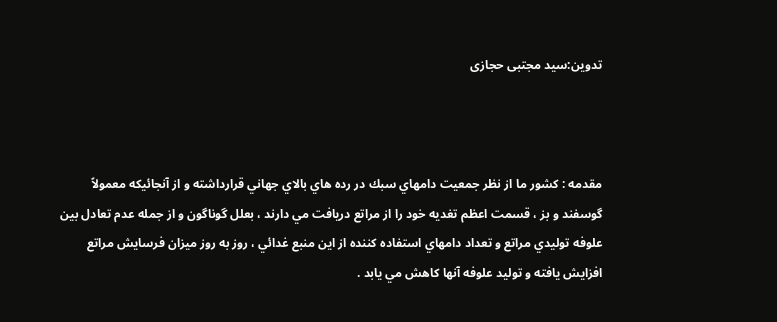تدوین:سید مجتبی حجازی



مقدمه : كشور ما از نظر جمعيت دامهاي سبك در رده هاي بالاي جهاني قرارداشته و از آنجائيكه معمولاً گوسفند و بز ، قسمت اعظم تغديه خود را از مراتع دريافت مي دارند ، بعلل گوناگون و از جمله عدم تعادل بين علوفه توليدي مراتع و تعداد دامهاي استفاده كننده از اين منبع غدائي ، روز به روز ميزان فرسايش مراتع افزايش يافته و توليد علوفه آنها كاهش مي يابد .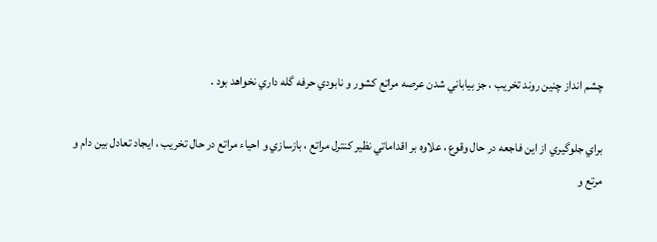چشم انداز چنين روند تخريب ، جز بياباني شدن عرصه مراتع كشور و نابودي حرفه گله داري نخواهد بود .

براي جلوگيري از اين فاجعه در حال وقوع ، علاوه بر اقداماتي نظير كنترل مراتع ، بازسازي و احياء مراتع در حال تخريب ، ايجاد تعادل بين دام و مرتع و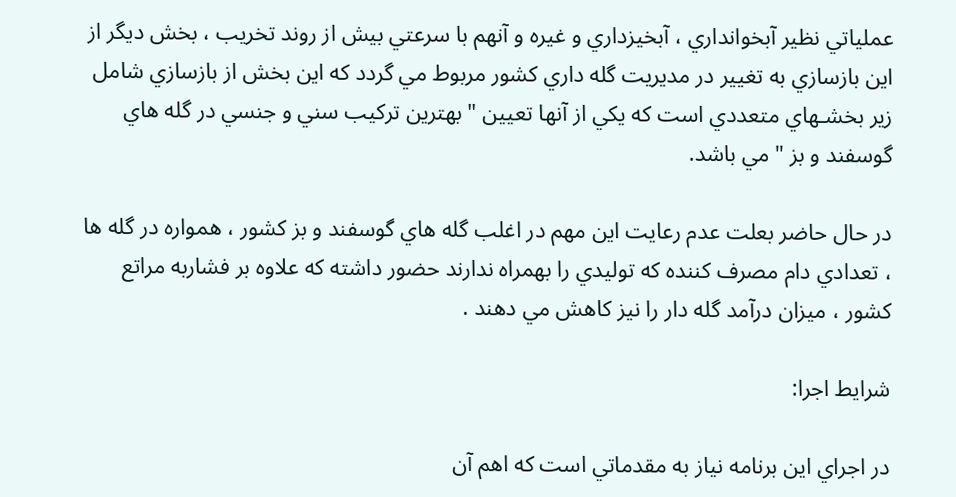عملياتي نظير آبخوانداري ، آبخيزداري و غيره و آنهم با سرعتي بيش از روند تخريب ، بخش ديگر از اين بازسازي به تغيير در مديريت گله داري كشور مربوط مي گردد كه اين بخش از بازسازي شامل زير بخشـهاي متعددي است كه يكي از آنها تعيين " بهترين تركيب سني و جنسي در گله هاي گوسفند و بز " مي باشد.

در حال حاضر بعلت عدم رعايت اين مهم در اغلب گله هاي گوسفند و بز كشور ، همواره در گله ها ، تعدادي دام مصرف كننده كه توليدي را بهمراه ندارند حضور داشته كه علاوه بر فشاربه مراتع كشور ، ميزان درآمد گله دار را نيز كاهش مي دهند .

شرايط اجرا:

در اجراي اين برنامه نياز به مقدماتي است كه اهم آن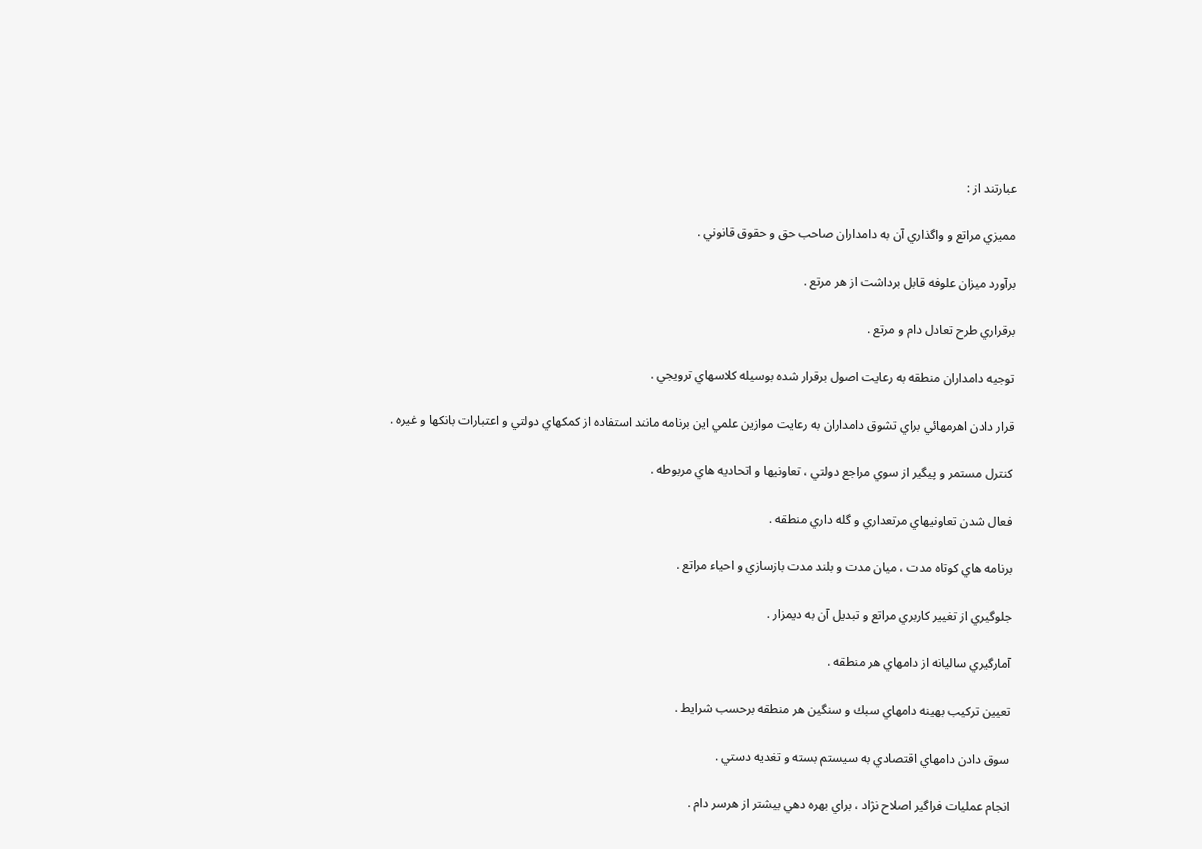عبارتند از :

مميزي مراتع و واگذاري آن به دامداران صاحب حق و حقوق قانوني .

برآورد ميزان علوفه قابل برداشت از هر مرتع .

برقراري طرح تعادل دام و مرتع .

توجيه دامداران منطقه به رعايت اصول برقرار شده بوسيله كلاسهاي ترويجي .

قرار دادن اهرمهائي براي تشوق دامداران به رعايت موازين علمي اين برنامه مانند استفاده از كمكهاي دولتي و اعتبارات بانكها و غيره .

كنترل مستمر و پيگير از سوي مراجع دولتي ، تعاونيها و اتحاديه هاي مربوطه .

فعال شدن تعاونيهاي مرتعداري و گله داري منطقه .

برنامه هاي كوتاه مدت ، ميان مدت و بلند مدت بازسازي و احياء مراتع .

جلوگيري از تغيير كاربري مراتع و تبديل آن به ديمزار .

آمارگيري ساليانه از دامهاي هر منطقه .

تعيين تركيب بهينه دامهاي سبك و سنگين هر منطقه برحسب شرايط .

سوق دادن دامهاي اقتصادي به سيستم بسته و تغديه دستي .

انجام عمليات فراگير اصلاح نژاد ، براي بهره دهي بيشتر از هرسر دام .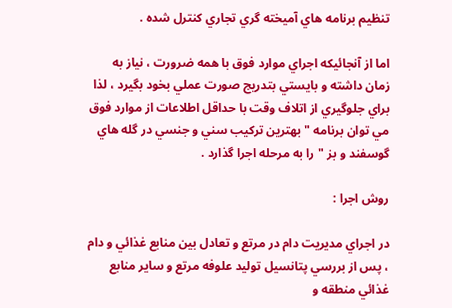تنظيم برنامه هاي آميخته گري تجاري كنترل شده .

اما از آنجائيكه اجراي موارد فوق با همه ضرورت ، نياز به زمان داشته و بايستي بتدريج صورت عملي بخود بگيرد ، لذا براي جلوگيري از اتلاف وقت با حداقل اطلاعات از موارد فوق مي توان برنامه " بهترين تركيب سني و جنسي در گله هاي گوسفند و بز "را به مرحله اجرا گذارد .

روش اجرا :

در اجراي مديريت دام در مرتع و تعادل بين منابع غذائي و دام ، پس از بررسي پتانسيل توليد علوفه مرتع و ساير منابع غذائي منطقه و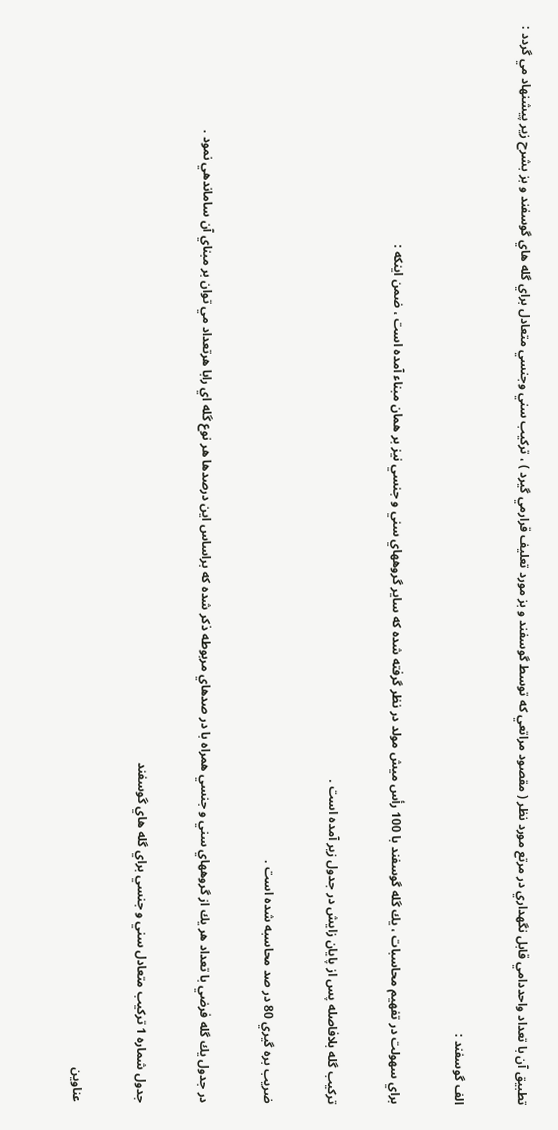تطبيق آن با تعداد واحددامي قابل نگهداري در مرتع مورد نظر ( مقصود مراتعي كه توسط گوسفند و بز مورد تعليف قرارمي گيرد ) ، تركيب سني وجنسي متعادل براي گله هاي گوسفند و بز بشرح زير پيشنهاد مي گردد :

الف گوسفند :

براي سهولت در تفهيم محاسبات ، يك گله گوسفند با 100 رأس ميش مولد در نظر گرفته شده كه ساير گروههاي سني و جنسي نيز بر همان مبناء آمده است ، ضمن اينكه :

تركيب گله بلافاصله پس از پايان زايش در جدول زير آمده است .

ضريب بره گيري 80 در صد محاسبه شده است .

در جدول يك گله فرضي با تعداد هر يك از گروههاي سني و جنسي همراه با در صدهاي مربوطه ذكر شده كه براساس اين درصدها هر نوع گله اي رابا هرتعداد مي توان بر مبناي آن ساماندهي نمود .

جدول شماره 1 تركيب متعادل سني و جنسي براي گله هاي گوسفند

عناوين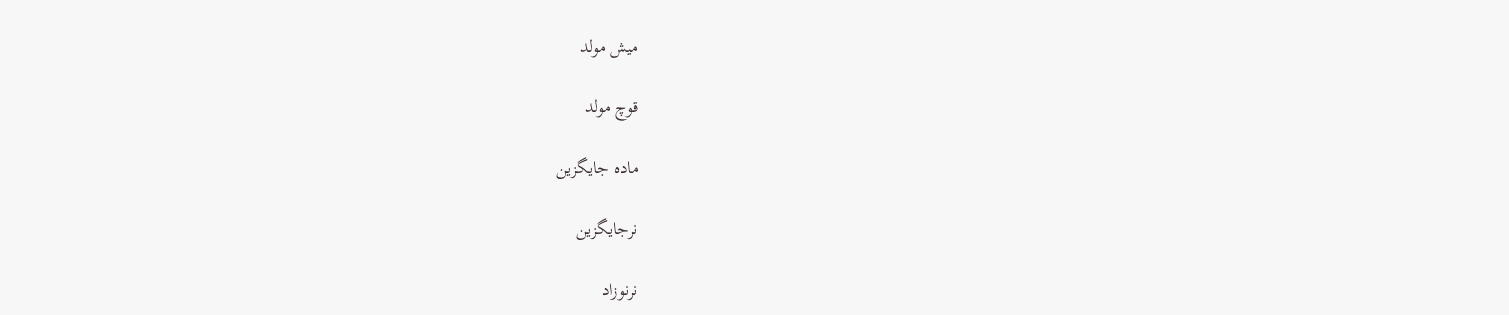ميش مولد

قوچ مولد

ماده جايگزين

نرجايگزين

نرنوزاد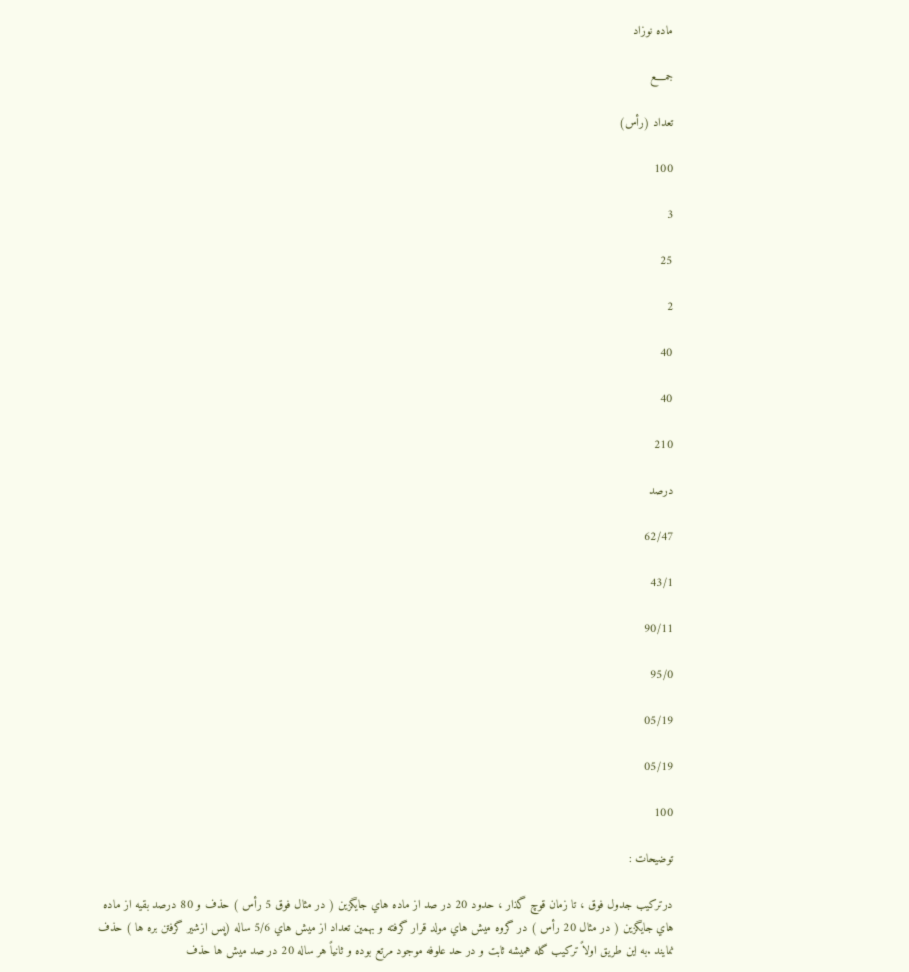ماده نوزاد

جمــــع

تعداد (رأس)

100

3

25

2

40

40

210

درصد

62/47

43/1

90/11

95/0

05/19

05/19

100

توضيحات :

درتركيب جدول فوق ، تا زمان قوچ گذار ، حدود 20 در صد از ماده هاي جايگزين ( در مثال فوق 5 رأس ) حذف و 80 درصد بقيه از ماده هاي جايگزين ( در مثال 20 رأس ) در گروه ميش هاي مولد قرار گرفته و بهمين تعداد از ميش هاي 5/6 ساله (پس ازشير گرفتن بره ها ) حذف نمايند .به اين طريق اولاً تركيب گله هميشه ثابت و در حد علوفه موجود مرتع بوده و ثانياً هر ساله 20 در صد ميش ها حذف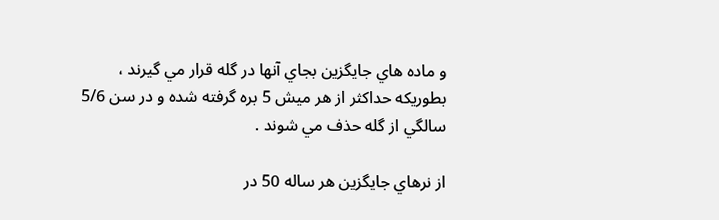و ماده هاي جايگزين بجاي آنها در گله قرار مي گيرند ، بطوريكه حداكثر از هر ميش 5 بره گرفته شده و در سن 5/6 سالگي از گله حذف مي شوند .

از نرهاي جايگزين هر ساله 50 در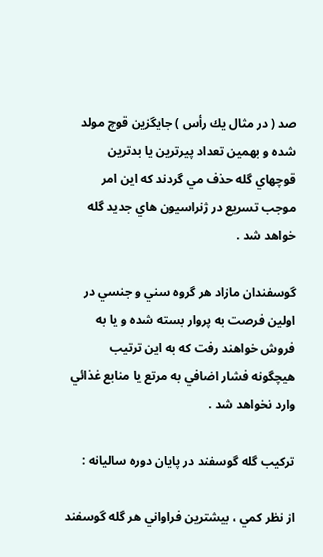صد ( در مثال يك رأس ) جايگزين قوچ مولد شده و بهمين تعداد پيرترين يا بدترين قوچهاي گله حذف مي گردند كه اين امر موجب تسريع در ژنراسيون هاي جديد گله خواهد شد .

گوسفندان مازاد هر گروه سني و جنسي در اولين فرصت به پروار بسته شده و يا به فروش خواهند رفت كه به اين ترتيب هيچگونه فشار اضافي به مرتع يا منابع غذائي وارد نخواهد شد .

تركيب گله گوسفند در پايان دوره ساليانه :

از نظر كمي ، بيشترين فراواني هر گله گوسفند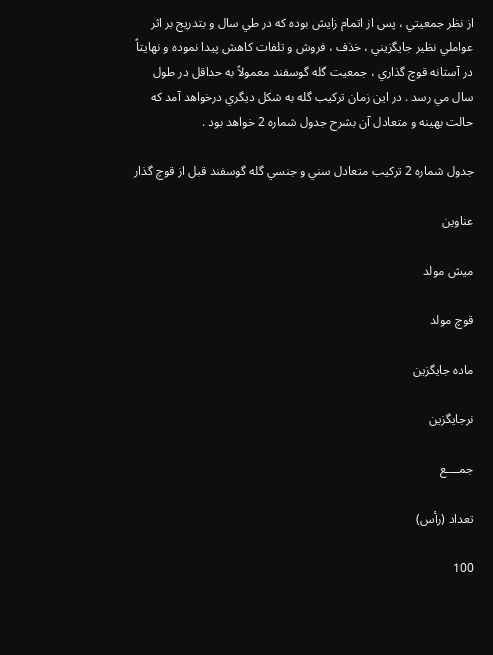از نظر جمعيتي ، پس از اتمام زايش بوده كه در طي سال و بتدريج بر اثر عواملي نظير جايگزيني ، خذف ، فروش و تلفات كاهش پيدا نموده و نهايتاً در آستانه قوچ گذاري ، جمعيت گله گوسفند معمولاً به حداقل در طول سال مي رسد . در اين زمان تركيب گله به شكل ديگري درخواهد آمد كه حالت بهينه و متعادل آن بشرح جدول شماره 2 خواهد بود .

جدول شماره 2 تركيب متعادل سني و جنسي گله گوسفند قبل از قوچ گذار

عناوين

ميش مولد

قوچ مولد

ماده جايگزين

نرجايگزين

جمــــع

تعداد (رأس)

100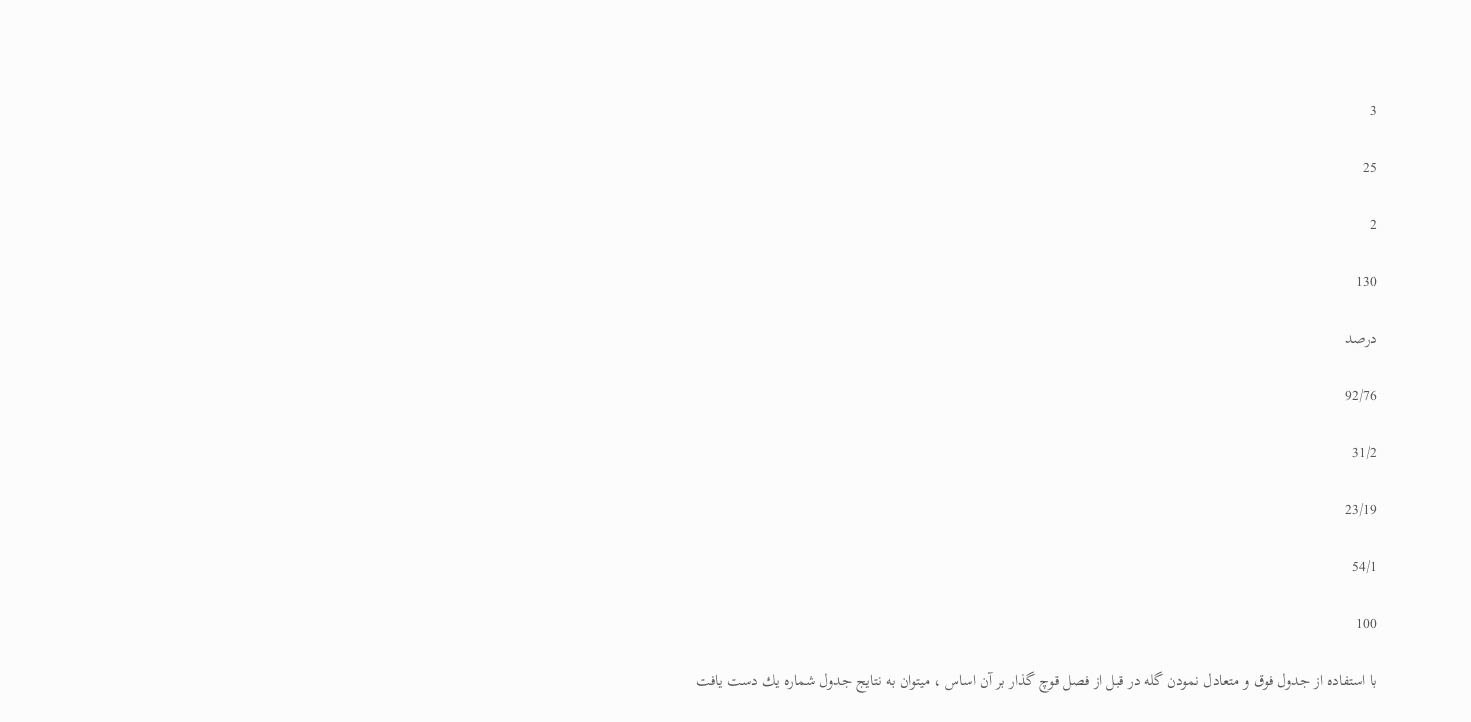3

25

2

130

درصد

92/76

31/2

23/19

54/1

100

با استفاده از جدول فوق و متعادل نمودن گله در قبل از فصل قوچ گذار بر آن اساس ، ميتوان به نتايج جدول شماره يك دست يافت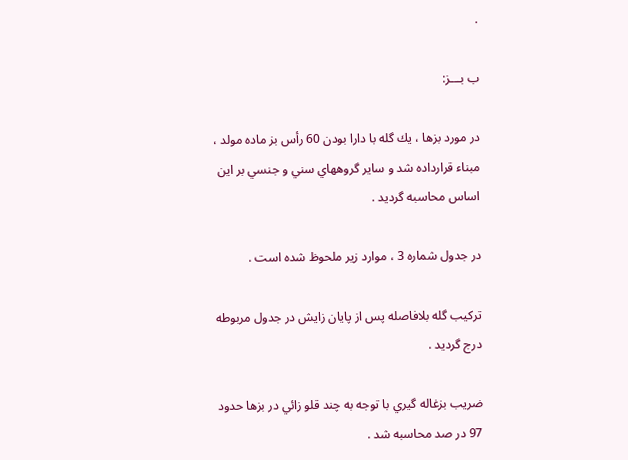.

ب بـــز:

در مورد بزها ، يك گله با دارا بودن 60 رأس بز ماده مولد ، مبناء قرارداده شد و ساير گروههاي سني و جنسي بر اين اساس محاسبه گرديد .

در جدول شماره 3 ، موارد زير ملحوظ شده است .

تركيب گله بلافاصله پس از پايان زايش در جدول مربوطه درج گرديد .

ضريب بزغاله گيري با توجه به چند قلو زائي در بزها حدود 97 در صد محاسبه شد .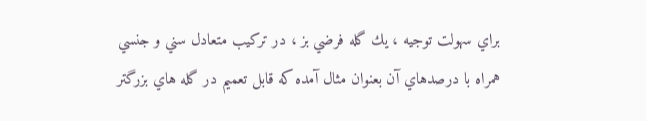براي سهولت توجيه ، يك گله فرضي بز ، در تركيب متعادل سني و جنسي همراه با درصدهاي آن بعنوان مثال آمده كه قابل تعميم در گله هاي بزرگتر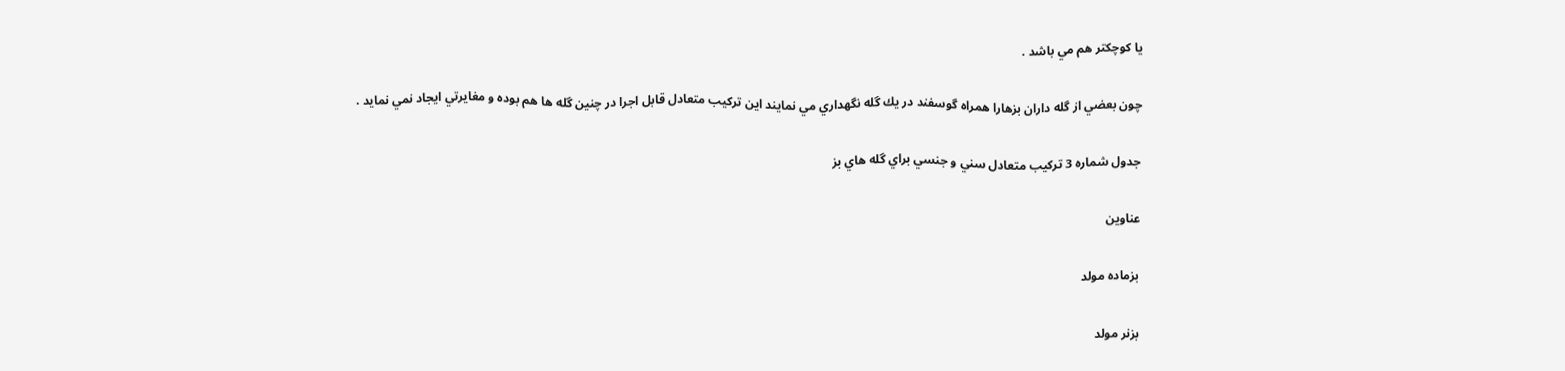يا كوچكتر هم مي باشد .

چون بعضي از گله داران بزهارا همراه گوسفند در يك گله نگهداري مي نمايند اين تركيب متعادل قابل اجرا در چنين گله ها هم بوده و مغايرتي ايجاد نمي نمايد .

جدول شماره 3 تركيب متعادل سني و جنسي براي گله هاي بز

عناوين

بزماده مولد

بزنر مولد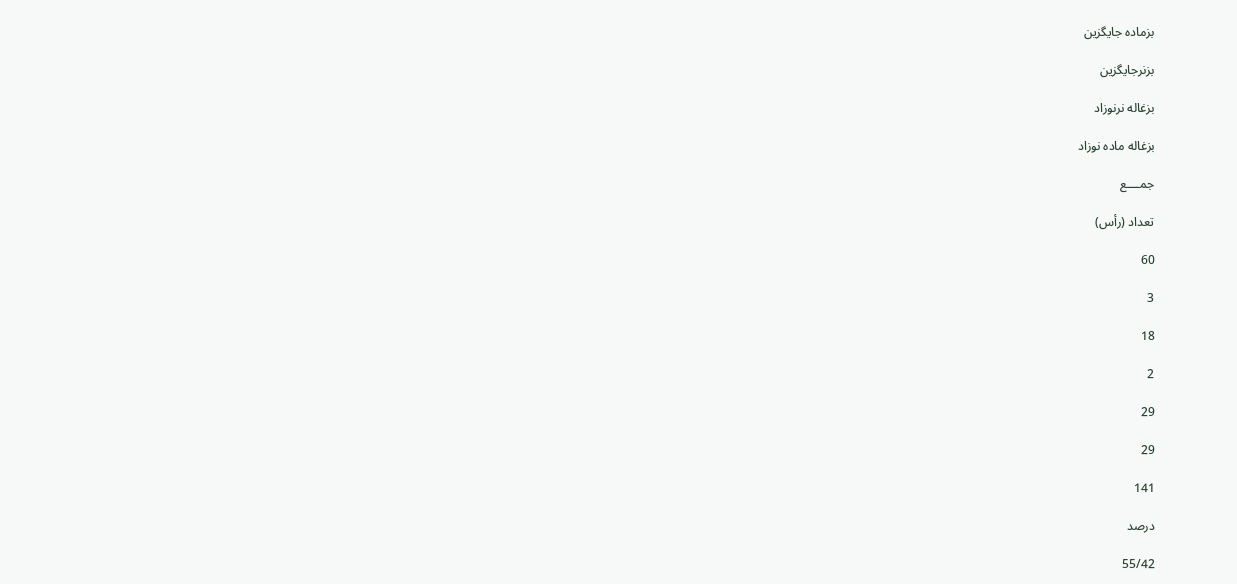بزماده جايگزين

بزنرجايگزين

بزغاله نرنوزاد

بزغاله ماده نوزاد

جمــــع

تعداد (رأس)

60

3

18

2

29

29

141

درصد

55/42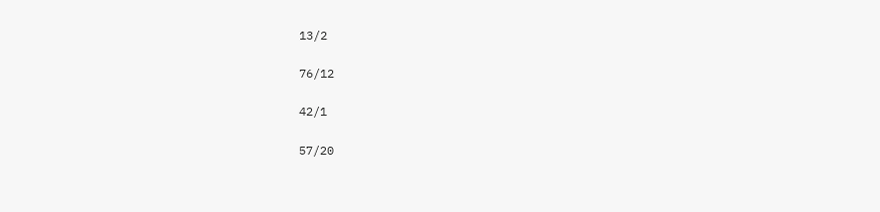13/2

76/12

42/1

57/20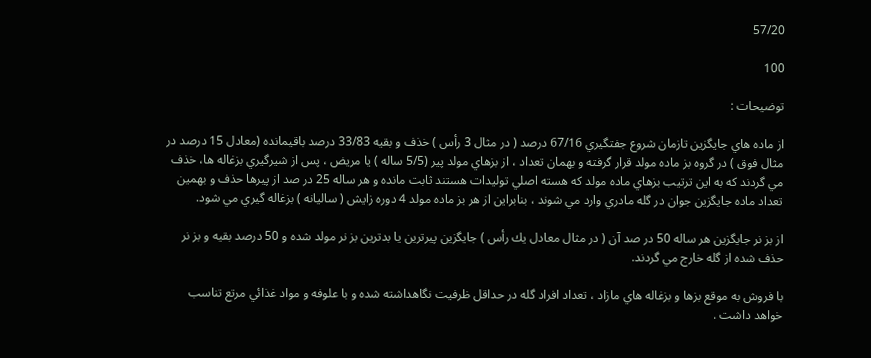57/20

100

توضيحات :

از ماده هاي جايگزين تازمان شروع جفتگيري 67/16 درصد ( در مثال 3 رأس ) خذف و بقيه 33/83 درصد باقيمانده (معادل 15 درصد در مثال فوق ) در گروه بز ماده مولد قرار گرفته و بهمان تعداد ، از بزهاي مولد پير (5/5 ساله ) يا مريض ، پس از شيرگيري بزغاله ها، خذف مي گردند كه به اين ترتيب بزهاي ماده مولد كه هسته اصلي توليدات هستند ثابت مانده و هر ساله 25 در صد از پيرها حذف و بهمين تعداد ماده جايگزين جوان در گله مادري وارد مي شوند ، بنابراين از هر بز ماده مولد 4 دوره زايش ( ساليانه ) بزغاله گيري مي شود.

از بز نر جايگزين هر ساله 50 در صد آن ( در مثال معادل يك رأس ) جايگزين پيرترين يا بدترين بز نر مولد شده و 50 درصد بقيه و بز نر حذف شده از گله خارج مي گردند.

با فروش به موقع بزها و بزغاله هاي مازاد ، تعداد افراد گله در حداقل ظرفيت نگاهداشته شده و با علوفه و مواد غذائي مرتع تناسب خواهد داشت .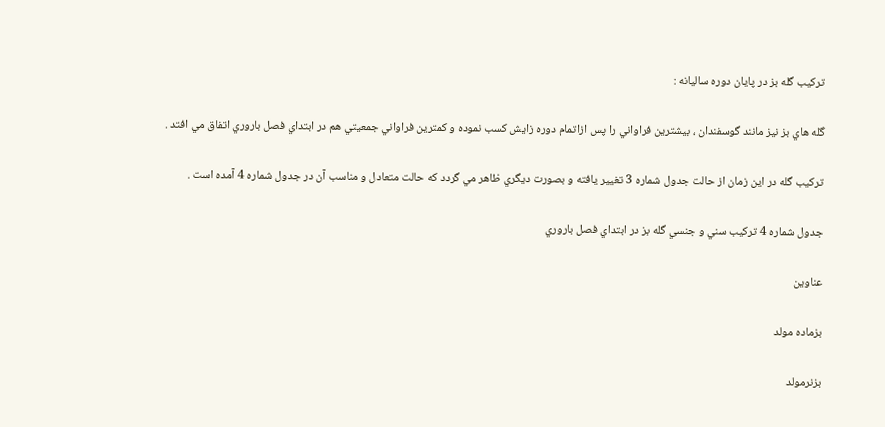تركيب گله بز در پايان دوره ساليانه :

گله هاي بز نيز مانند گوسفندان ، بيشترين فراواني را پس ازاتمام دوره زايش كسب نموده و كمترين فراواني جمعيتي هم در ابتداي فصل باروري اتفاق مي افتد .

تركيب گله در اين زمان از حالت جدول شماره 3 تغيير يافته و بصورت ديگري ظاهر مي گردد كه حالت متعادل و مناسب آن در جدول شماره 4 آمده است .

جدول شماره 4 تركيب سني و جنسي گله بز در ابتداي فصل باروري

عناوين

بزماده مولد

بزنرمولد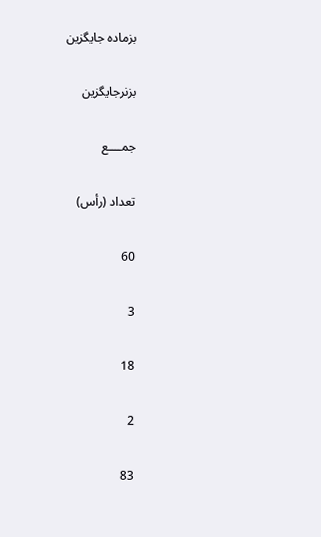بزماده جايگزين

بزنرجايگزين

جمــــع

تعداد (رأس)

60

3

18

2

83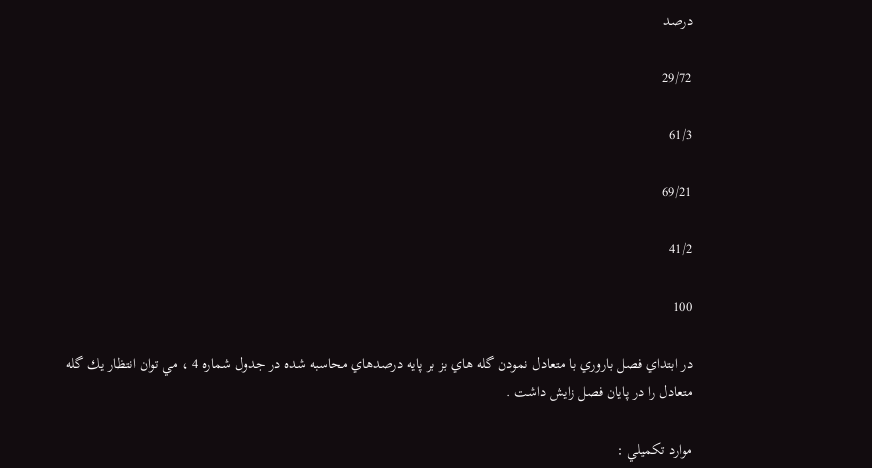درصد

29/72

61/3

69/21

41/2

100

در ابتداي فصل باروري با متعادل نمودن گله هاي بز بر پايه درصدهاي محاسبه شده در جدول شماره 4 ، مي توان انتظار يك گله متعادل را در پايان فصل زايش داشت .

موارد تكميلي :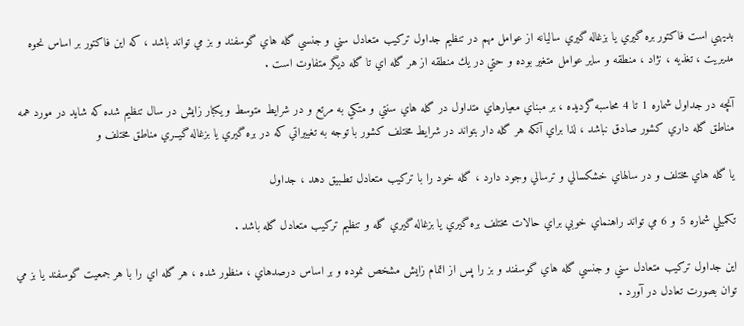بديهي است فاكتور بره گيري يا بزغاله گيري ساليانه از عوامل مهم در تنظيم جداول تركيب متعادل سني و جنسي گله هاي گوسفند و بز مي تواند باشد ، كه اين فاكتور بر اساس نحوه مديريت ، تغذيه ، نژاد ، منطقه و ساير عوامل متغير بوده و حتي در يك منطقه از هر گله اي تا گله ديگر متفاوت است .

آنچه در جداول شماره 1 تا 4 محاسبه گرديده ، بر مبناي معيارهاي متداول در گله هاي سنتي و متكي به مرتع و در شرايط متوسط و يكبار زايش در سال تنظيم شده كه شايد در مورد همه مناطق گله داري كشور صادق نباشد ، لذا براي آنكه هر گله دار بتواند در شرايط مختلف كشور با توجه به تغييراتي كه در بره گيري يا بزغاله گيــري مناطق مختلف و

يا گله هاي مختلف و در سالهاي خشكسالي و ترسالي وجود دارد ، گله خود را با تركيب متعادل تطـبيق دهد ، جداول

تكميلي شماره 5 و 6 مي تواند راهنماي خوبي براي حالات مختلف بره گيري يا بزغاله گيري گله و تنظيم تركيب متعادل گله باشد .

اين جداول تركيب متعادل سني و جنسي گله هاي گوسفند و بز را پس از اتمام زايش مشخص نموده و بر اساس درصدهاي ، منظور شده ، هر گله اي را با هر جمعيت گوسفند يا بز مي توان بصورت تعادل در آورد .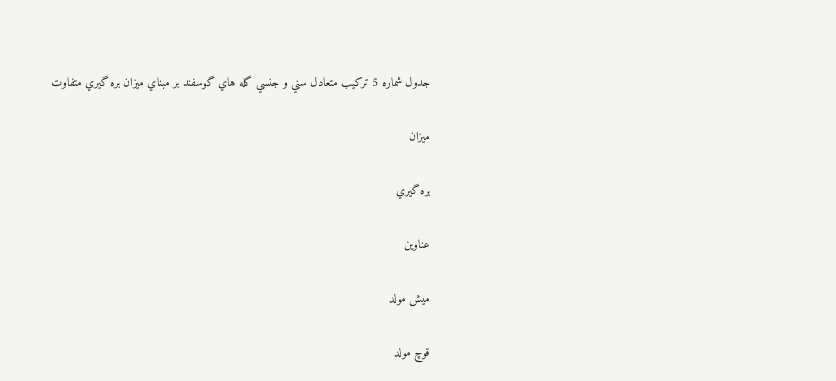جدول شماره 5 تركيب متعادل سني و جنسي گله هاي گوسفند بر مبناي ميزان بره گيري متفاوت

ميزان

بره گيري

عناوين

ميش مولد

قوچ مولد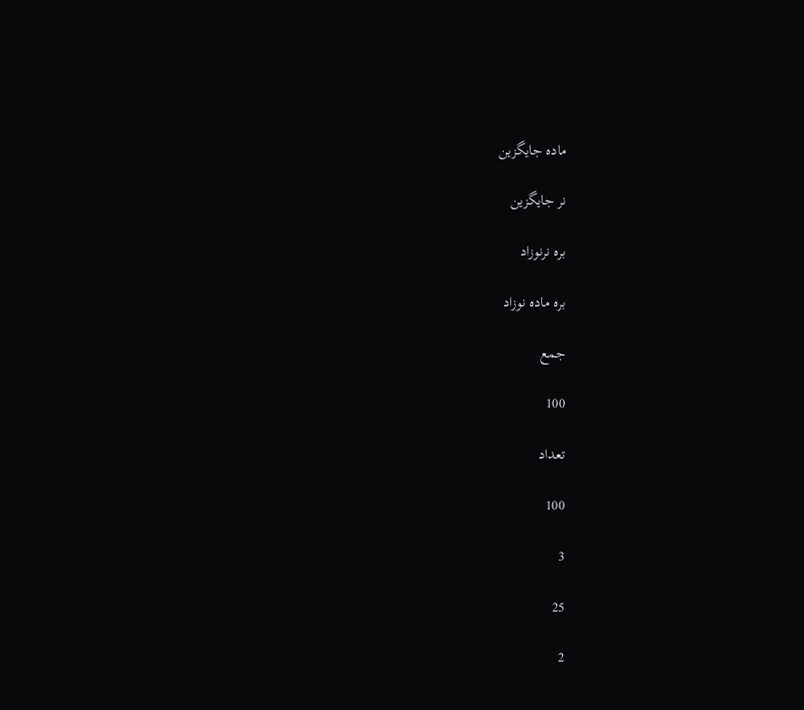ماده جايگزين

نر جايگزين

بره نرنوزاد

بره ماده نوزاد

جمع

100

تعداد

100

3

25

2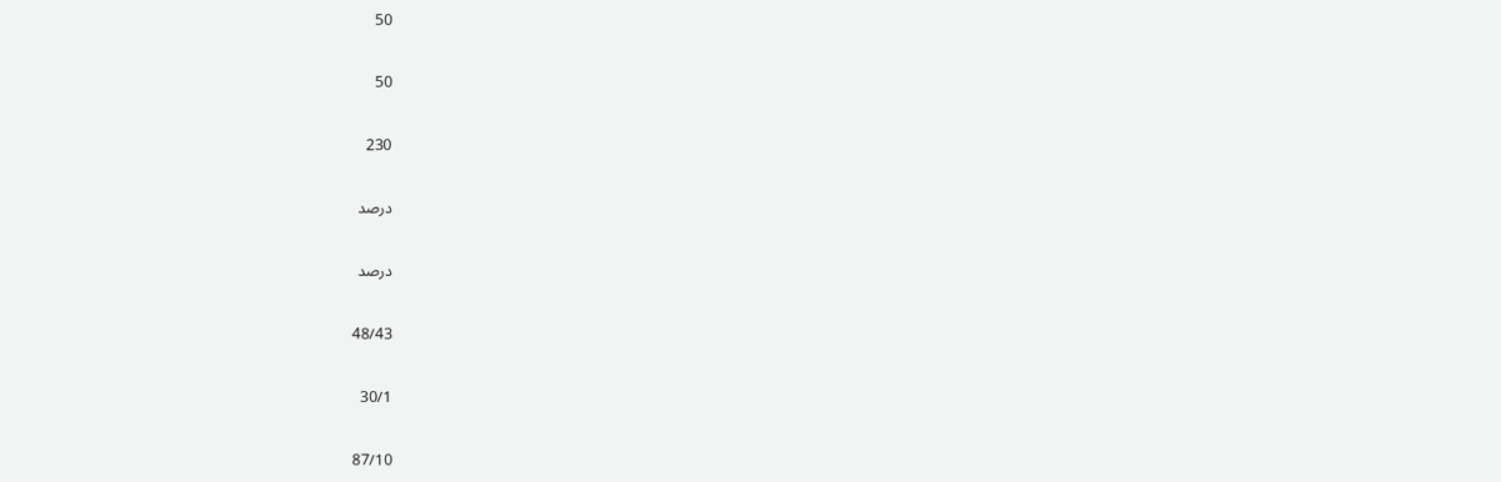50

50

230

درصد

درصد

48/43

30/1

87/10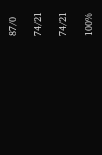87/0

74/21

74/21

100%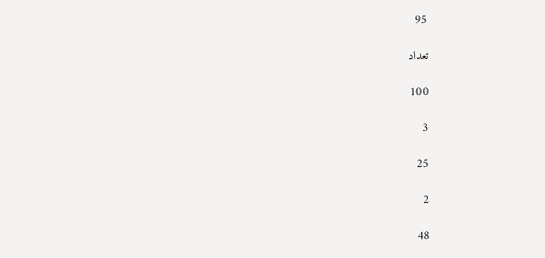95

تعداد

100

3

25

2

48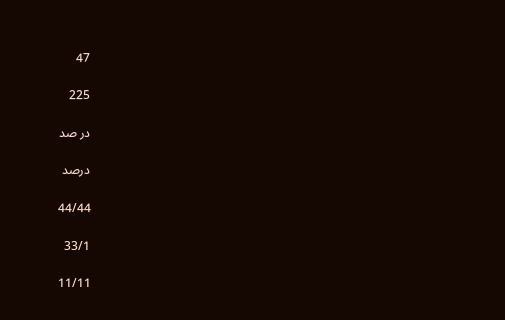47

225

در صد

درصد

44/44

33/1

11/11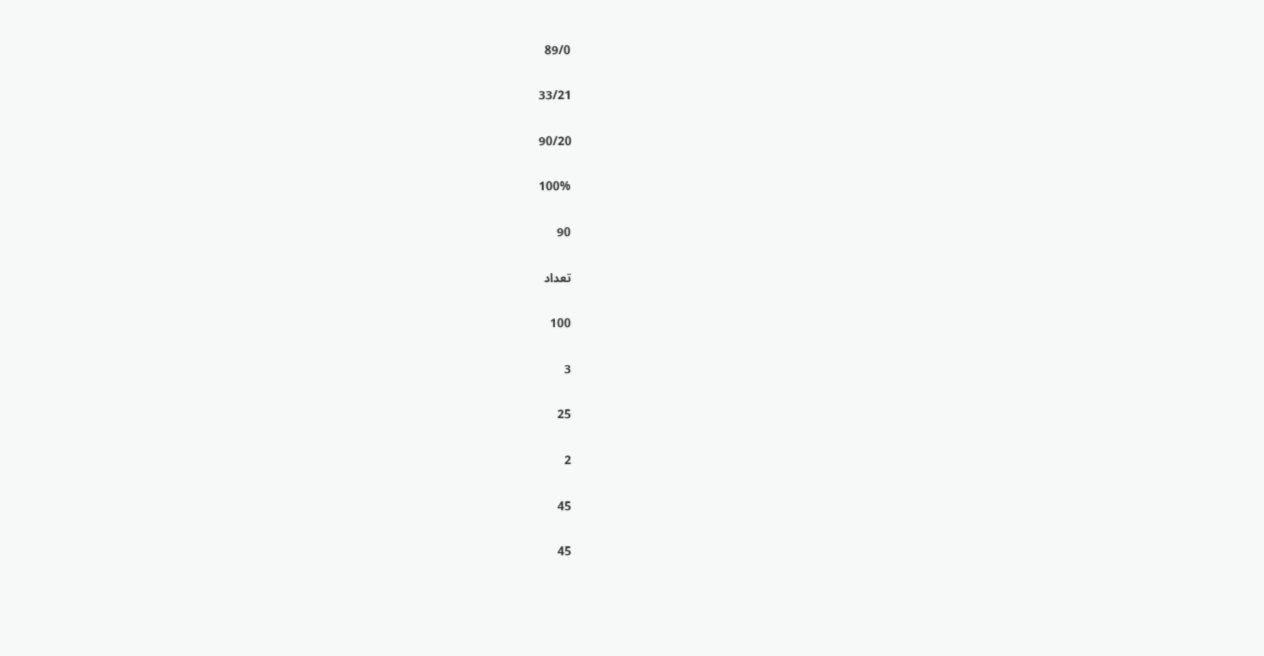89/0

33/21

90/20

100%

90

تعداد

100

3

25

2

45

45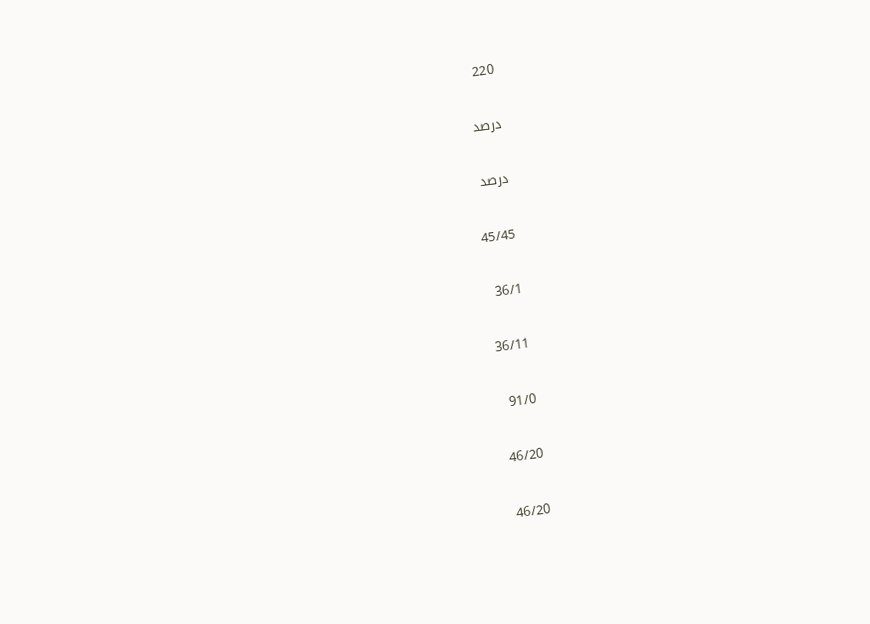220

درصد

درصد

45/45

36/1

36/11

91/0

46/20

46/20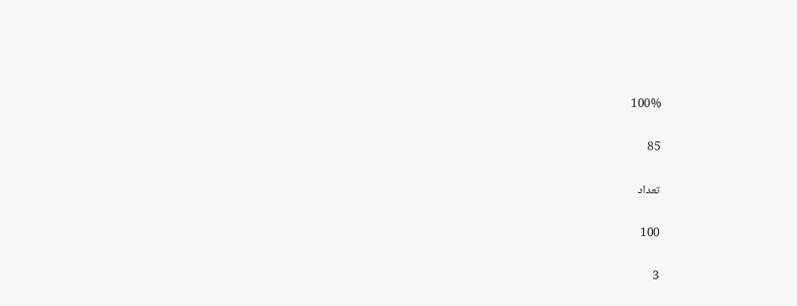100%

85

تعداد

100

3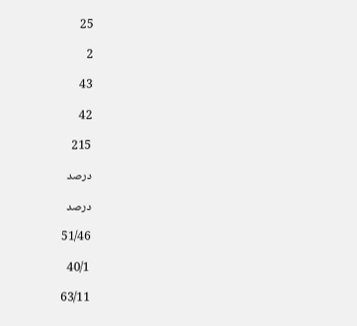25

2

43

42

215

درصد

درصد

51/46

40/1

63/11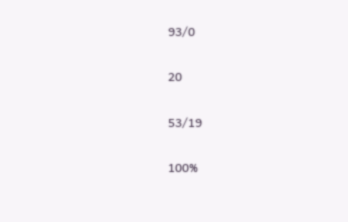93/0

20

53/19

100%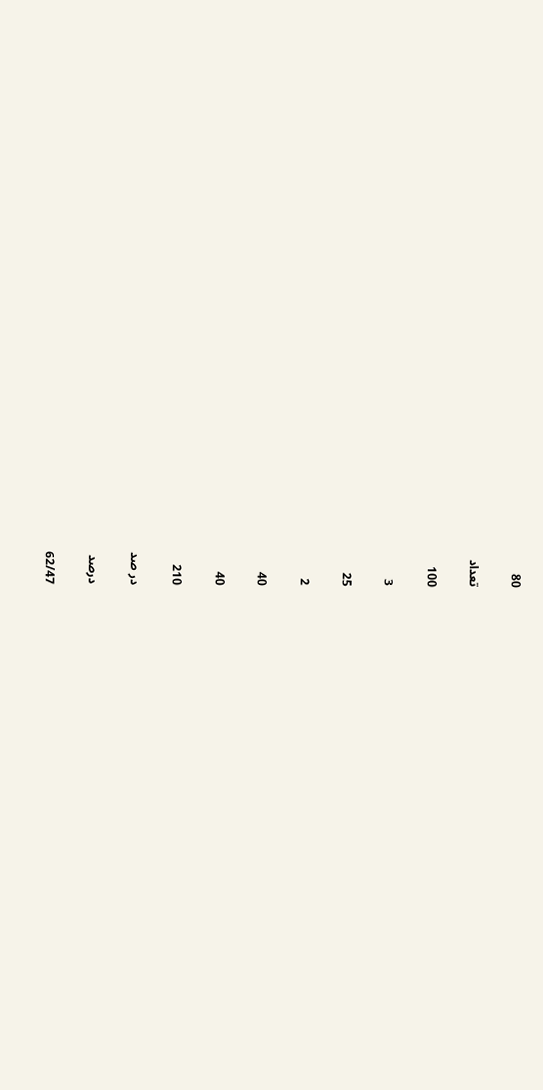80

تعداد

100

3

25

2

40

40

210

در صد

درصد

62/47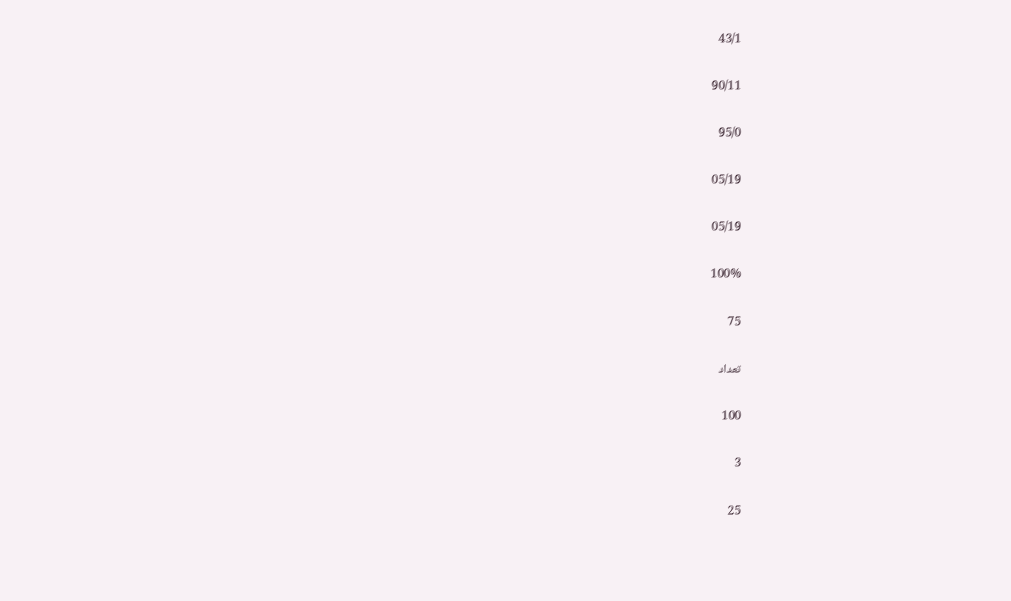43/1

90/11

95/0

05/19

05/19

100%

75

تعداد

100

3

25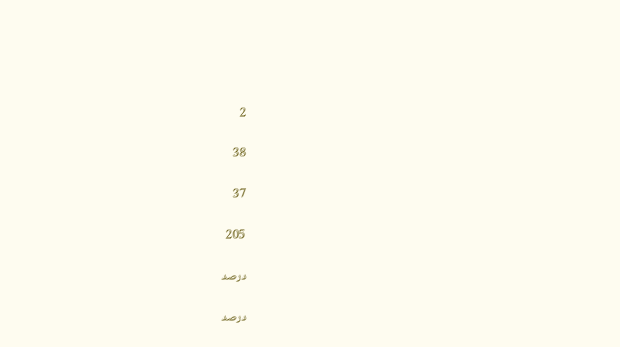2

38

37

205

درصد

درصد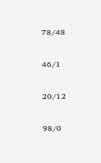78/48

46/1

20/12

98/0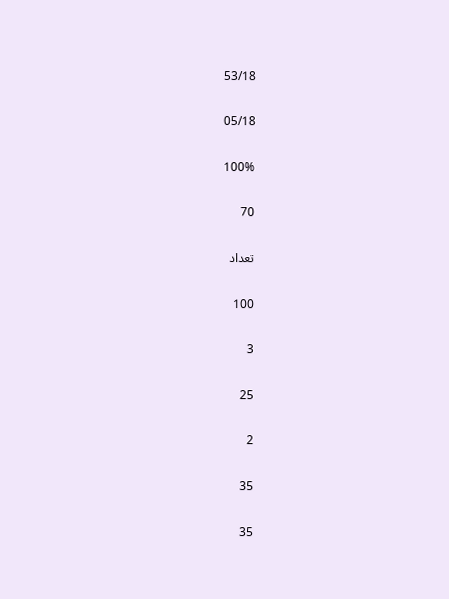53/18

05/18

100%

70

تعداد

100

3

25

2

35

35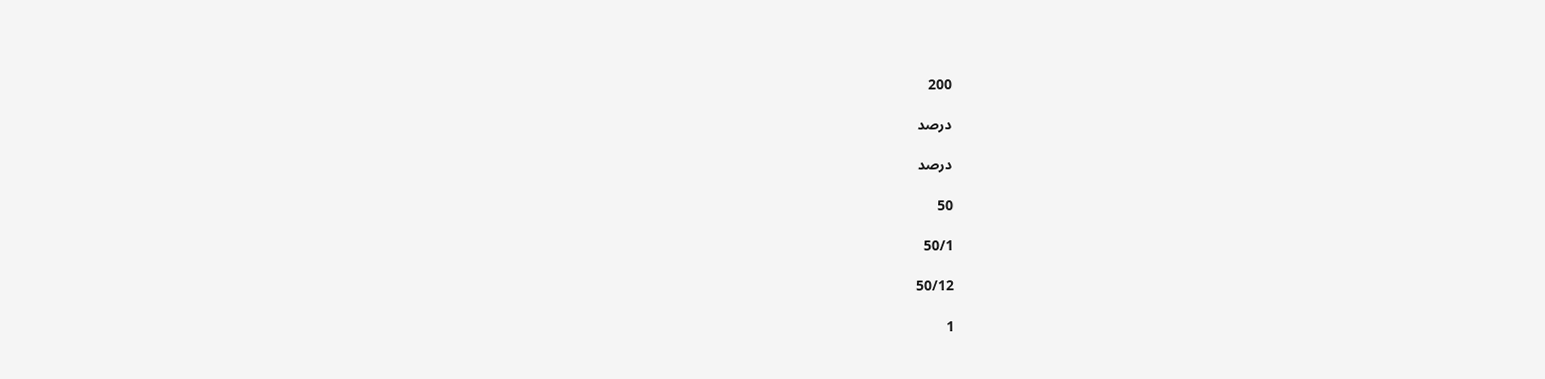200

درصد

درصد

50

50/1

50/12

1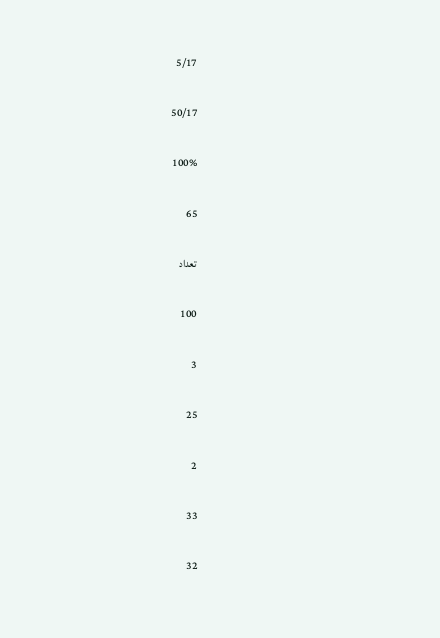5/17

50/17

100%

65

تعداد

100

3

25

2

33

32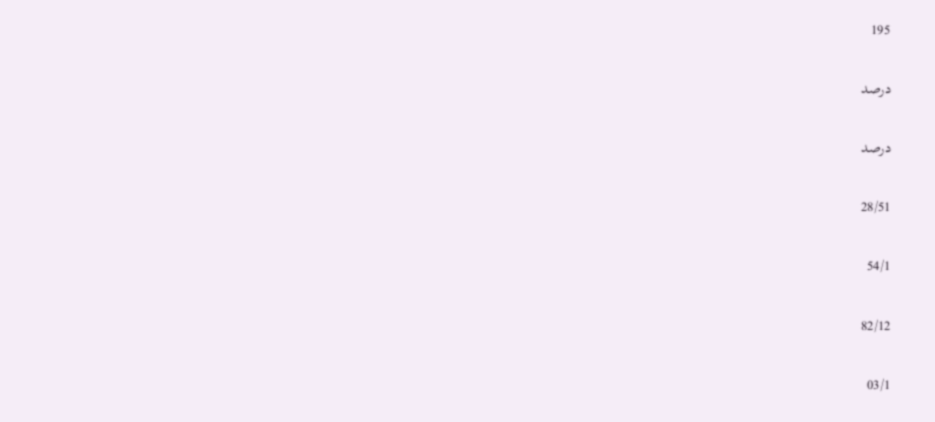195

درصد

درصد

28/51

54/1

82/12

03/1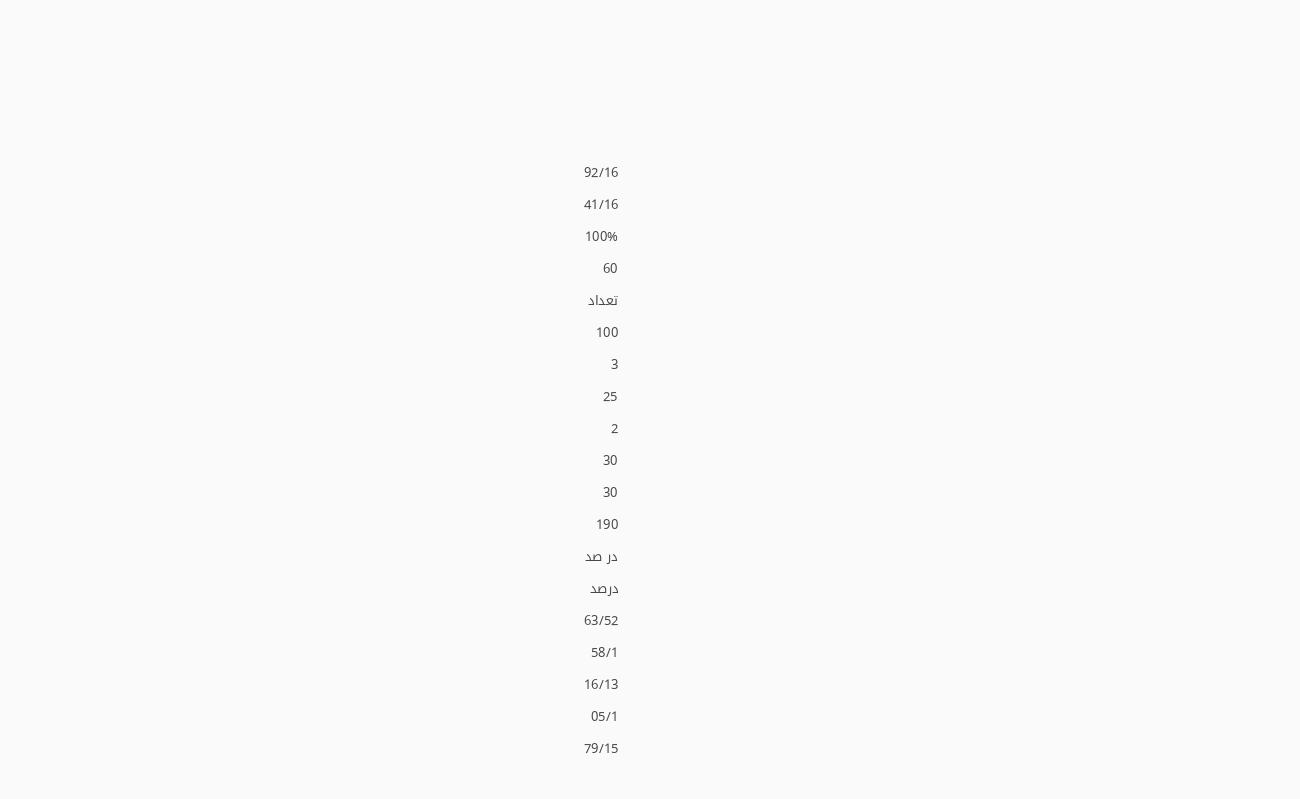92/16

41/16

100%

60

تعداد

100

3

25

2

30

30

190

در صد

درصد

63/52

58/1

16/13

05/1

79/15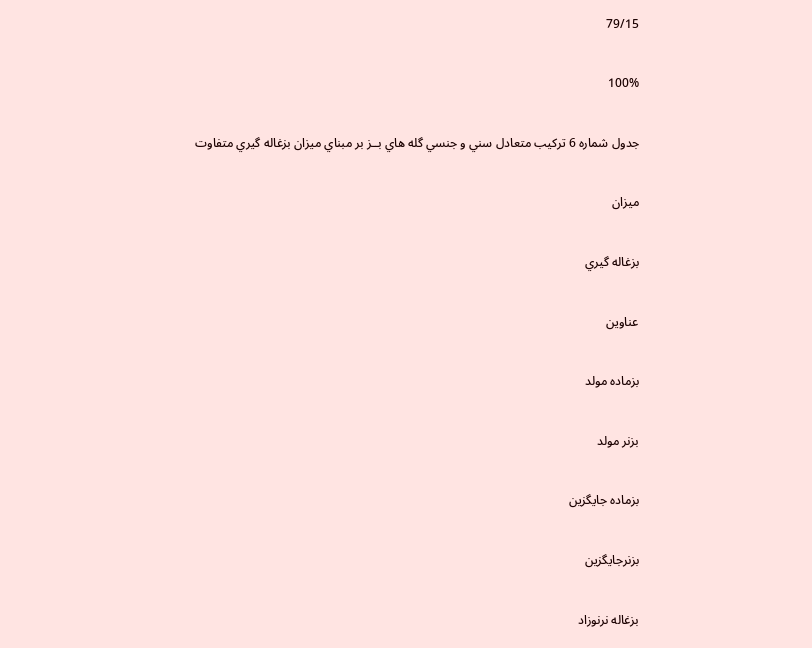79/15

100%

جدول شماره 6 تركيب متعادل سني و جنسي گله هاي بــز بر مبناي ميزان بزغاله گيري متفاوت

ميزان

بزغاله گيري

عناوين

بزماده مولد

بزنر مولد

بزماده جايگزين

بزنرجايگزين

بزغاله نرنوزاد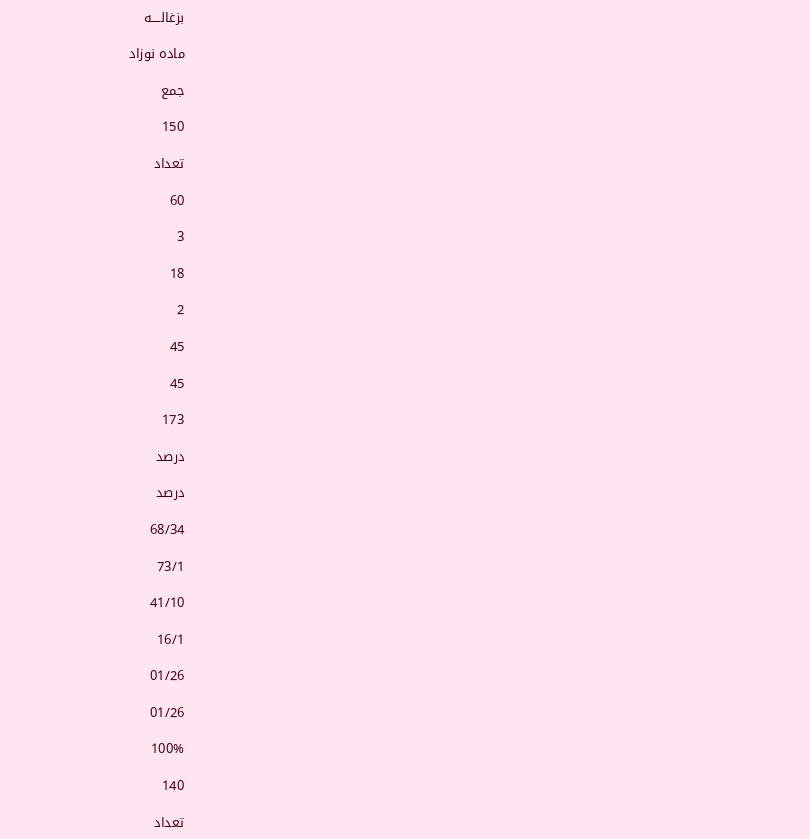بزغالــــه

ماده نوزاد

جمع

150

تعداد

60

3

18

2

45

45

173

درصد

درصد

68/34

73/1

41/10

16/1

01/26

01/26

100%

140

تعداد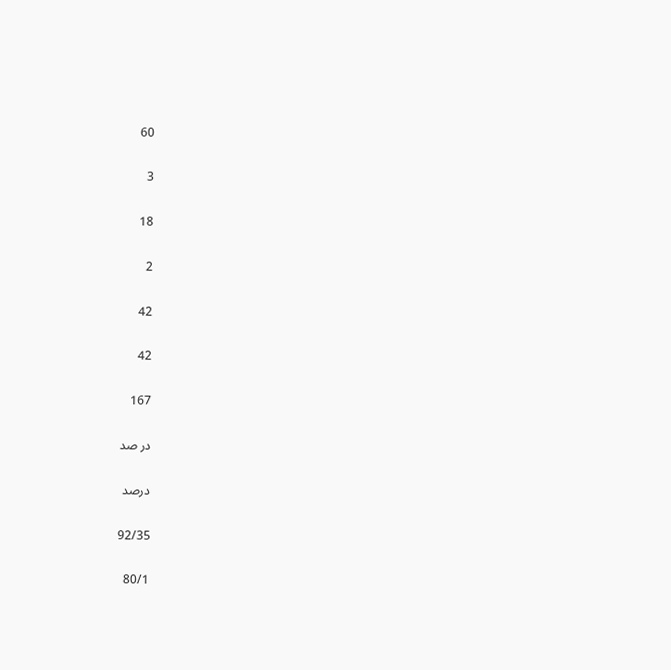60

3

18

2

42

42

167

در صد

درصد

92/35

80/1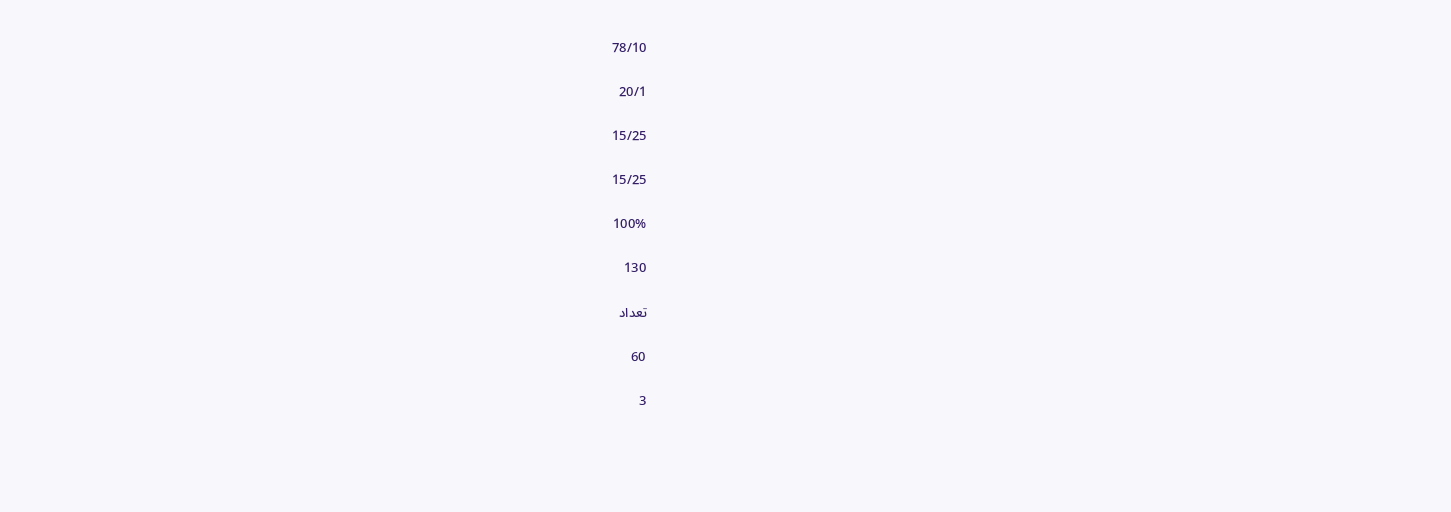78/10

20/1

15/25

15/25

100%

130

تعداد

60

3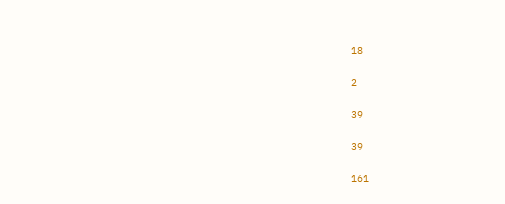18

2

39

39

161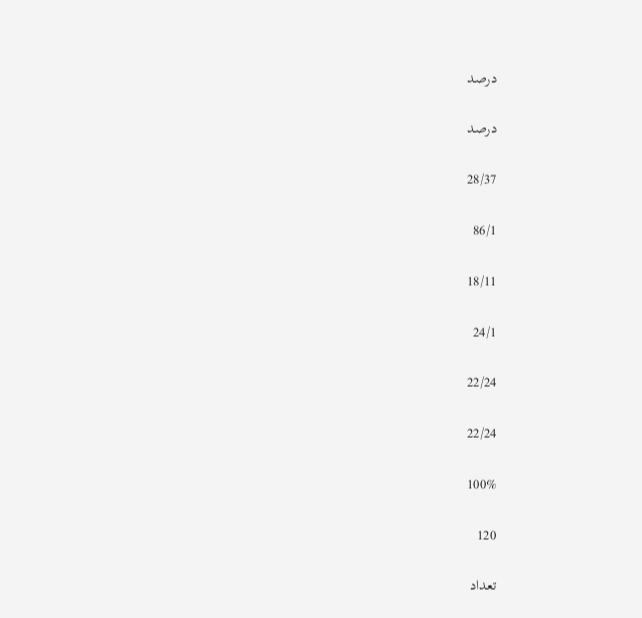درصد

درصد

28/37

86/1

18/11

24/1

22/24

22/24

100%

120

تعداد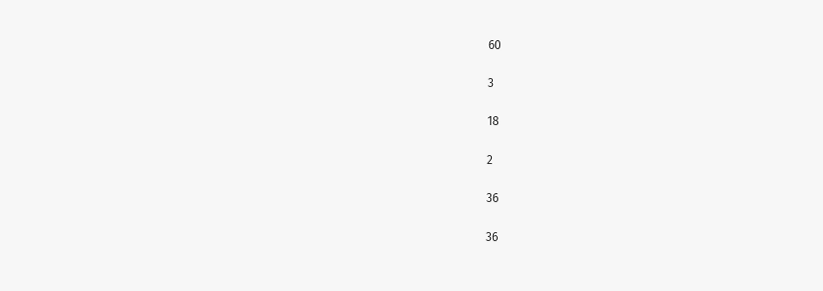60

3

18

2

36

36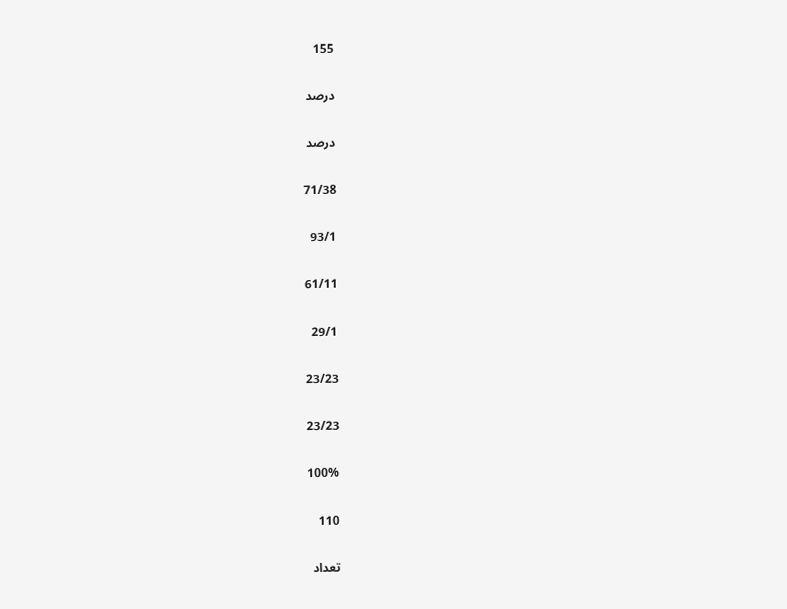155

درصد

درصد

71/38

93/1

61/11

29/1

23/23

23/23

100%

110

تعداد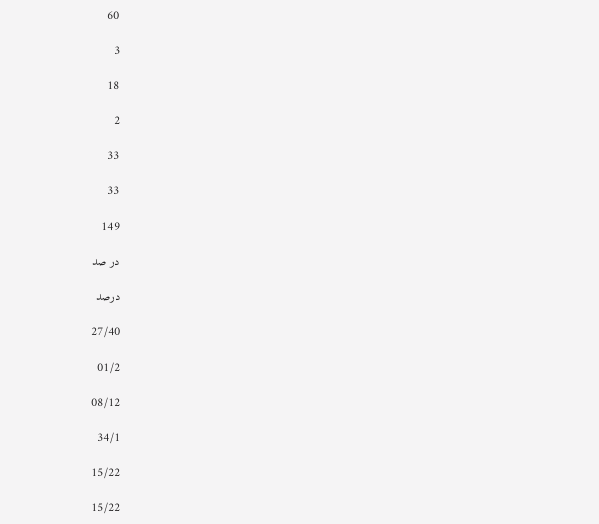60

3

18

2

33

33

149

در صد

درصد

27/40

01/2

08/12

34/1

15/22

15/22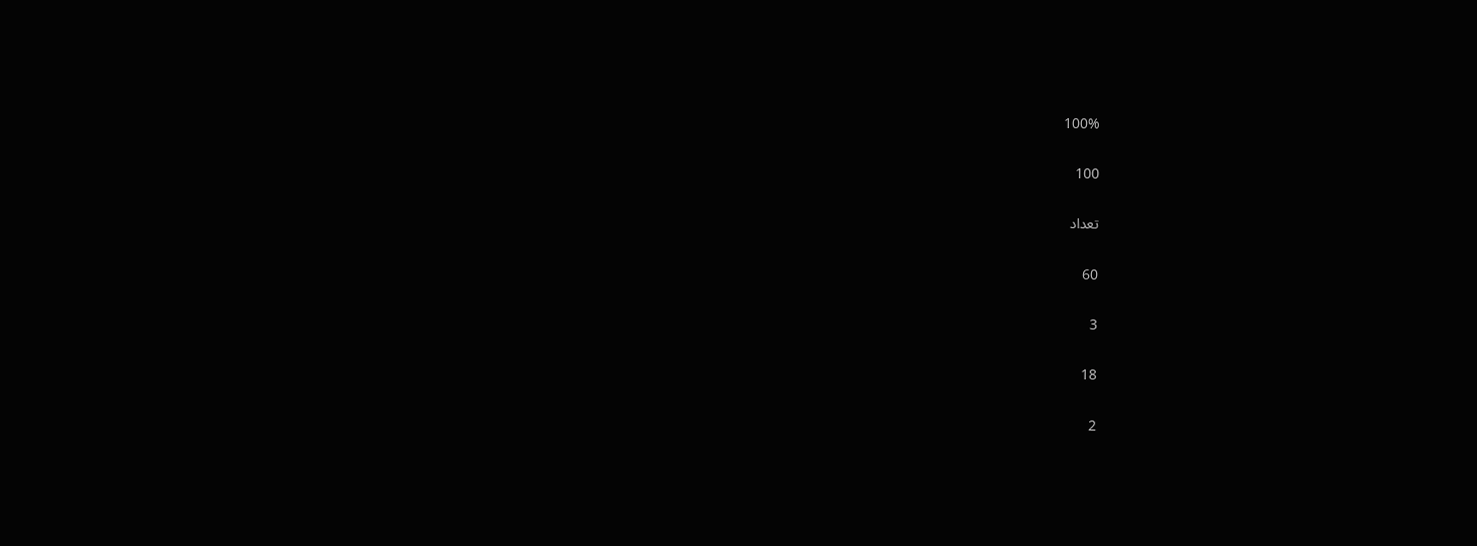100%

100

تعداد

60

3

18

2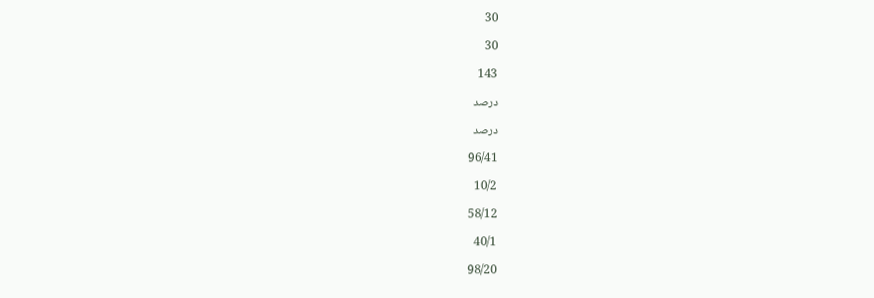30

30

143

درصد

درصد

96/41

10/2

58/12

40/1

98/20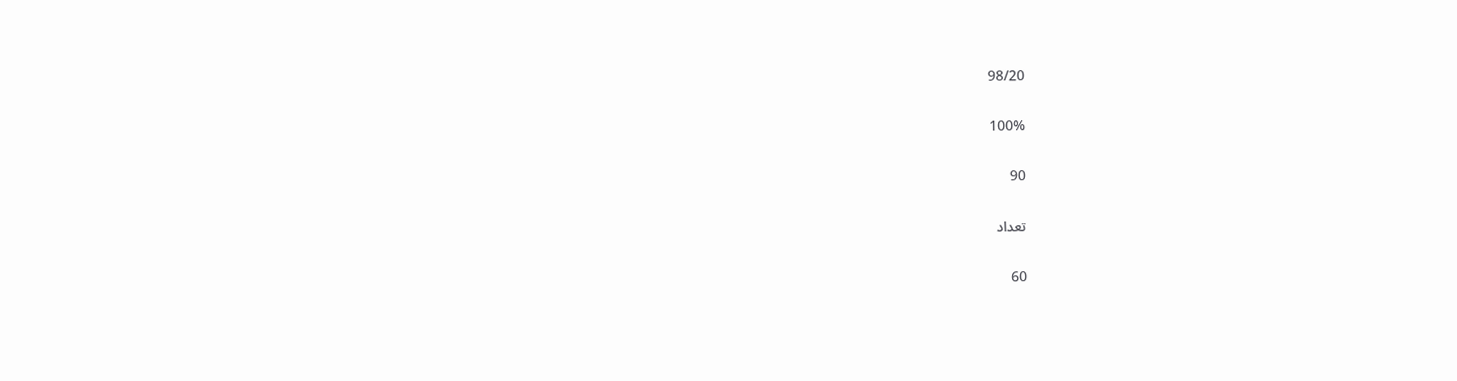98/20

100%

90

تعداد

60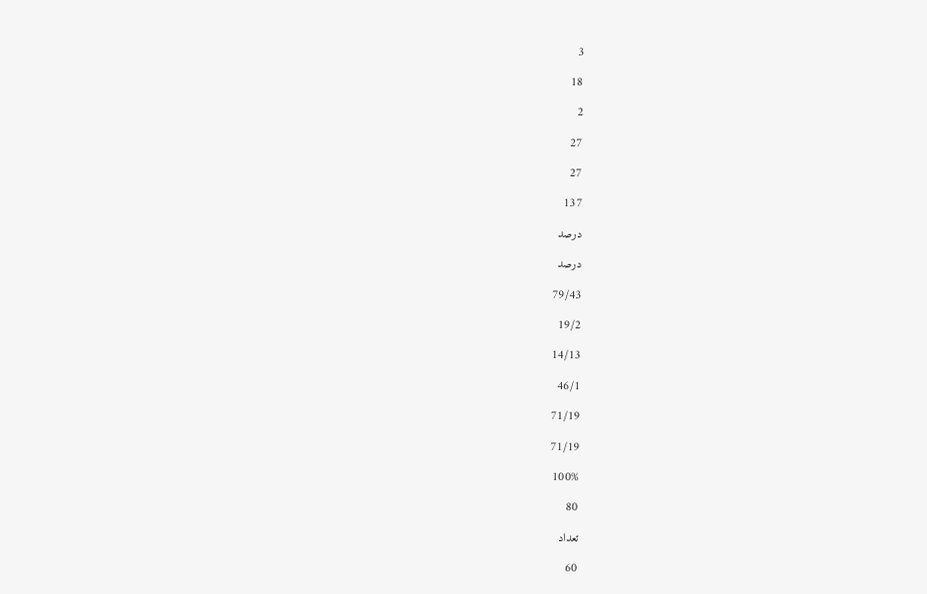3

18

2

27

27

137

درصد

درصد

79/43

19/2

14/13

46/1

71/19

71/19

100%

80

تعداد

60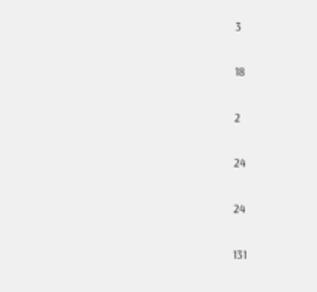3

18

2

24

24

131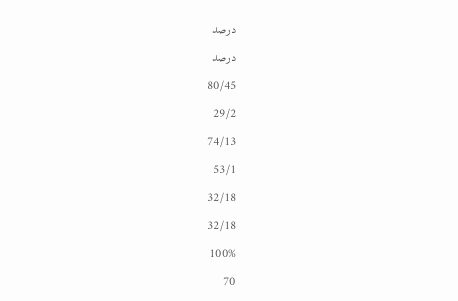درصد

درصد

80/45

29/2

74/13

53/1

32/18

32/18

100%

70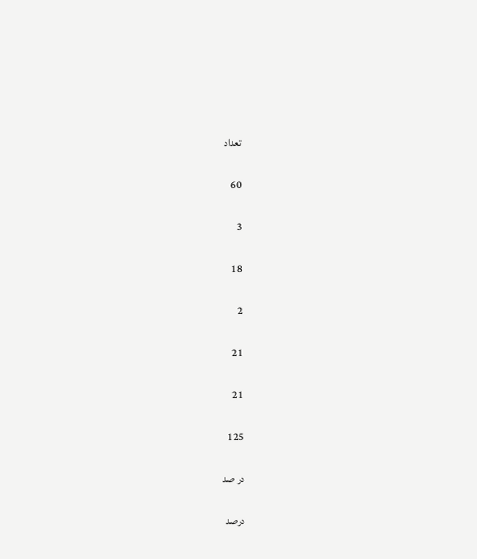تعداد

60

3

18

2

21

21

125

در صد

درصد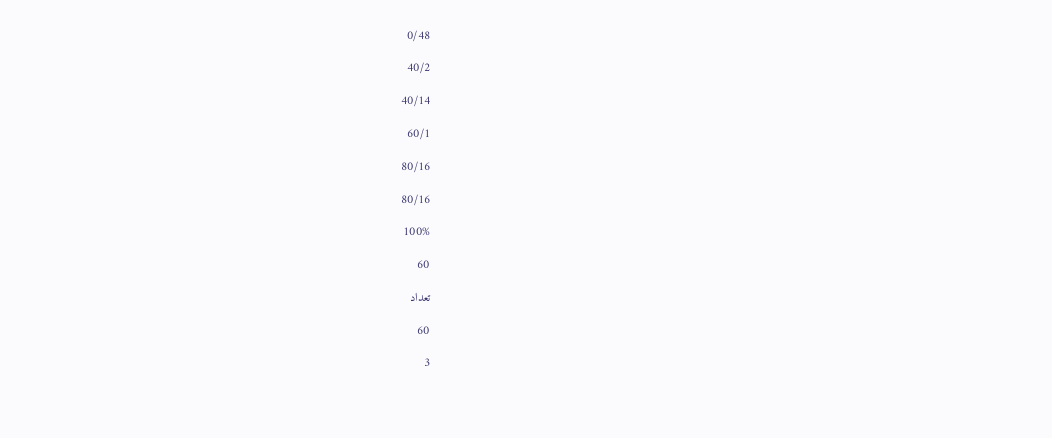0/48

40/2

40/14

60/1

80/16

80/16

100%

60

تعداد

60

3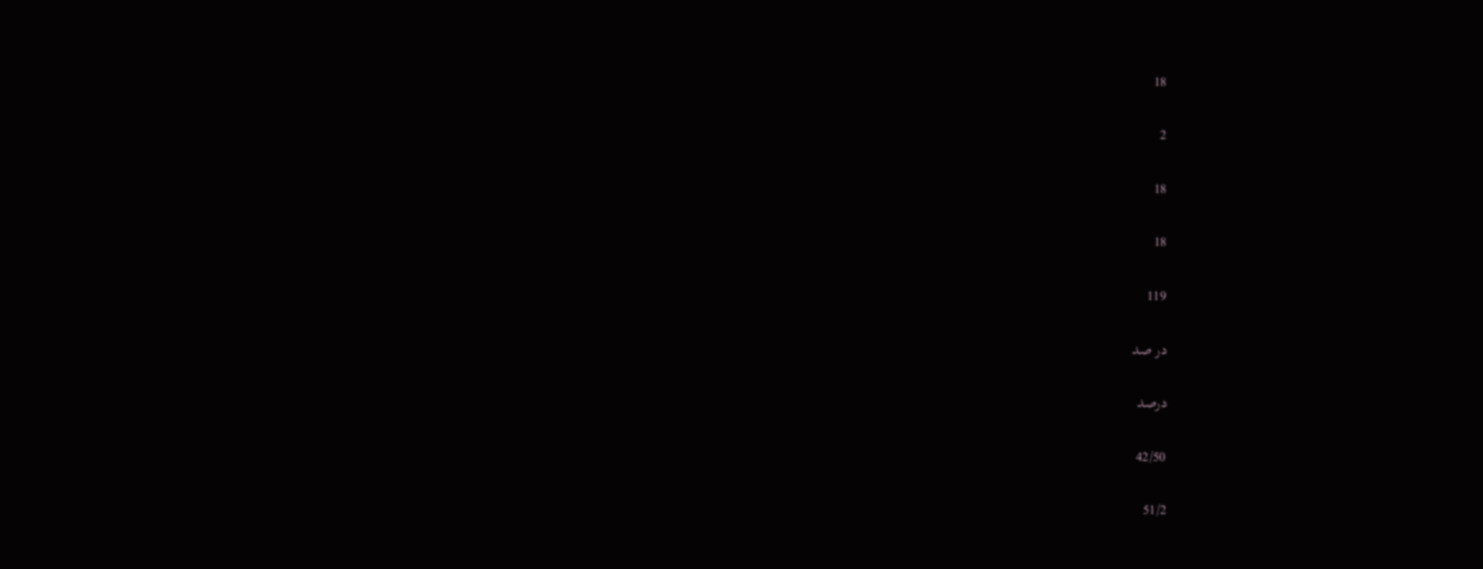18

2

18

18

119

در صد

درصد

42/50

51/2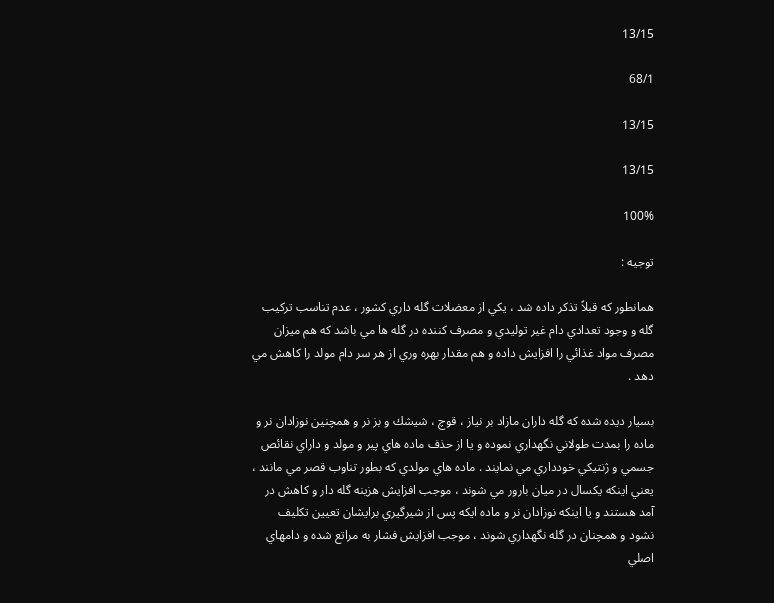13/15

68/1

13/15

13/15

100%

توجيه :

همانطور كه قبلاً تذكر داده شد ، يكي از معضلات گله داري كشور ، عدم تناسب تركيب گله و وجود تعدادي دام غير توليدي و مصرف كننده در گله ها مي باشد كه هم ميزان مصرف مواد غذائي را افزايش داده و هم مقدار بهره وري از هر سر دام مولد را كاهش مي دهد .

بسيار ديده شده كه گله داران مازاد بر نياز ، قوچ ، شيشك و بز نر و همچنين نوزادان نر و ماده را بمدت طولاني نگهداري نموده و يا از حذف ماده هاي پير و مولد و داراي نقائص جسمي و ژنتيكي خودداري مي نمايند . ماده هاي مولدي كه بطور تناوب قصر مي مانند ، يعني اينكه يكسال در ميان بارور مي شوند ، موجب افزايش هزينه گله دار و كاهش در آمد هستند و يا اينكه نوزادان نر و ماده ايكه پس از شيرگيري برايشان تعيين تكليف نشود و همچنان در گله نگهداري شوند ، موجب افزايش فشار به مراتع شده و دامهاي اصلي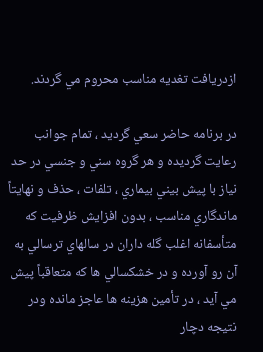ازدريافت تغديه مناسب محروم مي گردند.

در برنامه حاضر سعي گرديد ، تمام جوانب رعايت گرديده و هر گروه سني و جنسي در حد نياز با پيش بيني بيماري ، تلفات ، حذف و نهايتاً ماندگاري مناسب ، بدون افزايش ظرفيت كه متأسفانه اغلب گله داران در سالهاي ترسالي به آن رو آورده و در خشكسالي ها كه متعاقباً پيش مي آيد ، در تأمين هزينه ها عاجز مانده ودر نتيجه دچار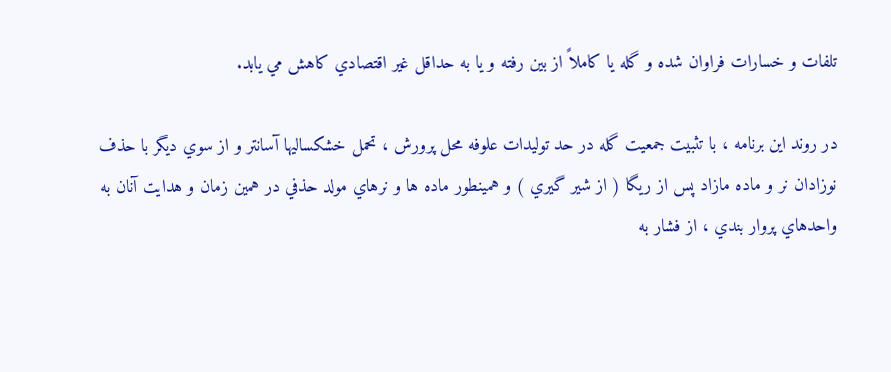تلفات و خسارات فراوان شده و گله يا كاملاً از بين رفته و يا به حداقل غير اقتصادي كاهش مي يابد.

در روند اين برنامه ، با تثبيت جمعيت گله در حد توليدات علوفه محل پرورش ، تحمل خشكساليها آسانتر و از سوي ديگر با حذف نوزادان نر و ماده مازاد پس از ريگا ( از شير گيري ) و همينطور ماده ها و نرهاي مولد حذفي در همين زمان و هدايت آنان به واحدهاي پروار بندي ، از فشار به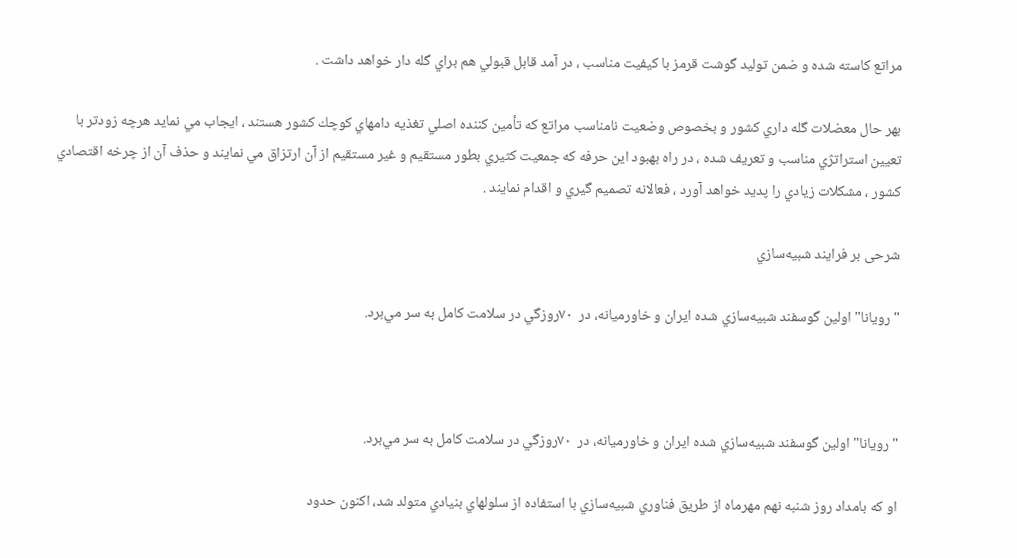مراتع كاسته شده و ضمن توليد گوشت قرمز با كيفيت مناسب ، در آمد قابل قبولي هم براي گله دار خواهد داشت .

بهر حال معضلات گله داري كشور و بخصوص وضعيت نامناسب مراتع كه تأمين كننده اصلي تغذيه دامهاي كوچك كشور هستند ، ايجاب مي نمايد هرچه زودتر با تعيين استراتژي مناسب و تعريف شده ، در راه بهبود اين حرفه كه جمعيت كثيري بطور مستقيم و غير مستقيم از آن ارتزاق مي نمايند و حذف آن از چرخه اقتصادي كشور ، مشكلات زيادي را پديد خواهد آورد ، فعالانه تصميم گيري و اقدام نمايند .

شرحی بر فرايند شبيه‌سازي

"رويانا" اولين گوسفند شبيه‌سازي شده ايران و خاورميانه، در  ۷۰روزگي در سلامت كامل به سر مي‌برد.



"رويانا" اولين گوسفند شبيه‌سازي شده ايران و خاورميانه، در  ۷۰روزگي در سلامت كامل به سر مي‌برد.

او كه بامداد روز شنبه نهم مهرماه از طريق فناوري شبيه‌سازي با استفاده از سلولهاي بنيادي متولد شد، اكنون حدود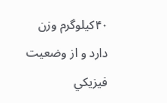۴۰كيلوگرم وزن دارد و از وضعيت فيزيكي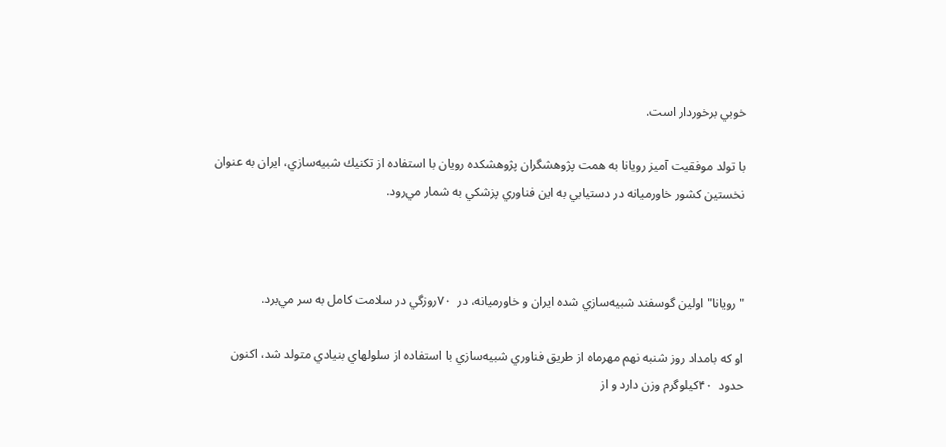خوبي برخوردار است.

با تولد موفقيت آميز رويانا به همت پژوهشگران پژوهشكده رويان با استفاده از تكنيك شبيه‌سازي، ايران به عنوان نخستين كشور خاورميانه در دستيابي به اين فناوري پزشكي به شمار مي‌رود.



"رويانا" اولين گوسفند شبيه‌سازي شده ايران و خاورميانه، در  ۷۰روزگي در سلامت كامل به سر مي‌برد.

او كه بامداد روز شنبه نهم مهرماه از طريق فناوري شبيه‌سازي با استفاده از سلولهاي بنيادي متولد شد، اكنون حدود  ۴۰كيلوگرم وزن دارد و از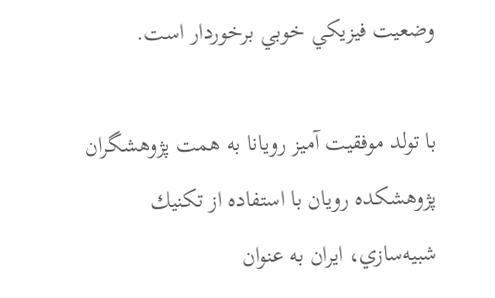وضعيت فيزيكي خوبي برخوردار است.

با تولد موفقيت آميز رويانا به همت پژوهشگران پژوهشكده رويان با استفاده از تكنيك شبيه‌سازي، ايران به عنوان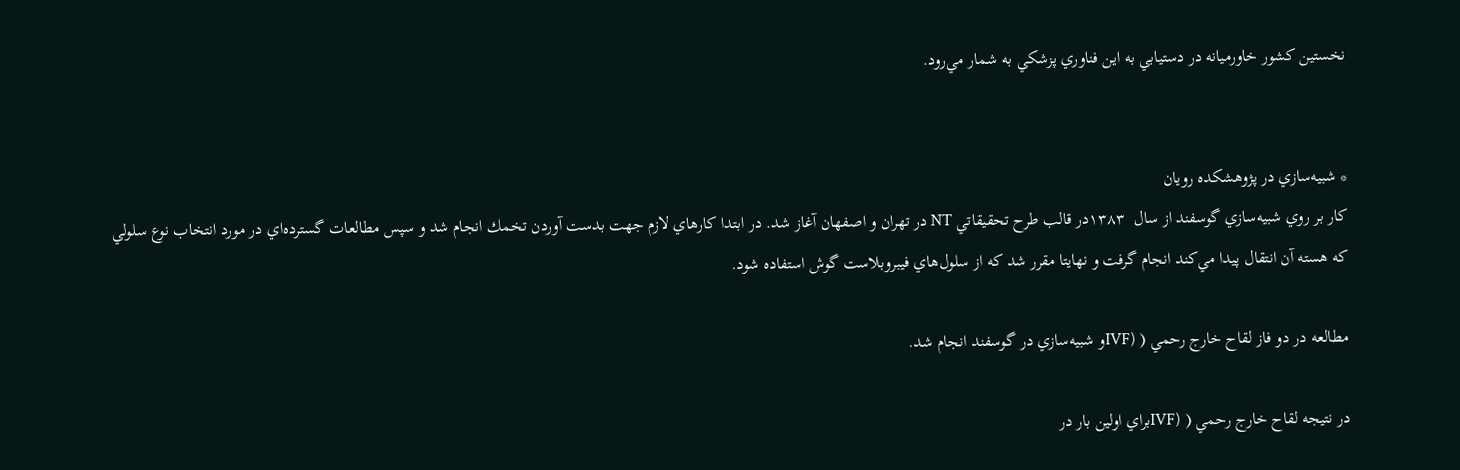نخستين كشور خاورميانه در دستيابي به اين فناوري پزشكي به شمار مي‌رود.


* شبيه‌سازي در پژوهشكده رويان
كار بر روي شبيه‌سازي گوسفند از سال  ۱۳۸۳در قالب طرح تحقيقاتي NT در تهران و اصفهان آغاز شد. در ابتدا كارهاي لازم جهت بدست آوردن تخمك انجام شد و سپس مطالعات گسترده‌اي در مورد انتخاب نوع سلولي كه هسته آن انتقال پيدا مي‌كند انجام گرفت و نهايتا مقرر شد كه از سلول‌هاي فيبروبلاست گوش استفاده شود.

مطالعه در دو فاز لقاح خارج رحمي ( (IVFو شبيه‌سازي در گوسفند انجام شد.

در نتيجه لقاح خارج رحمي ( (IVFبراي اولين بار در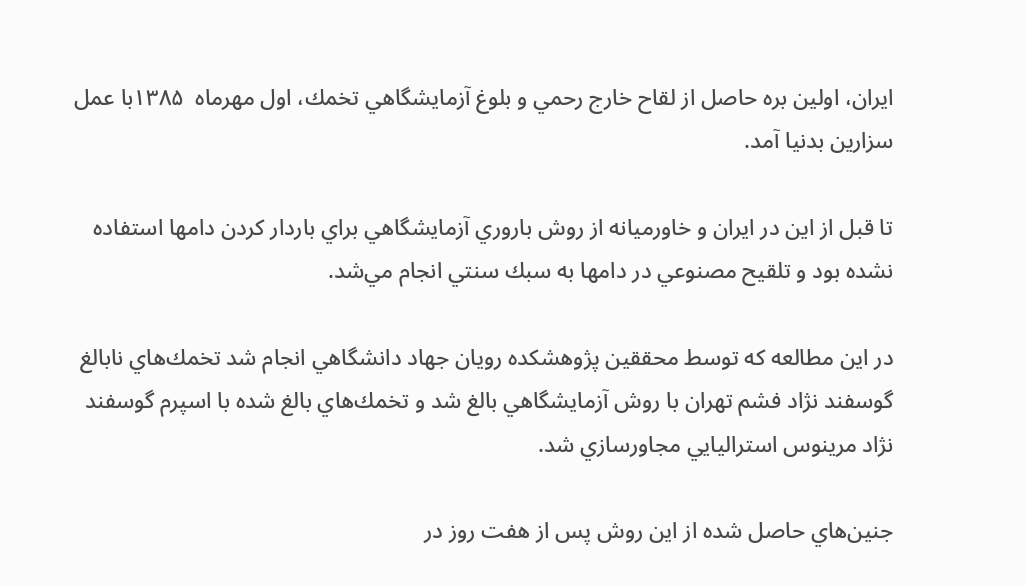ايران، اولين بره حاصل از لقاح خارج رحمي و بلوغ آزمايشگاهي تخمك، اول مهرماه  ۱۳۸۵با عمل سزارين بدنيا آمد.

تا قبل از اين در ايران و خاورميانه از روش باروري آزمايشگاهي براي باردار كردن دامها استفاده نشده بود و تلقيح مصنوعي در دامها به سبك سنتي انجام مي‌شد.

در اين مطالعه كه توسط محققين پژوهشكده رويان جهاد دانشگاهي انجام شد تخمك‌هاي نابالغ گوسفند نژاد فشم تهران با روش آزمايشگاهي بالغ شد و تخمك‌هاي بالغ شده با اسپرم گوسفند نژاد مرينوس استراليايي مجاورسازي شد.

جنين‌هاي حاصل شده از اين روش پس از هفت روز در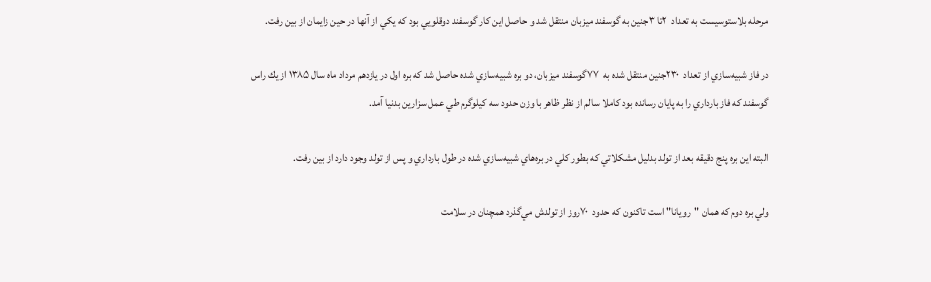مرحله بلاستوسيست به تعداد  ۲تا ۳جنين به گوسفند ميزبان منتقل شد و حاصل اين كار گوسفند دوقلويي بود كه يكي از آنها در حين زايمان از بين رفت.

در فاز شبيه‌سازي از تعداد  ۲۳۰جنين منتقل شده به  ۷۷گوسفند ميزبان، دو بره شبيه‌سازي شده حاصل شد كه بره اول در يازدهم مرداد ماه سال ۱۳۸۵ از يك راس گوسفند كه فاز بارداري را به پايان رسانده بود كاملا سالم از نظر ظاهر با وزن حدود سه كيلوگرم طي عمل سزارين بدنيا آمد.

البته اين بره پنج دقيقه بعد از تولد بدليل مشكلاتي كه بطور كلي در بره‌هاي شبيه‌سازي شده در طول بارداري و پس از تولد وجود دارد از بين رفت.

ولي بره دوم كه همان "رويانا" است تاكنون كه حدود  ۷۰روز از تولدش مي‌گذرد همچنان در سلامت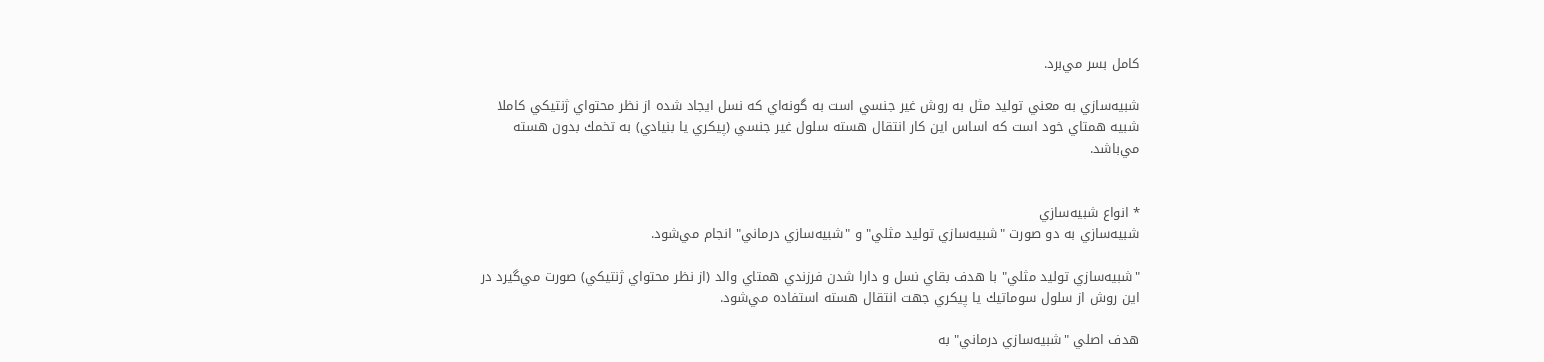كامل بسر مي‌برد.

شبيه‌سازي به معني توليد مثل به روش غير جنسي است به گونه‌اي كه نسل ايجاد شده از نظر محتواي ژنتيكي كاملا شبيه همتاي خود است كه اساس اين كار انتقال هسته سلول غير جنسي (پيكري يا بنيادي) به تخمك بدون هسته مي‌باشد.


* انواع شبيه‌سازي
شبيه‌سازي به دو صورت "شبيه‌سازي توليد مثلي" و "شبيه‌سازي درماني" انجام مي‌شود.

"شبيه‌سازي توليد مثلي" با هدف بقاي نسل و دارا شدن فرزندي همتاي والد (از نظر محتواي ژنتيكي) صورت مي‌گيرد در اين روش از سلول سوماتيك يا پيكري جهت انتقال هسته استفاده مي‌شود.

هدف اصلي "شبيه‌سازي درماني" به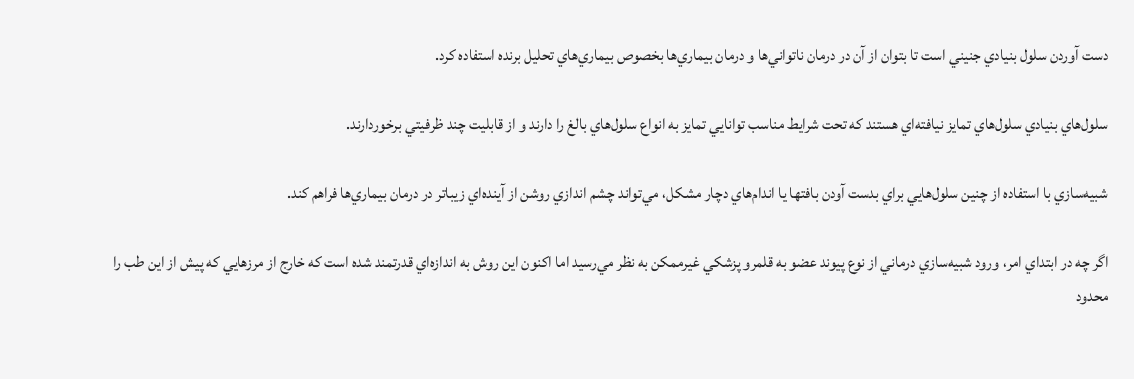دست آوردن سلول بنيادي جنيني است تا بتوان از آن در درمان ناتواني‌ها و درمان بيماري‌ها بخصوص بيماري‌هاي تحليل برنده استفاده كرد.

سلول‌هاي بنيادي سلول‌هاي تمايز نيافته‌اي هستند كه تحت شرايط مناسب توانايي تمايز به انواع سلول‌هاي بالغ را دارند و از قابليت چند ظرفيتي برخوردارند.

شبيه‌سازي با استفاده از چنين سلول‌هايي براي بدست آودن بافتها يا اندام‌هاي دچار مشكل، مي‌تواند چشم اندازي روشن از آينده‌اي زيباتر در درمان بيماري‌ها فراهم كند.

اگر چه در ابتداي امر، ورود شبيه‌سازي درماني از نوع پيوند عضو به قلمرو پزشكي غيرممكن به نظر مي‌رسيد اما اكنون اين روش به اندازه‌اي قدرتمند شده است كه خارج از مرزهايي كه پيش از اين طب را محدود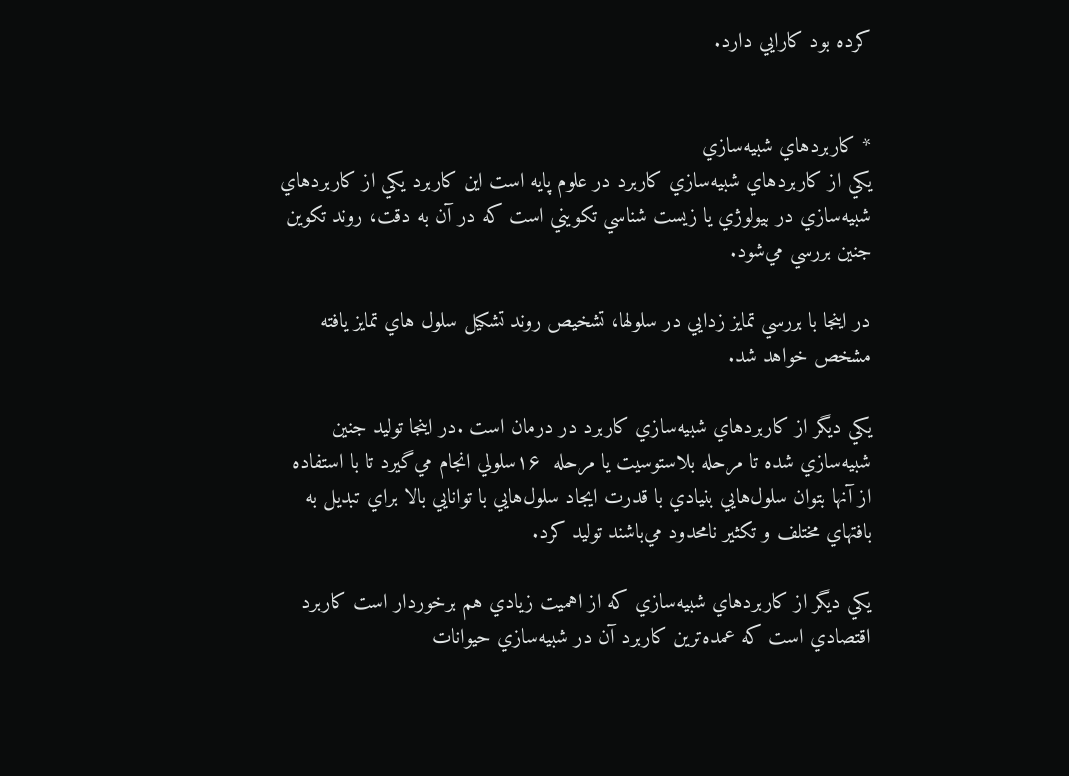كرده بود كارايي دارد.


* كاربردهاي شبيه‌سازي
يكي از كاربردهاي شبيه‌سازي كاربرد در علوم پايه است اين كاربرد يكي از كاربردهاي شبيه‌سازي در بيولوژي يا زيست شناسي تكويني است كه در آن به دقت، روند تكوين جنين بررسي مي‌شود.

در اينجا با بررسي تمايز زدايي در سلولها، تشخيص روند تشكيل سلول هاي تمايز يافته مشخص خواهد شد.

يكي ديگر از كاربردهاي شبيه‌سازي كاربرد در درمان است .در اينجا توليد جنين شبيه‌سازي شده تا مرحله بلاستوسيت يا مرحله  ۱۶سلولي انجام مي‌گيرد تا با استفاده از آنها بتوان سلول‌هايي بنيادي با قدرت ايجاد سلول‌هايي با توانايي بالا براي تبديل به بافتهاي مختلف و تكثير نامحدود مي‌باشند توليد كرد.

يكي ديگر از كاربردهاي شبيه‌سازي كه از اهميت زيادي هم برخوردار است كاربرد اقتصادي است كه عمده‌ترين كاربرد آن در شبيه‌سازي حيوانات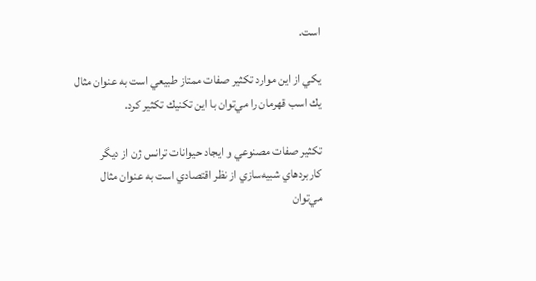است.

يكي از اين موارد تكثير صفات ممتاز طبيعي است به عنوان مثال يك اسب قهرمان را مي‌توان با اين تكنيك تكثير كرد.

تكثير صفات مصنوعي و ايجاد حيوانات ترانس ژن از ديگر كاربردهاي شبيه‌سازي از نظر اقتصادي است به عنوان مثال مي‌توان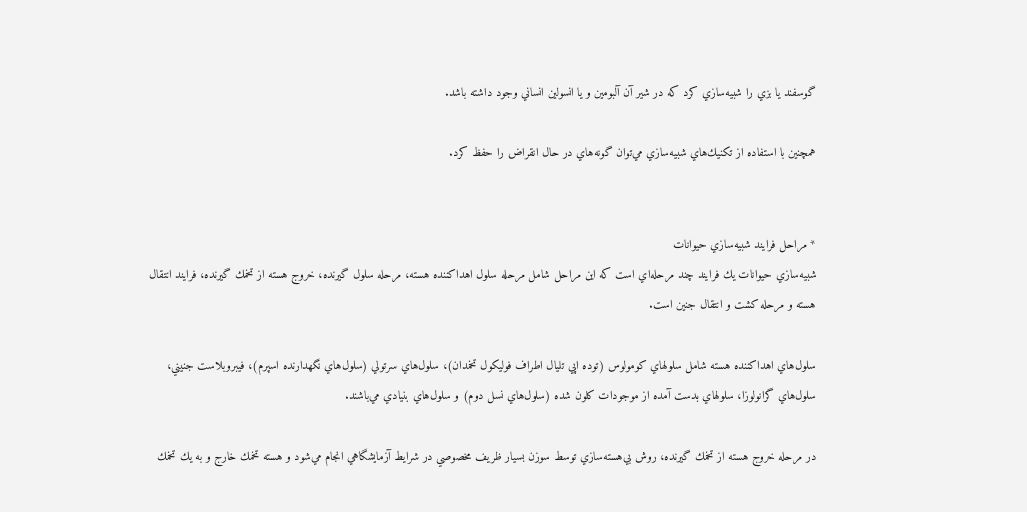گوسفند يا بزي را شبيه‌سازي كرد كه در شير آن آلبومين و يا انسولين انساني وجود داشته باشد.

همچنين با استفاده از تكنيك‌هاي شبيه‌سازي مي‌توان گونه‌هاي در حال انقراض را حفظ كرد.


* مراحل فرايند شبيه‌سازي حيوانات
شبيه‌سازي حيوانات يك فرايند چند مرحله‌اي است كه اين مراحل شامل مرحله سلول اهداكننده هسته، مرحله سلول گيرنده، خروج هسته از تخمك گيرنده، فرايند انتقال هسته و مرحله كشت و انتقال جنين است.

سلول‌هاي اهداكننده هسته شامل سلولهاي كومولوس (توده اپي تليال اطراف فوليكول تخمدان)، سلول‌هاي سرتولي (سلول‌هاي نگهدارنده اسپرم)، فيبروبلاست جنيني، سلول‌هاي گرانولوزا، سلولهاي بدست آمده از موجودات كلون شده (سلول‌هاي نسل دوم) و سلول‌هاي بنيادي مي‌باشند.

در مرحله خروج هسته از تخمك گيرنده، روش بي‌هسته‌سازي توسط سوزن بسيار ظريف مخصوصي در شرايط آزمايشگاهي انجام مي‌شود و هسته تخمك خارج و به يك تخمك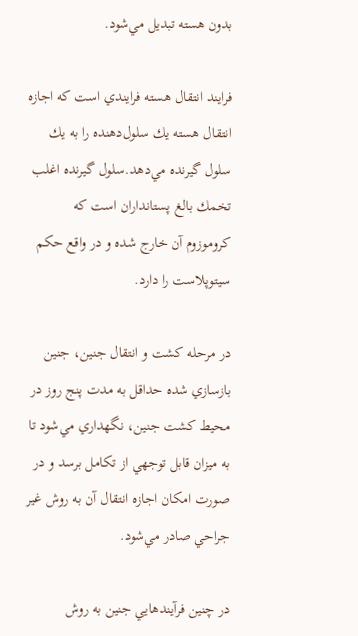بدون هسته تبديل مي‌شود.

فرايند انتقال هسته فرايندي است كه اجازه انتقال هسته يك سلول‌دهنده را به يك سلول گيرنده مي‌دهد.سلول گيرنده اغلب تخمك بالغ پستانداران است كه كروموزوم آن خارج شده و در واقع حكم سيتوپلاست را دارد.

در مرحله كشت و انتقال جنين، جنين بازسازي شده حداقل به مدت پنج روز در محيط كشت جنين، نگهداري مي‌شود تا به ميزان قابل توجهي از تكامل برسد و در صورت امكان اجازه انتقال آن به روش غير جراحي صادر مي‌شود.

در چنين فرآيندهايي جنين به روش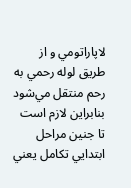لاپاراتومي و از طريق لوله رحمي به رحم منتقل مي‌شود بنابراين لازم است تا جنين مراحل ابتدايي تكامل يعني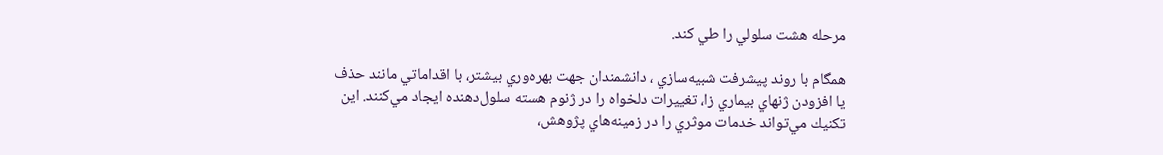مرحله هشت سلولي را طي كند.

همگام با روند پيشرفت شبيه‌سازي ، دانشمندان جهت بهره‌وري بيشتر، با اقداماتي مانند حذف يا افزودن ژنهاي بيماري زا، تغييرات دلخواه را در ژنوم هسته سلول‌دهنده ايجاد مي‌كنند. اين تكنيك مي‌تواند خدمات موثري را در زمينه‌هاي پژوهش،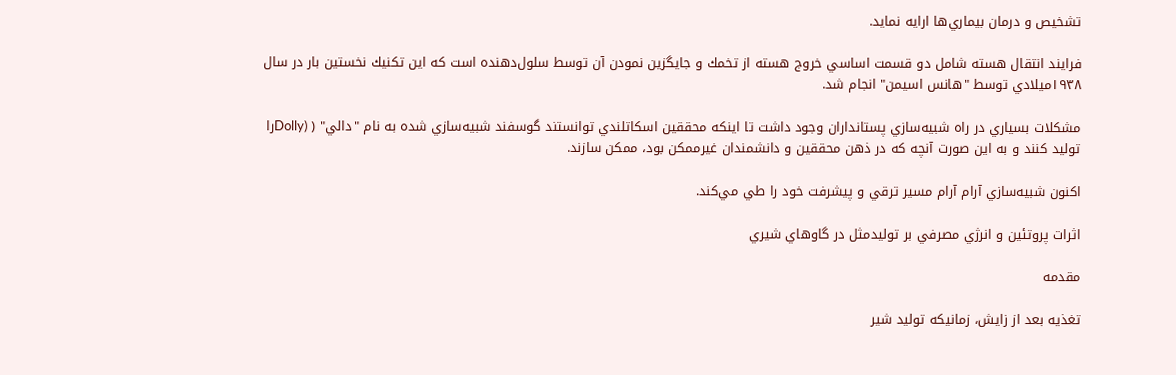تشخيص و درمان بيماري‌ها ارايه نمايد.

فرايند انتقال هسته شامل دو قسمت اساسي خروج هسته از تخمك و جايگزين نمودن آن توسط سلول‌دهنده است كه اين تكنيك نخستين بار در سال  ۱۹۳۸ميلادي توسط "هانس اسيمن" انجام شد.

مشكلات بسياري در راه شبيه‌سازي پستانداران وجود داشت تا اينكه محققين اسكاتلندي توانستند گوسفند شبيه‌سازي شده به نام "دالي" ( (Dollyرا توليد كنند و به اين صورت آنچه كه در ذهن محققين و دانشمندان غيرممكن بود، ممكن سازند.

اكنون شبيه‌سازي آرام آرام مسير ترقي و پيشرفت خود را طي مي‌كند.

اثرات پروتئين و انرژي مصرفي بر توليدمثل در گاوهاي شيري

مقدمه

تغذيه بعد از زايش، زمانيكه توليد شير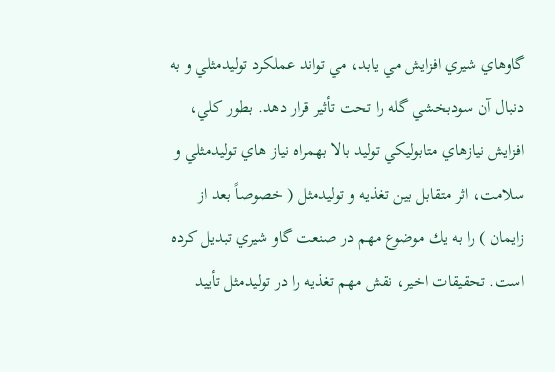گاوهاي شيري افزايش مي يابد، مي تواند عملكرد توليدمثلي و به دنبال آن سودبخشي گله را تحت تأثير قرار دهد. بطور كلي، افزايش نيازهاي متابوليكي توليد بالا بهمراه نياز هاي توليدمثلي و سلامت، اثر متقابل بين تغذيه و توليدمثل ( خصوصاً بعد از زايمان ) را به يك موضوع مهم در صنعت گاو شيري تبديل كرده است. تحقيقات اخير، نقش مهم تغذيه را در توليدمثل تأييد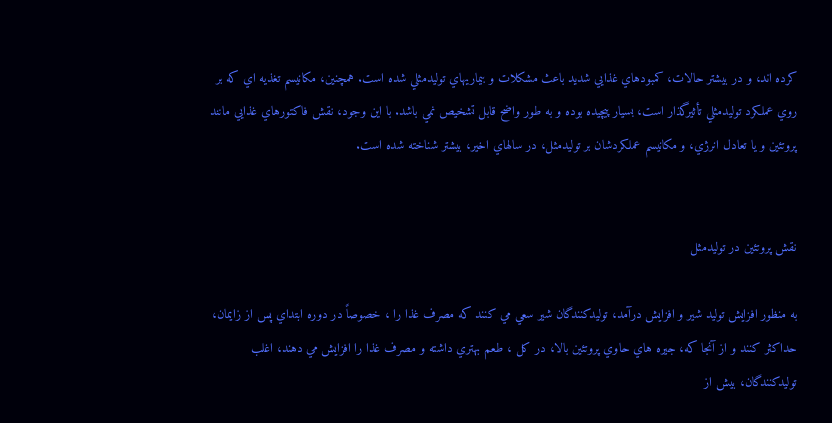كرده اند، و در بيشتر حالات، كمبودهاي غذايي شديد باعث مشكلات و بيماريهاي توليدمثلي شده است. همچنين، مكانيسم تغذيه اي كه بر روي عملكرد توليدمثلي تأثيرگذار است، بسيار پيچيده بوده و به طور واضح قابل تشخيص نمي باشد. با اين وجود، نقش فاكتورهاي غذايي مانند پروتئين و يا تعادل انرژي، و مكانيسم عملكردشان بر توليدمثل، در سالهاي اخير، بيشتر شناخته شده است.


نقش پروتئين در توليدمثل

به منظور افزايش توليد شير و افزايش درآمد، توليدكنندگان شير سعي مي كنند كه مصرف غذا را ، خصوصاً در دوره ابتداي پس از زايمان، حداكثر كنند و از آنجا كه، جيره هاي حاوي پروتئين بالا، در كل ، طعم بهتري داشته و مصرف غذا را افزايش مي دهند، اغلب توليدكنندگان، بيش از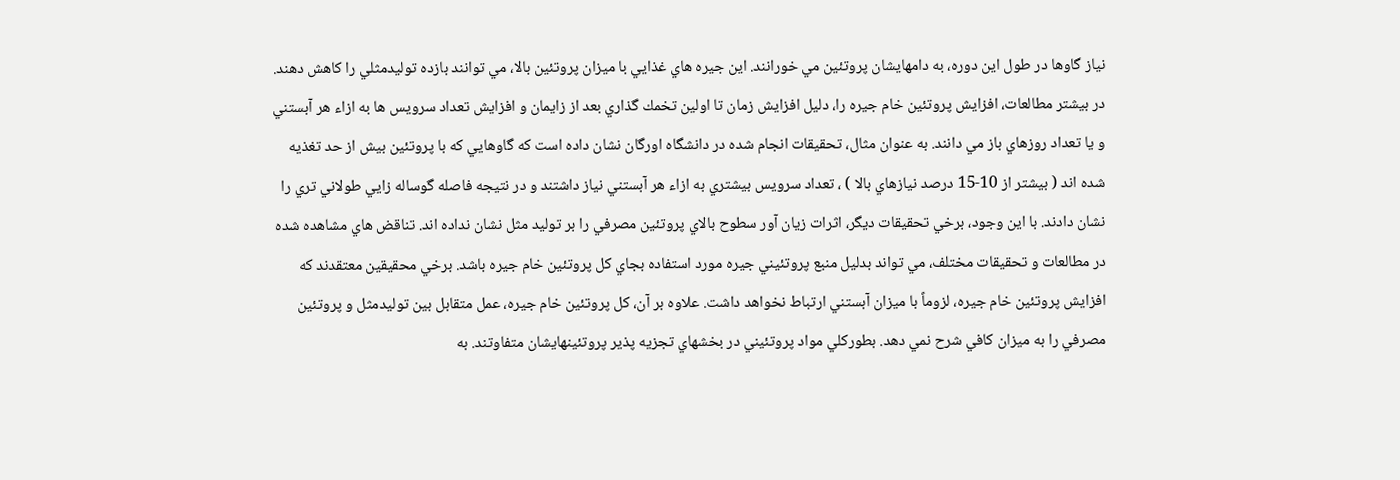نياز گاوها در طول اين دوره، به دامهايشان پروتئين مي خورانند. اين جيره هاي غذايي با ميزان پروتئين بالا، مي توانند بازده توليدمثلي را كاهش دهند. در بيشتر مطالعات، افزايش پروتئين خام جيره را، دليل افزايش زمان تا اولين تخمك گذاري بعد از زايمان و افزايش تعداد سرويس ها به ازاء هر آبستني و يا تعداد روزهاي باز مي دانند. به عنوان مثال، تحقيقات انجام شده در دانشگاه اورگان نشان داده است كه گاوهايي كه با پروتئين بيش از حد تغذيه شده اند ( بيشتر از 10-15 درصد نيازهاي بالا ) ، تعداد سرويس بيشتري به ازاء هر آبستني نياز داشتند و در نتيجه فاصله گوساله زايي طولاني تري را نشان دادند. با اين وجود، برخي تحقيقات ديگر، اثرات زيان آور سطوح بالاي پروتئين مصرفي را بر توليد مثل نشان نداده اند. تناقض هاي مشاهده شده در مطالعات و تحقيقات مختلف، مي تواند بدليل منبع پروتئيني جيره مورد استفاده بجاي كل پروتئين خام جيره باشد. برخي محقيقين معتقدند كه افزايش پروتئين خام جيره، لزوماً با ميزان آبستني ارتباط نخواهد داشت. علاوه بر آن، كل پروتئين خام جيره، عمل متقابل بين توليدمثل و پروتئين مصرفي را به ميزان كافي شرح نمي دهد. بطوركلي مواد پروتئيني در بخشهاي تجزيه پذير پروتئينهايشان متفاوتند. به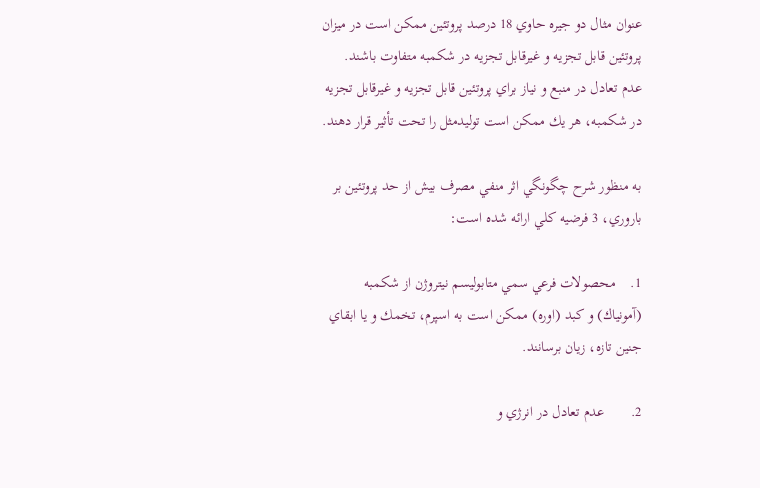عنوان مثال دو جيره حاوي 18 درصد پروتئين ممكن است در ميزان پروتئين قابل تجزيه و غيرقابل تجزيه در شكمبه متفاوت باشند. عدم تعادل در منبع و نياز براي پروتئين قابل تجزيه و غيرقابل تجزيه در شكمبه، هر يك ممكن است توليدمثل را تحت تأثير قرار دهند.

به منظور شرح چگونگي اثر منفي مصرف بيش از حد پروتئين بر باروري، 3 فرضيه كلي ارائه شده است:

1.    محصولات فرعي سمي متابوليسم نيتروژن از شكمبه (آمونياك) و كبد (اوره) ممكن است به اسپرم، تخمك و يا ابقاي جنين تازه، زيان برسانند.

2.       عدم تعادل در انرژي و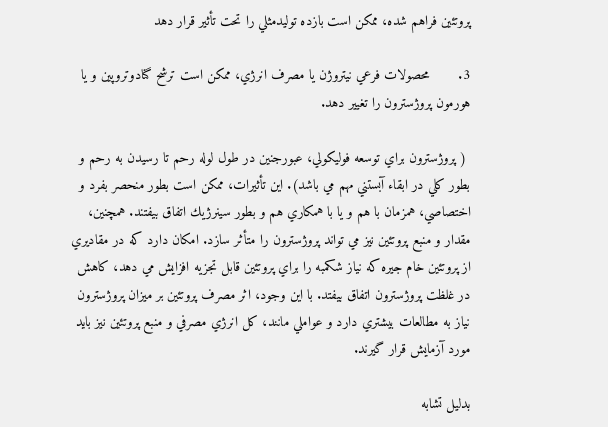پروتئين فراهم شده، ممكن است بازده توليدمثلي را تحت تأثير قرار دهد

3.       محصولات فرعي نيتروژن يا مصرف انرژي، ممكن است ترشح گنادوتروپين و يا هورمون پروژسترون را تغيير دهد.

 ( پروژسترون براي توسعه فوليكولي، عبورجنين در طول لوله رحم تا رسيدن به رحم و بطور كلي در ابقاء آبستني مهم مي باشد). اين تأثيرات، ممكن است بطور منحصر بفرد و اختصاصي، همزمان با هم و يا با همكاري هم و بطور سينرژيك اتفاق بيفتند. همچنين، مقدار و منبع پروتئين نيز مي تواند پروژسترون را متأثر سازد. امكان دارد كه در مقاديري از پروتئين خام جيره كه نياز شكمبه را براي پروتئين قابل تجزيه افزايش مي دهد، كاهش در غلظت پروژسترون اتفاق بيفتد. با اين وجود، اثر مصرف پروتئين بر ميزان پروژسترون نياز به مطالعات بيشتري دارد و عواملي مانند، كل انرژي مصرفي و منبع پروتئين نيز بايد مورد آزمايش قرار گيرند.

بدليل تشابه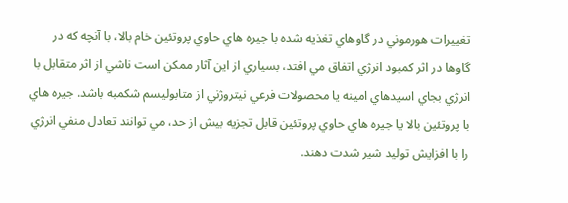تغييرات هورموني در گاوهاي تغذيه شده با جيره هاي حاوي پروتئين خام بالا، با آنچه كه در گاوها در اثر كمبود انرژي اتفاق مي افتد، بسياري از اين آثار ممكن است ناشي از اثر متقابل با انرژي بجاي اسيدهاي امينه يا محصولات فرعي نيتروژني از متابوليسم شكمبه باشد. جيره هاي با پروتئين بالا يا جيره هاي حاوي پروتئين قابل تجزيه بيش از حد، مي توانند تعادل منفي انرژي را با افزايش توليد شير شدت دهند.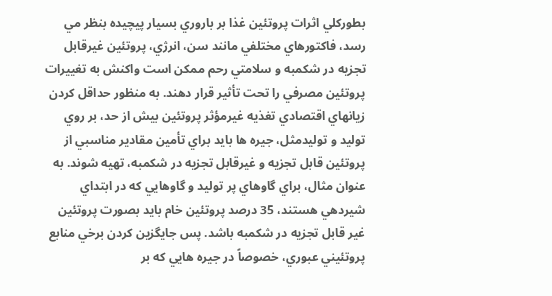بطوركلي اثرات پروتئين غذا بر باروري بسيار پيچيده بنظر مي رسد، فاكتورهاي مختلفي مانند سن، انرژي، پروتئين غيرقابل تجزيه در شكمبه و سلامتي رحم ممكن است واكنش به تغييرات پروتئين مصرفي را تحت تأثير قرار دهند. به منظور حداقل كردن زيانهاي اقتصادي تغذيه غيرمؤثر پروتئين بيش از حد، بر روي توليد و توليدمثل، جيره ها بايد براي تأمين مقادير مناسبي از پروتئين قابل تجزيه و غيرقابل تجزيه در شكمبه، تهيه شوند. به عنوان مثال، براي گاوهاي پر توليد و گاوهايي كه در ابتداي شيردهي هستند، 35 درصد پروتئين خام بايد بصورت پروتئين غير قابل تجزيه در شكمبه باشد. پس جايگزين كردن برخي منابع پروتئيني عبوري، خصوصاً در جيره هايي كه بر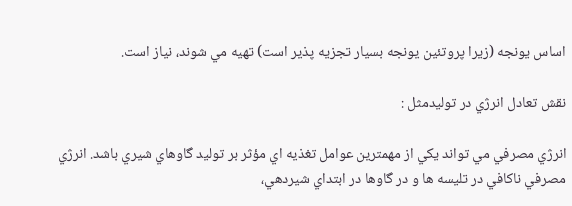اساس يونجه (زيرا پروتئين يونجه بسيار تجزيه پذير است) تهيه مي شوند، نياز است.

نقش تعادل انرژي در توليدمثل :

انرژي مصرفي مي تواند يكي از مهمترين عوامل تغذيه اي مؤثر بر توليد گاوهاي شيري باشد. انرژي مصرفي ناكافي در تليسه ها و در گاوها در ابتداي شيردهي،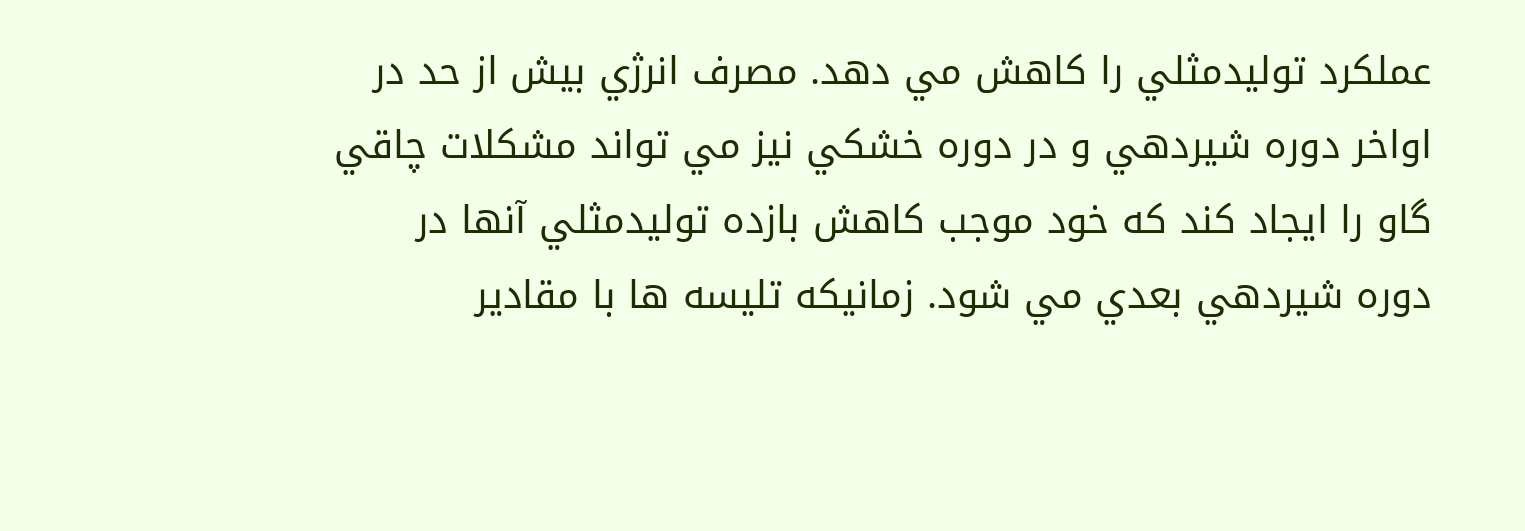عملكرد توليدمثلي را كاهش مي دهد. مصرف انرژي بيش از حد در اواخر دوره شيردهي و در دوره خشكي نيز مي تواند مشكلات چاقي گاو را ايجاد كند كه خود موجب كاهش بازده توليدمثلي آنها در دوره شيردهي بعدي مي شود. زمانيكه تليسه ها با مقادير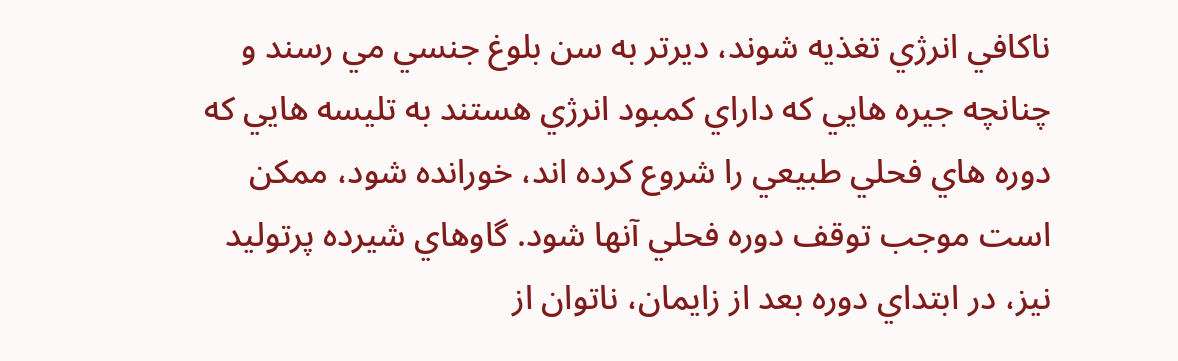ناكافي انرژي تغذيه شوند، ديرتر به سن بلوغ جنسي مي رسند و چنانچه جيره هايي كه داراي كمبود انرژي هستند به تليسه هايي كه دوره هاي فحلي طبيعي را شروع كرده اند، خورانده شود، ممكن است موجب توقف دوره فحلي آنها شود. گاوهاي شيرده پرتوليد نيز، در ابتداي دوره بعد از زايمان، ناتوان از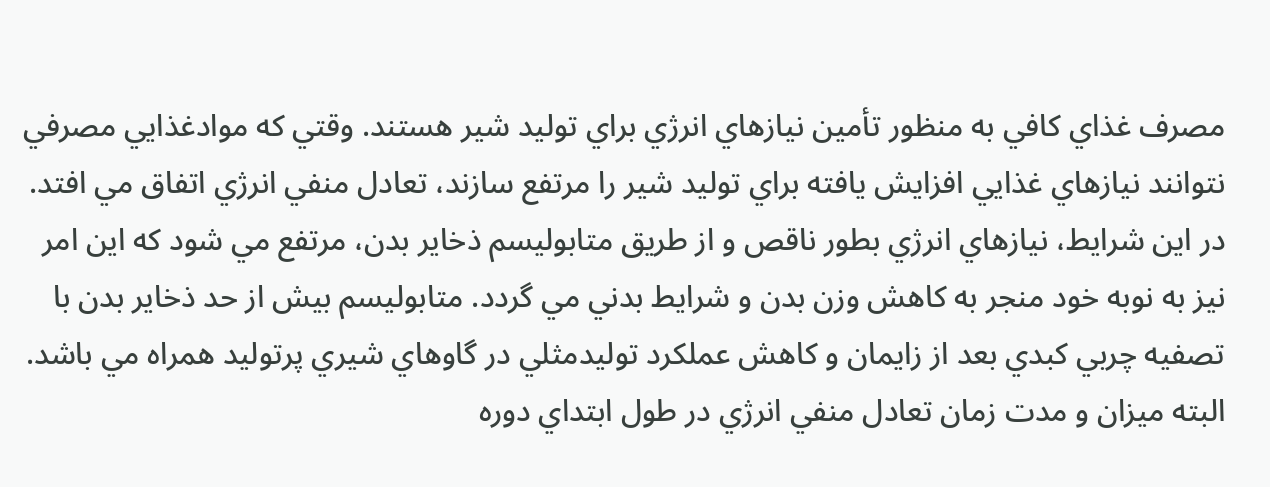مصرف غذاي كافي به منظور تأمين نيازهاي انرژي براي توليد شير هستند. وقتي كه موادغذايي مصرفي نتوانند نيازهاي غذايي افزايش يافته براي توليد شير را مرتفع سازند، تعادل منفي انرژي اتفاق مي افتد. در اين شرايط، نيازهاي انرژي بطور ناقص و از طريق متابوليسم ذخاير بدن، مرتفع مي شود كه اين امر نيز به نوبه خود منجر به كاهش وزن بدن و شرايط بدني مي گردد. متابوليسم بيش از حد ذخاير بدن با تصفيه چربي كبدي بعد از زايمان و كاهش عملكرد توليدمثلي در گاوهاي شيري پرتوليد همراه مي باشد. البته ميزان و مدت زمان تعادل منفي انرژي در طول ابتداي دوره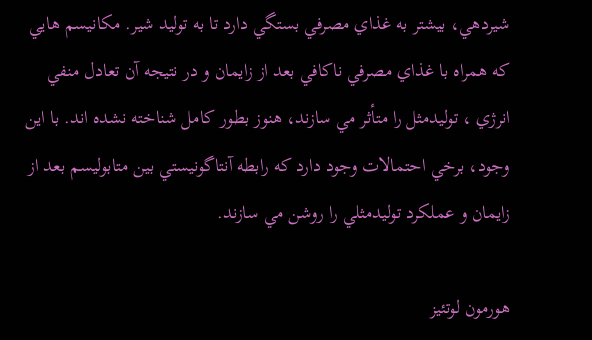شيردهي، بيشتر به غذاي مصرفي بستگي دارد تا به توليد شير. مكانيسم هايي كه همراه با غذاي مصرفي ناكافي بعد از زايمان و در نتيجه آن تعادل منفي انرژي ، توليدمثل را متأثر مي سازند، هنوز بطور كامل شناخته نشده اند. با اين وجود، برخي احتمالات وجود دارد كه رابطه آنتاگونيستي بين متابوليسم بعد از زايمان و عملكرد توليدمثلي را روشن مي سازند.

هورمون لوتئيز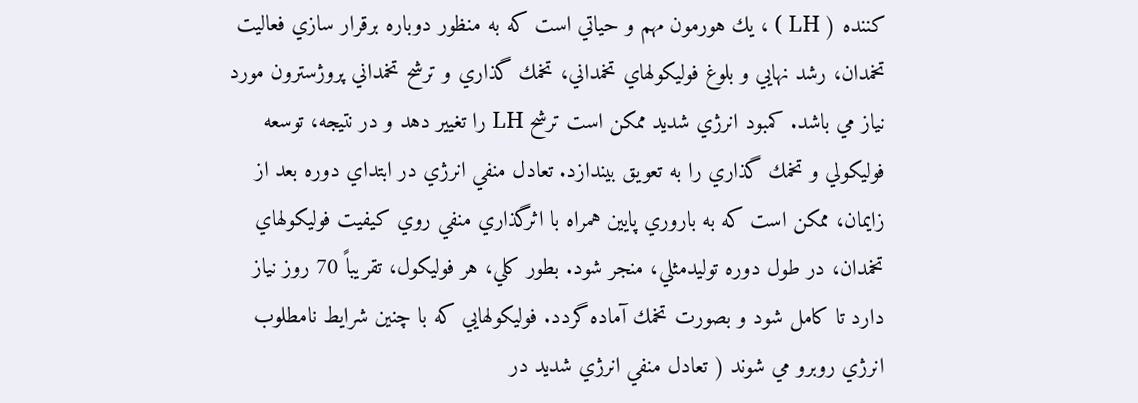كننده ( LH ) ، يك هورمون مهم و حياتي است كه به منظور دوباره برقرار سازي فعاليت تخمدان، رشد نهايي و بلوغ فوليكولهاي تخمداني، تخمك گذاري و ترشح تخمداني پروژسترون مورد نياز مي باشد. كمبود انرژي شديد ممكن است ترشح LH را تغيير دهد و در نتيجه، توسعه فوليكولي و تخمك گذاري را به تعويق بيندازد. تعادل منفي انرژي در ابتداي دوره بعد از زايمان، ممكن است كه به باروري پايين همراه با اثرگذاري منفي روي كيفيت فوليكولهاي تخمدان، در طول دوره توليدمثلي، منجر شود. بطور كلي، هر فوليكول، تقريباً 70 روز نياز دارد تا كامل شود و بصورت تخمك آماده گردد. فوليكولهايي كه با چنين شرايط نامطلوب انرژي روبرو مي شوند ( تعادل منفي انرژي شديد در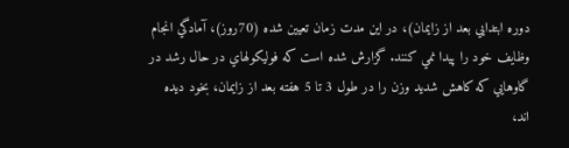دوره ابتدايي بعد از زايمان)، در اين مدت زمان تعيين شده (70روز)، آمادگي انجام وظايف خود را پيدا نمي كنند. گزارش شده است كه فوليكولهاي در حال رشد در گاوهايي كه كاهش شديد وزن را در طول 3 تا 5 هفته بعد از زايمان، بخود ديده اند،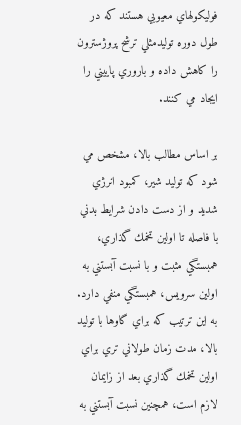فوليكولهاي معيوبي هستند كه در طول دوره توليدمثلي ترشح پروژسترون را كاهش داده و باروري پاييني را ايجاد مي كنند.

بر اساس مطالب بالا، مشخص مي شود كه توليد شير، كمبود انرژي شديد و از دست دادن شرايط بدني با فاصله تا اولين تخمك گذاري، همبستگي مثبت و با نسبت آبستني به اولين سرويس، همبستگي منفي دارد. به اين ترتيب كه براي گاوها با توليد بالا، مدت زمان طولاني تري براي اولين تخمك گذاري بعد از زايمان لازم است، همچنين نسبت آبستني به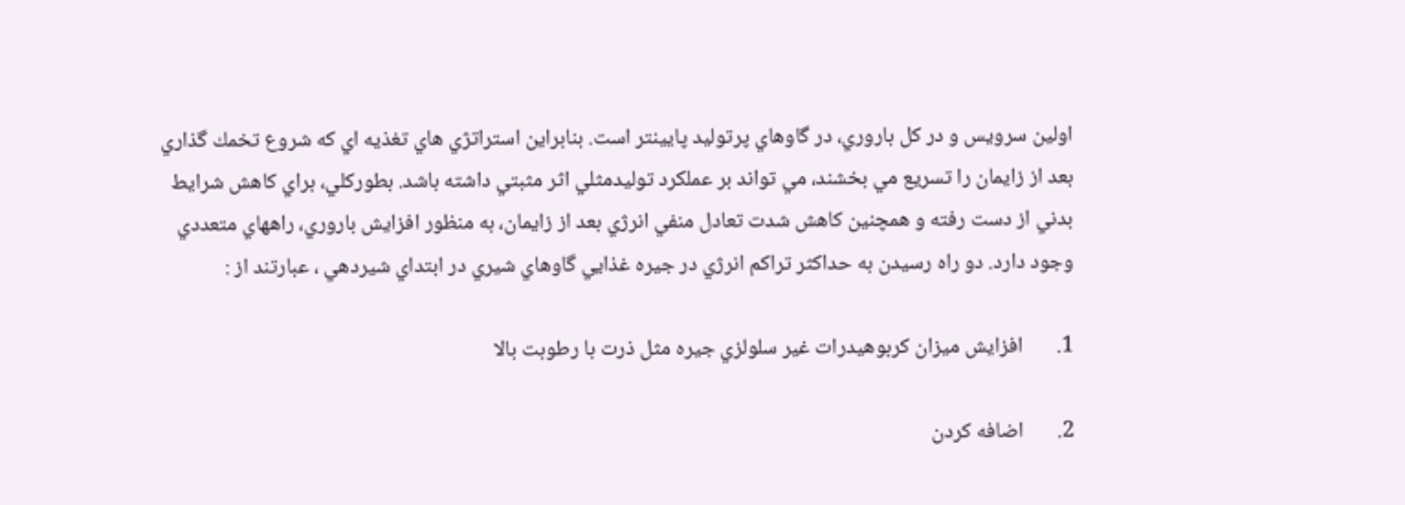اولين سرويس و در كل باروري، در گاوهاي پرتوليد پايينتر است. بنابراين استراتژي هاي تغذيه اي كه شروع تخمك گذاري بعد از زايمان را تسريع مي بخشند، مي تواند بر عملكرد توليدمثلي اثر مثبتي داشته باشد. بطوركلي، براي كاهش شرايط بدني از دست رفته و همچنين كاهش شدت تعادل منفي انرژي بعد از زايمان، به منظور افزايش باروري، راههاي متعددي وجود دارد. دو راه رسيدن به حداكثر تراكم انرژي در جيره غذايي گاوهاي شيري در ابتداي شيردهي ، عبارتند از :

1.       افزايش ميزان كربوهيدرات غير سلولزي جيره مثل ذرت با رطوبت بالا

2.       اضافه كردن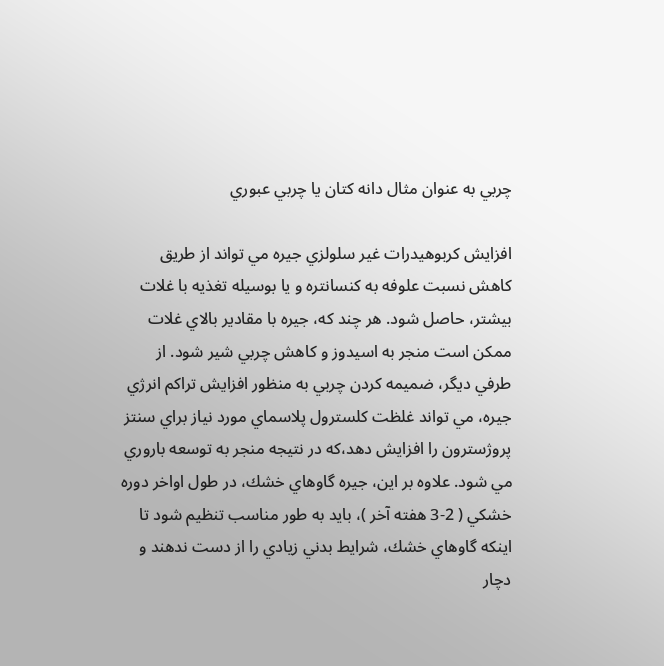چربي به عنوان مثال دانه كتان يا چربي عبوري

افزايش كربوهيدرات غير سلولزي جيره مي تواند از طريق كاهش نسبت علوفه به كنسانتره و يا بوسيله تغذيه با غلات بيشتر، حاصل شود. هر چند كه، جيره با مقادير بالاي غلات ممكن است منجر به اسيدوز و كاهش چربي شير شود. از طرفي ديگر، ضميمه كردن چربي به منظور افزايش تراكم انرژي جيره، مي تواند غلظت كلسترول پلاسماي مورد نياز براي سنتز پروژسترون را افزايش دهد،كه در نتيجه منجر به توسعه باروري مي شود. علاوه بر اين، جيره گاوهاي خشك، در طول اواخر دوره خشكي ( 2-3 هفته آخر )، بايد به طور مناسب تنظيم شود تا اينكه گاوهاي خشك، شرايط بدني زيادي را از دست ندهند و دچار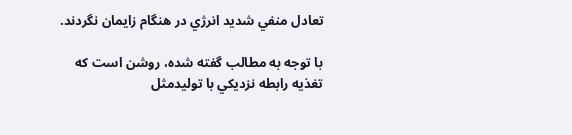تعادل منفي شديد انرژي در هنگام زايمان نگردند.

با توجه به مطالب گفته شده، روشن است كه تغذيه رابطه نزديكي با توليدمثل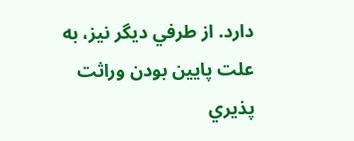دارد. از طرفي ديگر نيز، به علت پايين بودن وراثت پذيري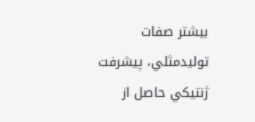بيشتر صفات توليدمثلي، پيشرفت ژنتيكي حاصل از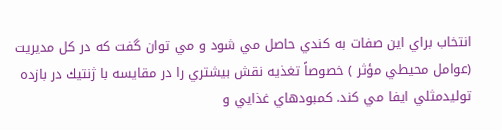انتخاب براي اين صفات به كندي حاصل مي شود و مي توان گفت كه در كل مديريت (عوامل محيطي مؤثر ) خصوصاً تغذيه نقش بيشتري را در مقايسه با ژنتيك در بازده توليدمثلي ايفا مي كند. كمبودهاي غذايي و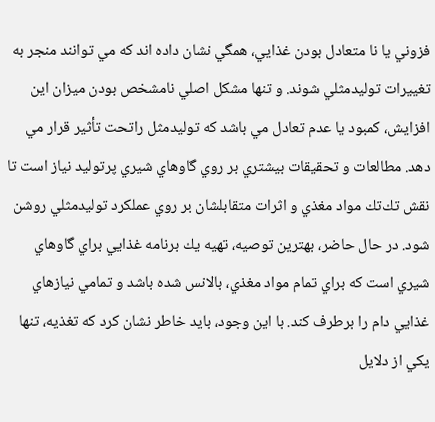فزوني يا نا متعادل بودن غذايي، همگي نشان داده اند كه مي توانند منجر به تغييرات توليدمثلي شوند. و تنها مشكل اصلي نامشخص بودن ميزان اين افزايش، كمبود يا عدم تعادل مي باشد كه توليدمثل راتحت تأثير قرار مي دهد. مطالعات و تحقيقات بيشتري بر روي گاوهاي شيري پرتوليد نياز است تا نقش تك‌تك مواد مغذي و اثرات متقابلشان بر روي عملكرد توليدمثلي روشن شود. در حال حاضر، بهترين توصيه، تهيه يك برنامه غذايي براي گاوهاي شيري است كه براي تمام مواد مغذي، بالانس شده باشد و تمامي نيازهاي غذايي دام را برطرف كند. با اين وجود، بايد خاطر نشان كرد كه تغذيه، تنها يكي از دلايل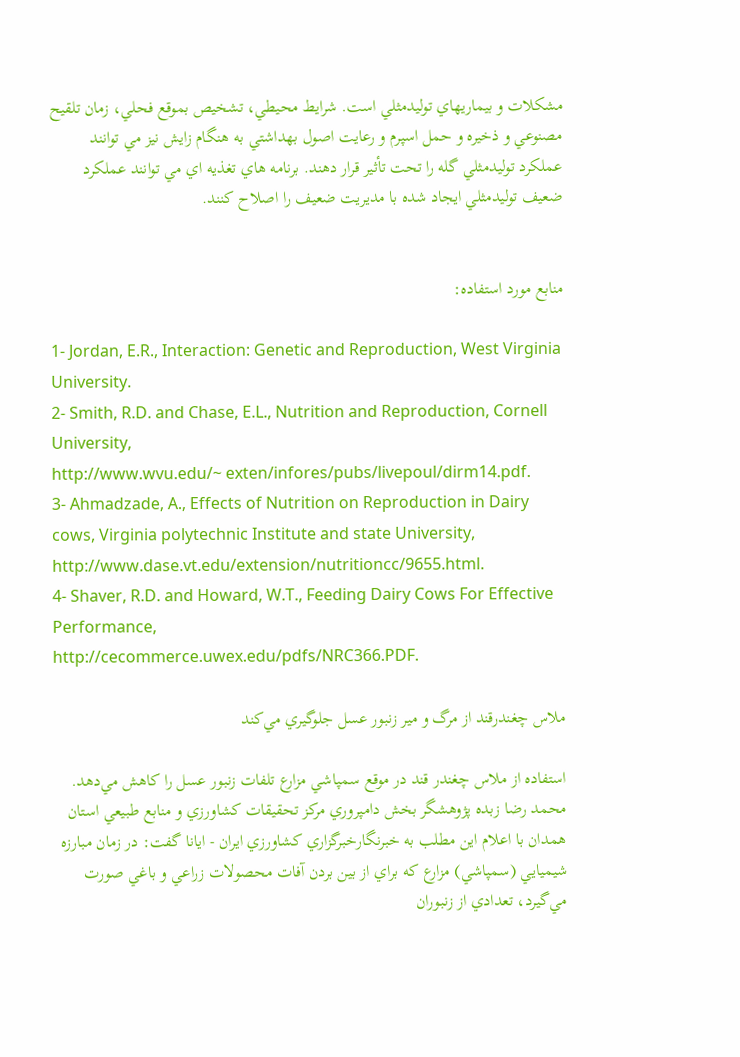مشكلات و بيماريهاي توليدمثلي است. شرايط محيطي، تشخيص بموقع فحلي، زمان تلقيح مصنوعي و ذخيره و حمل اسپرم و رعايت اصول بهداشتي به هنگام زايش نيز مي توانند عملكرد توليدمثلي گله را تحت تأثير قرار دهند. برنامه هاي تغذيه اي مي توانند عملكرد ضعيف توليدمثلي ايجاد شده با مديريت ضعيف را اصلاح كنند.


منابع مورد استفاده:

1- Jordan, E.R., Interaction: Genetic and Reproduction, West Virginia University.
2- Smith, R.D. and Chase, E.L., Nutrition and Reproduction, Cornell University,
http://www.wvu.edu/~ exten/infores/pubs/livepoul/dirm14.pdf.
3- Ahmadzade, A., Effects of Nutrition on Reproduction in Dairy cows, Virginia polytechnic Institute and state University, http://www.dase.vt.edu/extension/nutritioncc/9655.html.
4- Shaver, R.D. and Howard, W.T., Feeding Dairy Cows For Effective Performance,
http://cecommerce.uwex.edu/pdfs/NRC366.PDF.

ملاس چغندرقند از مرگ و مير زنبور عسل جلوگيري مي‌كند

استفاده از ملاس چغندر قند در موقع سمپاشي مزارع تلفات زنبور عسل را كاهش مي‌دهد. محمد رضا زبده پژوهشگر بخش دامپروري مركز تحقيقات كشاورزي و منابع طبيعي استان همدان با اعلام اين مطلب به خبرنگارخبرگزاري كشاورزي ايران - ايانا گفت: در زمان مبارزه شيميايي (سمپاشي) مزارع كه براي از بين بردن آفات محصولات زراعي و باغي صورت مي‌گيرد، تعدادي از زنبوران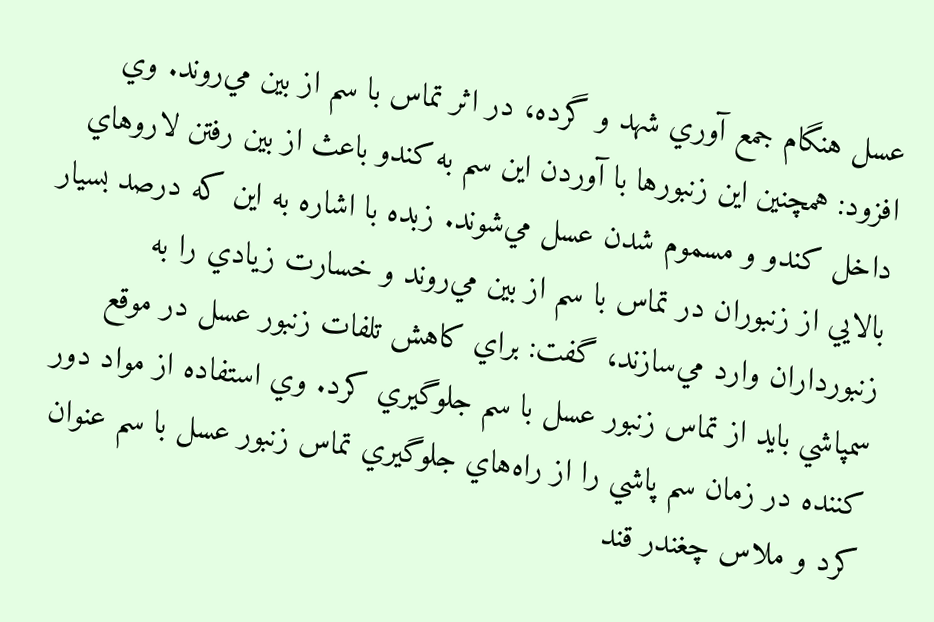عسل هنگام جمع آوري شهد و گرده، در اثر تماس با سم از بين مي‌روند. وي افزود: همچنين اين زنبورها با آوردن اين سم به كندو باعث از بين رفتن لاروهاي داخل كندو و مسموم شدن عسل مي‌شوند. زبده با اشاره به اين كه درصد بسيار بالايي از زنبوران در تماس با سم از بين مي‌روند و خسارت زيادي را به زنبورداران وارد مي‌سازند، گفت: براي كاهش تلفات زنبور عسل در موقع سمپاشي بايد از تماس زنبور عسل با سم جلوگيري كرد. وي استفاده از مواد دور كننده در زمان سم پاشي را از راه‌هاي جلوگيري تماس زنبور عسل با سم عنوان كرد و ملاس چغندر قند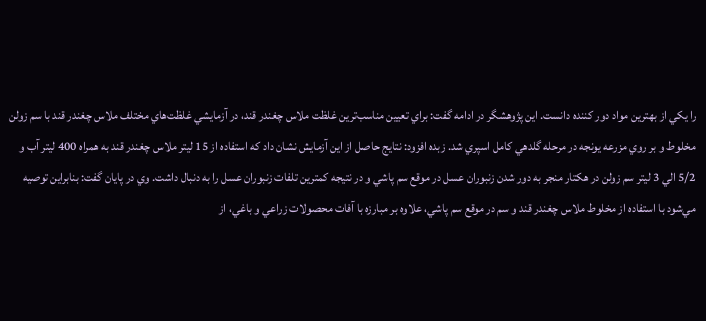را يكي از بهترين مواد دور كننده دانست. اين پژوهشگر در ادامه گفت: براي تعيين مناسب‌ترين غلظت ملاس چغندر قند، در آزمايشي غلظت‌هاي مختلف ملاس چغندر قند با سم زولن مخلوط و بر روي مزرعه يونجه در مرحله گلدهي كامل اسپري شد. زبده افزود: نتايج حاصل از اين آزمايش نشان داد كه استفاده از 15 ليتر ملاس چغندر قند به همراه 400 ليتر آب و 5/2 الي 3 ليتر سم زولن در هكتار منجر به دور شدن زنبوران عسل در موقع سم پاشي و در نتيجه كمترين تلفات زنبوران عسل را به دنبال داشت. وي در پايان گفت: بنابراين توصيه مي‌شود با استفاده از مخلوط ملاس چغندر قند و سم در موقع سم پاشي، علاوه بر مبارزه با آفات محصولات زراعي و باغي، از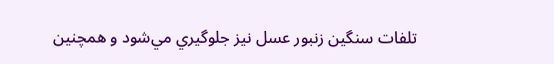تلفات سنگين زنبور عسل نيز جلوگيري مي‌شود و همچنين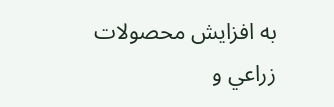به افزايش محصولات زراعي و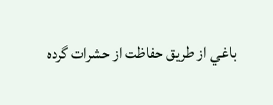باغي از طريق حفاظت از حشرات گرده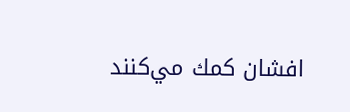افشان كمك مي‌كنند